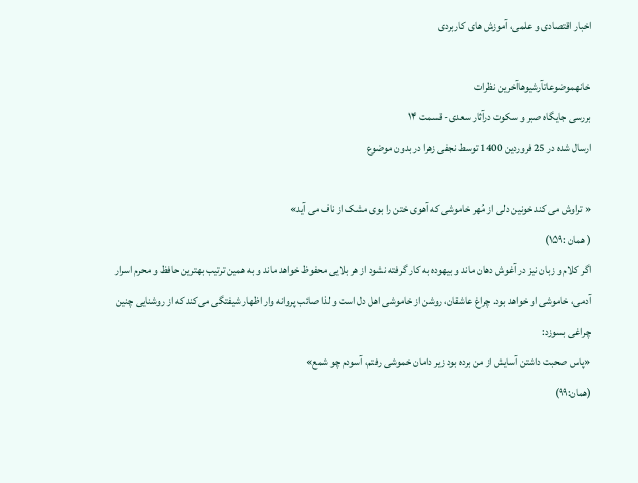اخبار اقتصادی و علمی، آموزش های کاربردی

خانهموضوعاتآرشیوهاآخرین نظرات
بررسی جایگاه صبر و سکوت درآثار سعدی- قسمت ۱۴
ارسال شده در 25 فروردین 1400 توسط نجفی زهرا در بدون موضوع

« تراوش می کند خونین دلی از مُهر خاموشی که آهوی ختن را بوی مشک از ناف می آید»
( همان :۱۵۹)
اگر کلام و زبان نیز در آغوش دهان ماند و بیهوده به کار گرفته نشود از هر بلایی محفوظ خواهد ماند و به همین ترتیب بهترین حافظ و محرم اسرار آدمی، خاموشی او خواهد بود. چراغ عاشقان، روشن از خاموشی اهل دل است و لذا صائب پروانه وار اظهار شیفتگی می‌کند که از روشنایی چنین چراغی بسوزد:
«پاس صحبت داشتن آسایش از من برده بود زیر دامان خموشی رفتم، آسودم چو شمع»
(همان:۹۹)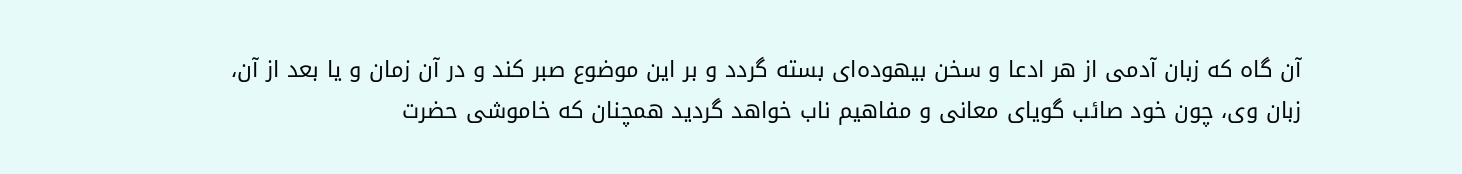آن گاه که زبان آدمی از هر ادعا و سخن بیهوده‌ای بسته گردد و بر این موضوع صبر کند و در آن زمان و یا بعد از آن، زبان وی، چون خود صائب گویای معانی و مفاهیم ناب خواهد گردید همچنان که خاموشی حضرت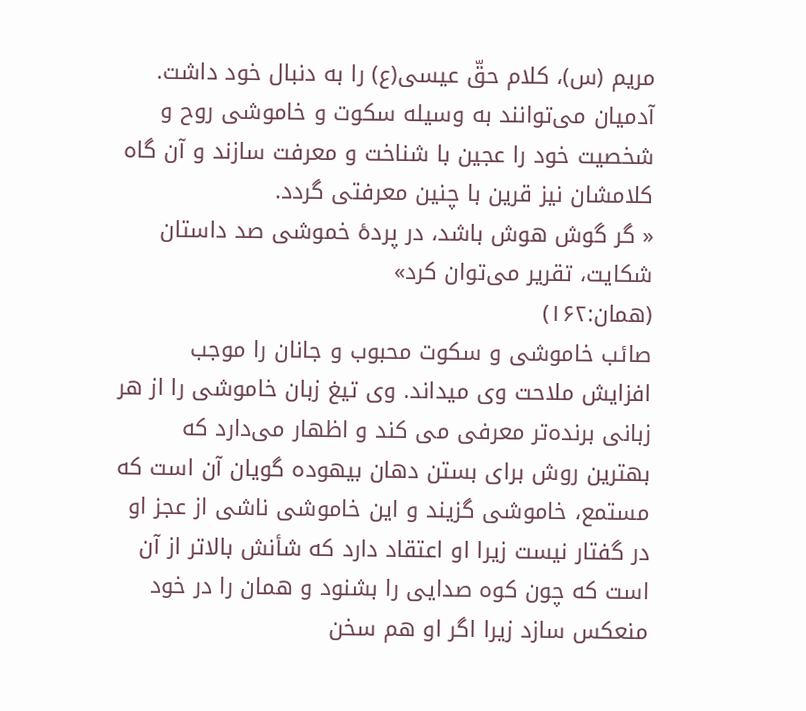مریم (س)، کلام حقّ عیسی(ع) را به دنبال خود داشت. آدمیان می‌توانند به وسیله سکوت و خاموشی روح و شخصیت خود را عجین با شناخت و معرفت سازند و آن گاه کلامشان نیز قرین با چنین معرفتی گردد.
« گر گوش هوش باشد، در پردهٔ خموشی صد داستان شکایت، تقریر می‌توان کرد»
(همان:۱۶۲)
صائب خاموشی و سکوت محبوب و جانان را موجب افزایش ملاحت وی میداند. وی تیغ زبان خاموشی را از هر زبانی برنده‌تر معرفی می کند و اظهار می‌دارد که بهترین روش برای بستن دهان بیهوده گویان آن است که مستمع، خاموشی گزیند و این خاموشی ناشی از عجز او در گفتار نیست زیرا او اعتقاد دارد که شأنش بالاتر از آن است که چون کوه صدایی را بشنود و همان را در خود منعکس سازد زیرا اگر او هم سخن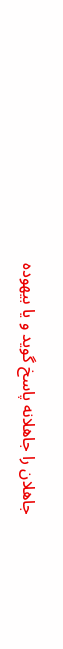جاهلان را جاهلانه پاسخ گوید و یا بیهوده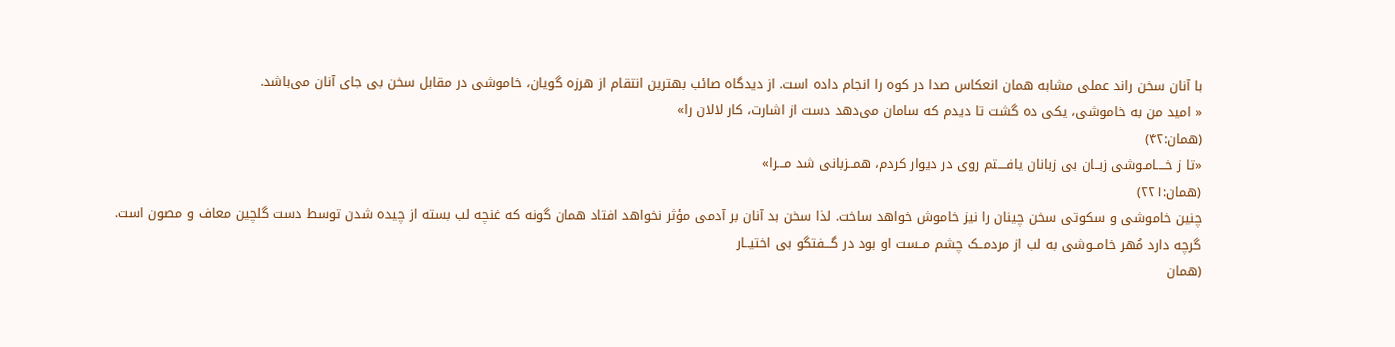با آنان سخن راند عملی مشابه همان انعکاس صدا در کوه را انجام داده است. از دیدگاه صائب بهترین انتقام از هرزه گویان، خاموشی در مقابل سخن بی جای آنان می‌باشد.
« امید من به خاموشی، یکی ده گشت تا دیدم که سامان می‌دهد دست از اشارت، کار لالان را»
(همان:۴۲)
«تا ز خــــامـوشی زبــان بی زبانان یافــــتم روی در دیوار کردم، همــزبانی شد مـــرا»
(همان:۲۲۱)
چنین خاموشی و سکوتی سخن چینان را نیز خاموش خواهد ساخت. لذا سخن بد آنان بر آدمی مؤثر نخواهد افتاد همان گونه که غنچه لب بسته از چیده شدن توسط دست گلچین معاف و مصون است.
گرچه دارد مُهر خامــوشی به لب از مردمــک چشم مــست او بود در گـــفتگو بی اختیــار
(همان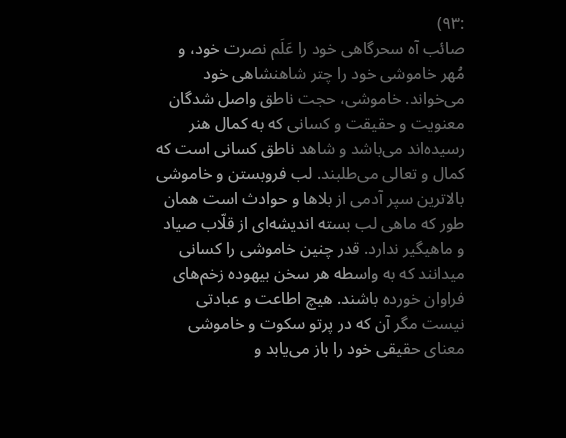:۹۳)
صائب آه سحرگاهی خود را عَلَم نصرت خود، و مُهر خاموشی خود را چتر شاهنشاهی خود می‌خواند. خاموشی، حجت ناطق واصل شدگان معنویت و حقیقت و کسانی که به کمال هنر رسیده‌اند می‌باشد و شاهد ناطق کسانی است که کمال و تعالی می‌طلبند. لب فروبستن و خاموشی بالاترین سپر آدمی از بلاها و حوادث است همان طور که ماهی لب بسته اندیشه‌ای از قلّاب صیاد و ماهیگیر ندارد. قدر چنین خاموشی را کسانی میدانند که به واسطه هر سخن بیهوده زخم‌های فراوان خورده باشند. هیچ اطاعت و عبادتی نیست مگر آن که در پرتو سکوت و خاموشی معنای حقیقی خود را باز می‌یابد و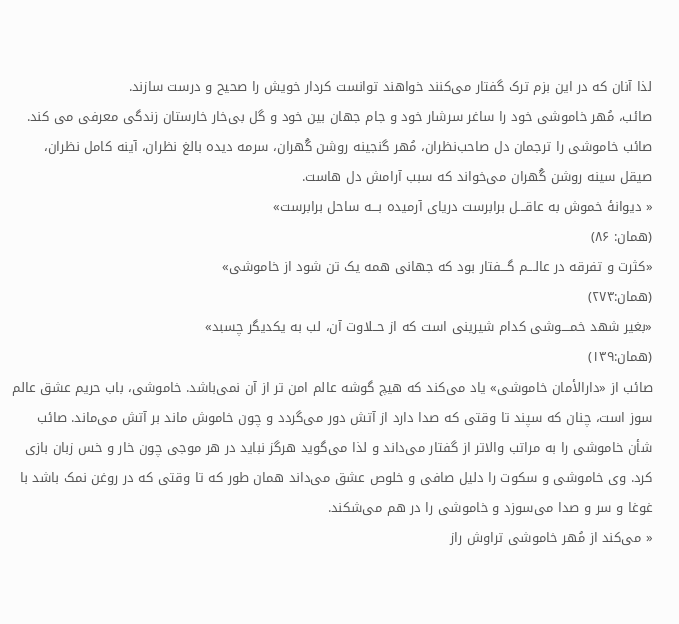لذا آنان که در این بزم ترک گفتار می‌کنند خواهند توانست کردار خویش را صحیح و درست سازند.
صائب، مُهر خاموشی خود را ساغر سرشار خود و جام جهان بین خود و گل بی‌خار خارستان زندگی معرفی می کند. صائب خاموشی را ترجمان دل صاحب‌نظران، مُهر گنجینه روشن گُهران، سرمه دیده بالغ نظران، آینه کامل نظران، صیقل سینه روشن گُهران می‌خواند که سبب آرامش دل هاست.
« دیوانهٔ خموش به عاقـــل برابرست دریای آرمیده بـــه ساحل برابرست»
(همان: ۸۶)
«کثرت و تفرقه در عالـــم گـــفتار بود که جهانی همه یک تن شود از خاموشی»
(همان:۲۷۳)
«بغیر شهد خمــــوشی کدام شیرینی است که از حــلاوت آن، لب به یکدیگر چسبد»
(همان:۱۳۹)
صائب از «دارالأمان خاموشی» یاد می‌کند که هیچ گوشه عالم امن تر از آن نمی‌باشد. خاموشی، باب حریم عشق عالم سوز است، چنان که سپند تا وقتی که صدا دارد از آتش دور می‌گردد و چون خاموش ماند بر آتش می‌ماند. صائب شأن خاموشی را به مراتب والاتر از گفتار می‌داند و لذا می‌گوید هرگز نباید در هر موجی چون خار و خس زبان بازی کرد. وی خاموشی و سکوت را دلیل صافی و خلوص عشق می‌داند همان طور که تا وقتی که در روغن نمک باشد با غوغا و سر و صدا می‌سوزد و خاموشی را در هم می‌شکند.
« می‌کند از مُهر خاموشی تراوش راز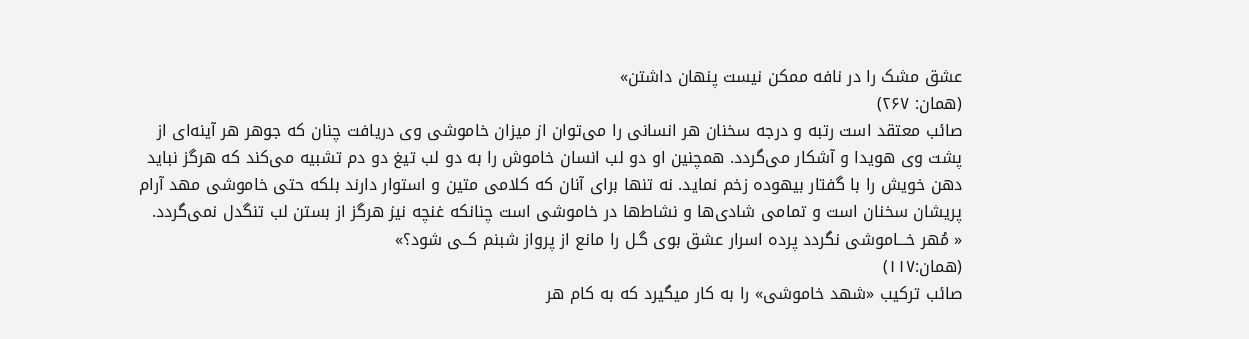عشق مشک را در نافه ممکن نیست پنهان داشتن»
(همان: ۲۶۷)
صائب معتقد است رتبه و درجه سخنان هر انسانی را می‌توان از میزان خاموشی وی دریافت چنان که جوهر هر آینه‌ای از پشت وی هویدا و آشکار می‌گردد. همچنین او دو لب انسان خاموش را به دو لب تیغ دو دم تشبیه می‌کند که هرگز نباید دهن خویش را با گفتار بیهوده زخم نماید. نه تنها برای آنان که کلامی متین و استوار دارند بلکه حتی خاموشی مهد آرام پریشان سخنان است و تمامی شادی‌ها و نشاط‌ها در خاموشی است چنانکه غنچه نیز هرگز از بستن لب تنگدل نمی‌گردد.
« مُهر خـــاموشی نگردد پرده اسرار عشق بوی گـل را مانع از پرواز شبنم کــی شود؟»
(همان‌:۱۱۷)
صائب ترکیب «شهد خاموشی» را به کار میگیرد که به کام هر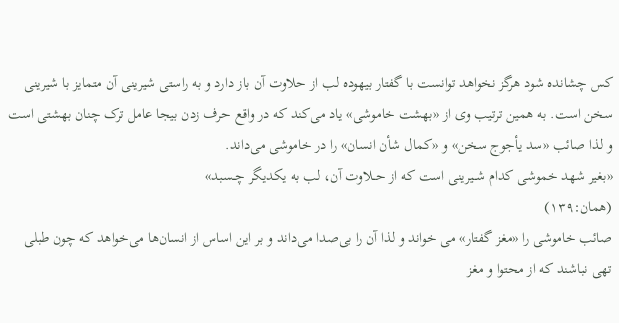کس چشانده شود هرگز نخواهد توانست با گفتار بیهوده لب از حلاوت آن باز دارد و به راستی شیرینی آن متمایز با شیرینی سخن است. به همین ترتیب وی از «بهشت خاموشی» یاد می‌کند که در واقع حرف زدن بیجا عامل ترک چنان بهشتی است و لذا صائب «سد یأجوج سخن» و «کمال شأن انسان» را در خاموشی می‌داند.
«بغیر شهد خموشی کدام شــیرینی است که از حــلاوت آن، لب به یکدیگر چــسبد»
(همان‌:۱۳۹)
صائب خاموشی را «مغز گفتار» می خواند و لذا آن را بی‌صدا می‌داند و بر این اساس از انسان‌ها می‌خواهد که چون طبلی تهی نباشند که از محتوا و مغز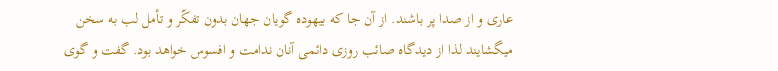عاری و از صدا پر باشند. از آن جا که بیهوده گویان جهان بدون تفکّر و تأمل لب به سخن میگشایند لذا از دیدگاه صائب روزی دائمی آنان ندامت و افسوس خواهد بود. گفت و گوی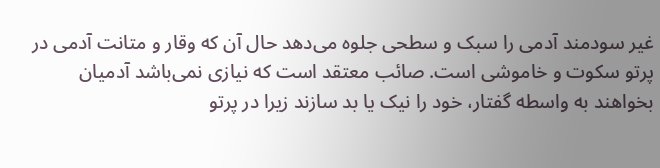غیر سودمند آدمی را سبک و سطحی جلوه می‌دهد حال آن که وقار و متانت آدمی در پرتو سکوت و خاموشی است. صائب معتقد است که نیازی نمی‌باشد آدمیان بخواهند به واسطه گفتار، خود را نیک یا بد سازند زیرا در پرتو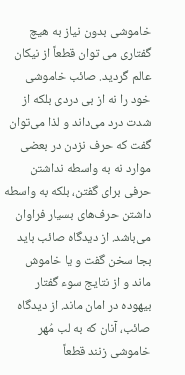خاموشی بدون نیاز به هیچ گفتاری می توان قطعاً از نیکان عالم گردید. صائب خاموشی خود را نه از بی دردی بلکه از شدت درد می‌داند و لذا می‌توان گفت که حرف نزدن در بعضی موارد نه به واسطه نداشتن حرفی برای گفتن، بلکه به واسطه داشتن حرف‌های بسیار فراوان می‌باشد. از دیدگاه صائب باید بجا سخن گفت و یا خاموش ماند و از نتایج سوء گفتار بیهوده در امان ماند. از دیدگاه صائب، آنان که به لب مُهر خاموشی زنند قطعاً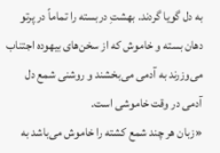به دل گویا گردند. بهشتِ دربسته را تماماً در پرتو دهان بسته و خاموش که از سخن‌های بیهوده اجتناب می‌وزرند به آدمی می‌بخشند و روشنی شمع دل آدمی در وقت خاموشی است.
«زبان هر چند شمع کشته را خاموش می‌باشد به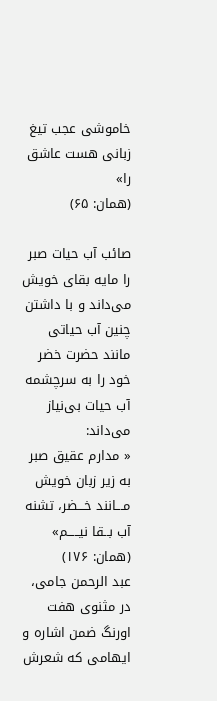خاموشی عجب تیغ زبانی هست عاشق را»
(همان‌: ۶۵)

صائب آب حیات صبر را مایه بقای خویش می‌داند و با داشتن چنین آب حیاتی مانند حضرت خضر خود را به سرچشمه آب حیات بی‌نیاز می‌داند:
« مدارم عقیق صبر به زیر زبان خویش مـــانند خـــضر، تشنه آب بــقا نیـــــم»
(همان: ۱۷۶)
عبد الرحمن جامی، در مثنوی هفت اورنگ ضمن اشاره و ایهامی که شعرش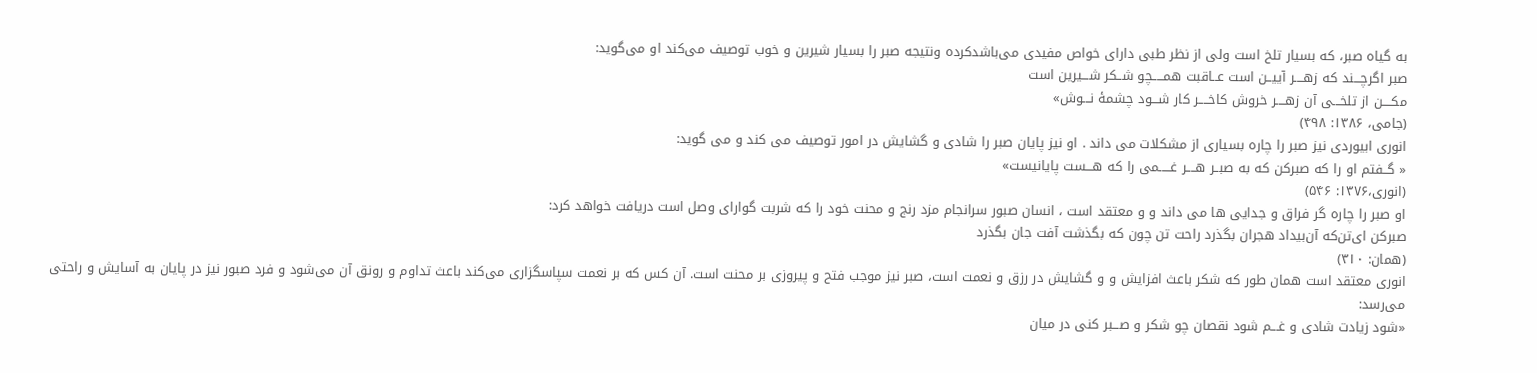به گیاه صبر، که بسیار تلخ است ولی از نظر طبی دارای خواص مفیدی می‌باشدکرده ونتیجه صبر را بسیار شیرین و خوب توصیف می‌کند او می‌گوید:
صبر اگرچـــند که زهــــر آییــن است عــاقبت همـــــچو شــکر شـــیرین است
مکــــن از تلخـــی آن زهــــر خروش کاخــــر کار شـــود چشمۀ نـــوش»
(جامی‌، ۱۳۸۶: ۴۹۸)
انوری ابیوردی نیز صبر را چاره بسیاری از مشکلات می داند . او نیز پایان صبر را شادی و گشایش در امور توصیف می کند و می گوید:
« گــفتم او را که صبرکن که به صبــر هــــر غـــــمی را که هـــست پایانیست»
(انوری،۱۳۷۶: ۵۴۶)
او صبر را چاره گر فراق و جدایی ها می داند و و معتقد است ، انسان صبور سرانجام مزد رنج و محنت خود را که شربت گوارای وصل است دریافت خواهد کرد:
صبرکن ای‌تن‌که آن‌بیداد هجران بگذرد راحت تن چون که بگذشت آفت جان بگذرد
(همان: ۳۱۰)
انوری معتقد است همان طور که شکر باعث افزایش و و گشایش در رزق و نعمت است، صبر نیز موجب فتح و پیروزی بر محنت است. آن کس که بر نعمت سپاسگزاری می‌کند باعث تداوم و رونق آن می‌شود و فرد صبور نیز در پایان به آسایش و راحتی می‌رسد:
«شود زیادت شادی و غـــم شود نقصان چو شکر و صـــبر کنی در میان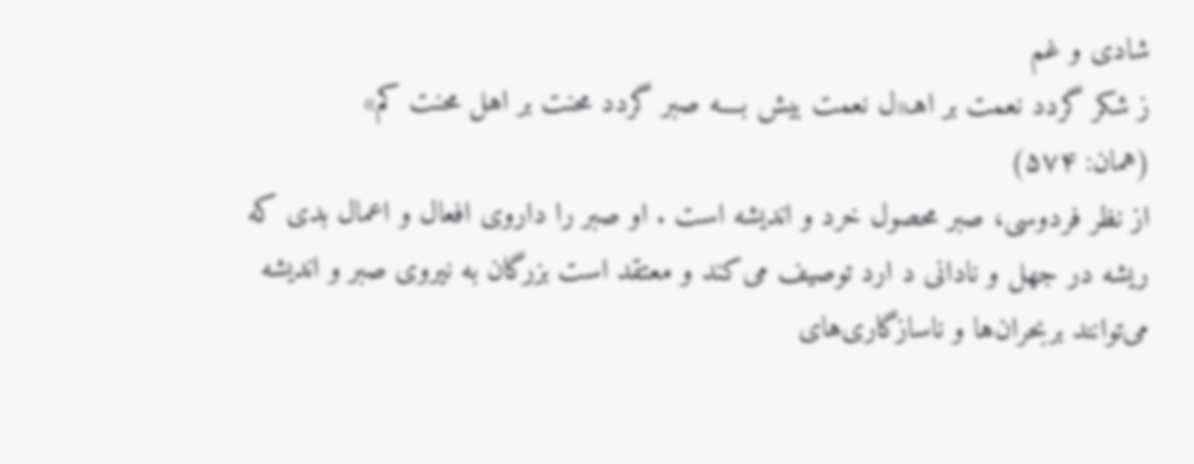شادی و غم
ز شکر گردد نعمت بر اهـ«ل نعمت بیش بــــه صبر گردد محنت بر اهل محنت کم»
(همان: ۵۷۴)
از نظر فردوسی، صبر محصول خرد و اندیشه است . او صبر را داروی افعال و اعمال بدی که ریشه در جهل و نادانی د ارد توصیف می‌کند و معتقد است بزرگان به نیروی صبر و اندیشه می‌توانند بربحران‌ها و ناسازگاری‌های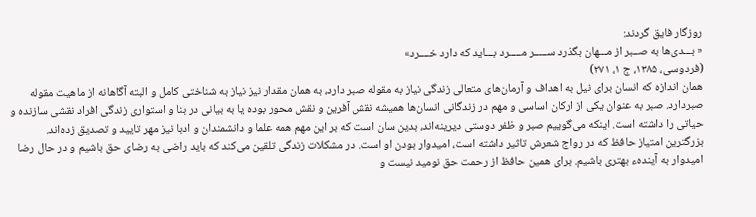روزگار فایق گردند:
« بـــدی‌ها به صــبر از مـــهان بگذرد ســـــر مـــــرد بـــاید که دارد خــــرد»
(فردوسی، ۱۳۸۵، ج ۱، ۲۷۱)
همان اندازه که انسان برای نیل به اهداف و آرمان‌های متعالی زندگی نیاز به مقوله صبر دارد، به همان مقدار نیز نیاز به شناختی کامل و البته آگاهانه از ماهیت مقوله صبردارد. صبر به عنوان یکی از ارکان اساسی و مهم در زندگانی انسان‌ها همیشه نقش آفرین و نقش محور بوده یا به بیانی در بنا و استواری زندگی افراد نقشی سازنده و حیاتی را داشته است. اینکه می‌گوییم صبر و ظفر دوستی دیرینه‌اند، بدین سان است که بر این مهم همه علما و دانشمندان و ادبا نیز مهر تایید و تصدیق زده‌اند.
بزرگترین امتیاز حافظ که در رواج شعرش تاثیر داشته است، امیدوار بودن او است. در مشکلات زندگی تلقین می‌کند که باید راضی به رضای حق باشیم و در حال رضا امیدوار به آیندهء بهتری باشیم. برای همین حافظ از رحمت حق نومید نیست و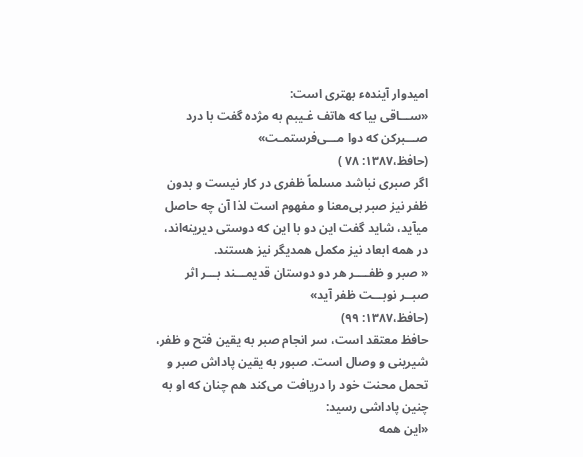امیدوار آیندهء بهتری است:
«ســـاقی بیا که هاتف غـیبم به مژده گفت با درد صـــبرکن که دوا مـــی‌فرستمـت»
(حافظ،۱۳۸۷: ۷۸ )
اگر صبری نباشد مسلماً ظفری در کار نیست و بدون ظفر نیز صبر بی‌معنا و مفهوم است لذا آن چه حاصل میآید، شاید گفت این دو با این که دوستی دیرینه‌اند، در همه ابعاد نیز مکمل همدیگر نیز هستند.
« صبر و ظفــــر هر دو دوستان قدیمـــند بـــر اثر صبــر نوبـــت ظفر آید»
(حافظ،۱۳۸۷: ۹۹)
حافظ معتقد است، سر انجام صبر به یقین فتح و ظفر، شیرینی و وصال است. صبور به یقین پاداش صبر و تحمل محنت خود را دریافت می‌کند هم چنان که او به چنین پاداشی رسید:
«این همه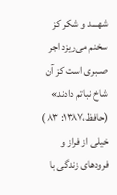شهـــد و شکر کز سخنم می‌ریزد اجر صـبری است کز آن شاخ نباتم دادند»
(حافظ،۱۳۸۷: ۸۳ )
خیلی از فراز و فرودهای زندگی با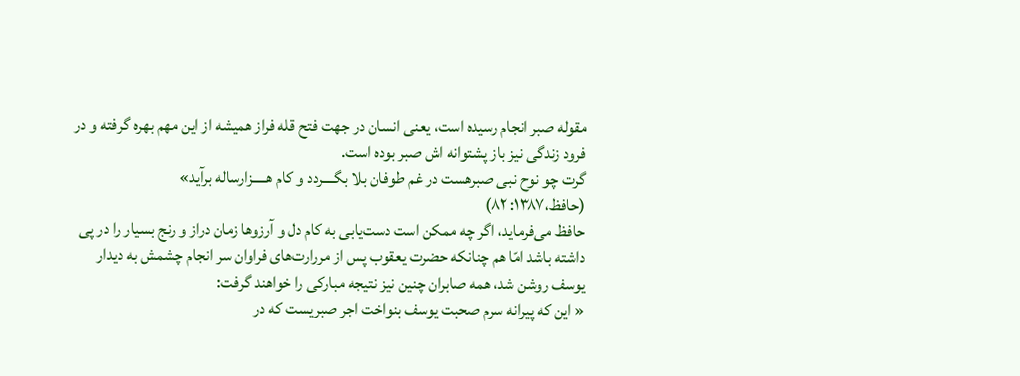مقوله صبر انجام رسیده است، یعنی انسان در جهت فتح قله فراز همیشه از این مهم بهره گرفته و در فرود زندگی نیز باز پشتوانه اش صبر بوده است.
گرت چو نوح نبی صبرهست در غم طوفان بلا بگــــردد و کام هـــــزارساله برآید»
(حافظ،۱۳۸۷: ۸۲)
حافظ می‌فرماید، اگر چه ممکن است دست‌یابی به کام دل و آرزوها زمان دراز و رنج بسیار را در پی داشته باشد امّا هم چنانکه حضرت یعقوب پس از مررارت‌های فراوان سر انجام چشمش به دیدار یوسف روشن شد، همه صابران چنین نیز نتیجه مبارکی را خواهند گرفت:
« این که پیرانه سرم صحبت یوسف بنواخت اجر صبریست که در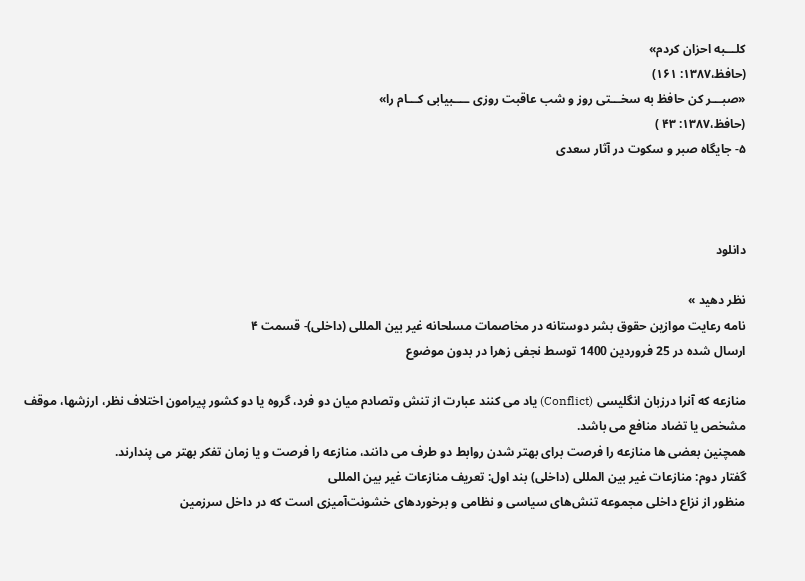کلـــبه احزان کردم»
(حافظ،۱۳۸۷: ۱۶۱)
«صبـــر کن حافظ به سخـــتی روز و شب عاقبت روزی ــــبیابی کـــام را»
(حافظ،۱۳۸۷: ۴۳ )
۵- جایگاه صبر و سکوت در آثار سعدی



دانلود

نظر دهید »
نامه رعایت موازین حقوق بشر دوستانه در مخاصمات مسلحانه غیر بین المللی (داخلی)- قسمت ۴
ارسال شده در 25 فروردین 1400 توسط نجفی زهرا در بدون موضوع

منازعه که آنرا درزبان انگلیسی (Conflict) یاد می کنند عبارت از تنش وتصادم میان دو فرد، گروه یا دو کشور پیرامون اختلاف نظر، ارزشها، موقف مشخص یا تضاد منافع می باشد.
همچنین بعضی ها منازعه را فرصت برای بهتر شدن روابط دو طرف می دانند، منازعه را فرصت و یا زمان تفکر بهتر می پندارند.
گفتار دوم: منازعات غیر بین المللی (داخلی) بند اول: تعریف منازعات غیر بین المللی
منظور از نزاع داخلی مجموعه تنش‌های سیاسی و نظامی و برخوردهای خشونت‌آمیزی‌ است که در داخل سرزمین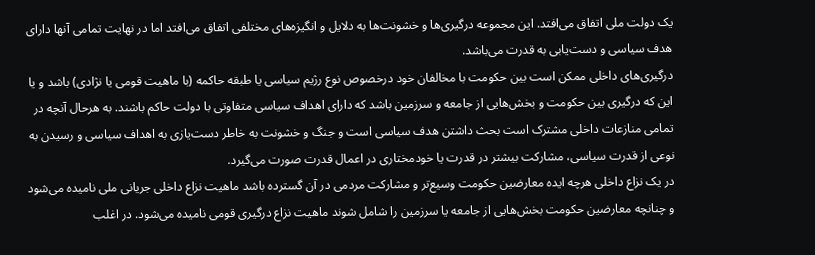یک دولت ملی اتفاق می‌افتد. این مجموعه درگیری‌ها و خشونت‌ها به‌ دلایل و انگیزه‌های مختلفی اتفاق می‌افتد اما در نهایت تمامی آنها دارای هدف سیاسی و دست‌یابی به قدرت می‌باشد.
درگیری‌های داخلی ممکن است بین حکومت با مخالفان خود درخصوص نوع رژیم‌ سیاسی یا طبقه حاکمه (با ماهیت قومی یا نژادی) باشد و یا این که درگیری بین حکومت و بخش‌هایی از جامعه و سرزمین باشد که دارای اهداف سیاسی متفاوتی با دولت حاکم باشند. به‌ هرحال آنچه در تمامی منازعات داخلی مشترک است بحث داشتن هدف سیاسی است و جنگ‌ و خشونت به خاطر دست‌یازی به اهداف سیاسی و رسیدن به نوعی از قدرت سیاسی، مشارکت‌ بیشتر در قدرت یا خودمختاری در اعمال قدرت صورت می‌گیرد.
در یک نزاع داخلی هرچه ایده معارضین حکومت وسیع‌تر و مشارکت مردمی در آن‌ گسترده باشد ماهیت نزاع داخلی جریانی ملی نامیده می‌شود و چنانچه معارضین حکومت‌ بخش‌هایی از جامعه یا سرزمین را شامل شوند ماهیت نزاع درگیری قومی نامیده می‌شود. در اغلب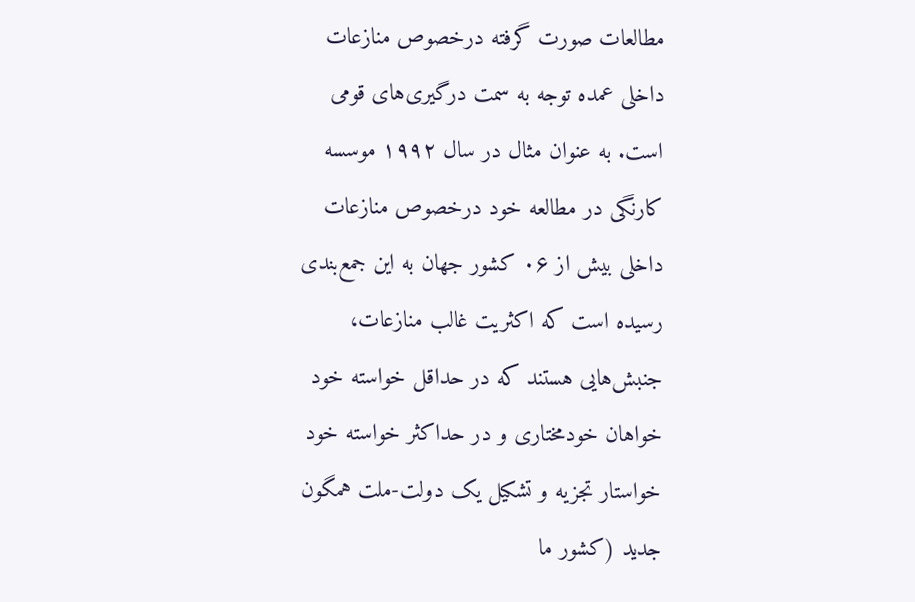مطالعات صورت گرفته درخصوص منازعات داخلی عمده توجه به سمت درگیری‌های‌ قومی است. به عنوان مثال در سال ۱۹۹۲ موسسه کارنگی در مطالعه خود درخصوص منازعات‌ داخلی بیش از ۰۶ کشور جهان به این جمع‌بندی رسیده است که اکثریت غالب منازعات، جنبش‌هایی هستند که در حداقل خواسته خود خواهان خودمختاری و در حداکثر خواسته خود خواستار تجزیه و تشکیل یک دولت-ملت همگون جدید (کشور ما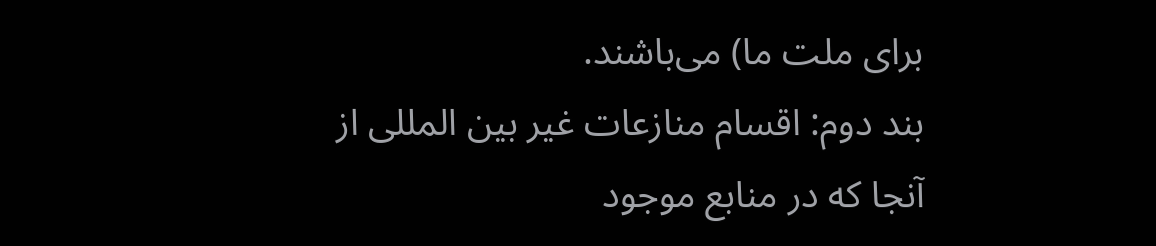برای ملت ما) می‌باشند.
بند دوم: اقسام منازعات غیر بین المللی از آنجا که در منابع موجود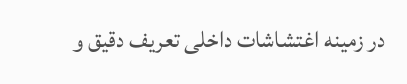در زمینه اغتشاشات داخلی تعریف دقیق و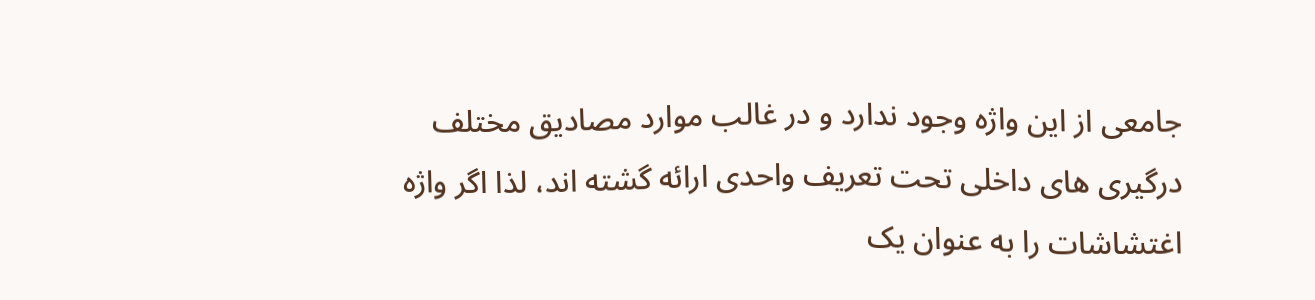جامعی از این واژه وجود ندارد و در غالب موارد مصادیق مختلف درگیری های داخلی تحت تعریف واحدی ارائه گشته اند، لذا اگر واژه اغتشاشات را به عنوان یک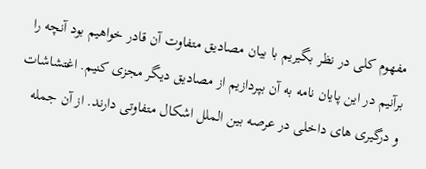مفهوم کلی در نظر بگیریم با بیان مصادیق متفاوت آن قادر خواهیم بود آنچه را برآنیم در این پایان نامه به آن بپردازیم از مصادیق دیگر مجزی کنیم. اغتشاشات و درگیری های داخلی در عرصه بین الملل اشکال متفاوتی دارند. از آن جمله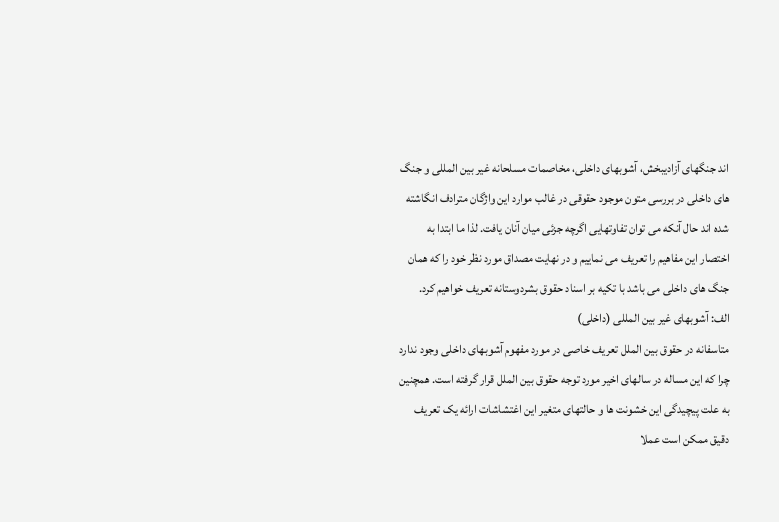اند جنگهای آزادیبخش، آشوبهای داخلی، مخاصمات مسلحانه غیر بین المللی و جنگ های داخلی در بررسی متون موجود حقوقی در غالب موارد این واژگان مترادف انگاشته شده اند حال آنکه می توان تفاوتهایی اگرچه جزئی میان آنان یافت. لذا ما ابتدا به اختصار این مفاهیم را تعریف می نماییم و در نهایت مصداق مورد نظر خود را که همان جنگ های داخلی می باشد با تکیه بر اسناد حقوق بشردوستانه تعریف خواهیم کرد.
الف: آشوبهای غیر بین المللی (داخلی)
متاسفانه در حقوق بین الملل تعریف خاصی در مورد مفهوم آشوبهای داخلی وجود ندارد چرا که این مساله در سالهای اخیر مورد توجه حقوق بین الملل قرار گرفته است. همچنین به علت پیچیدگی این خشونت ها و حالتهای متغیر این اغتشاشات ارائه یک تعریف دقیق ممکن است عملا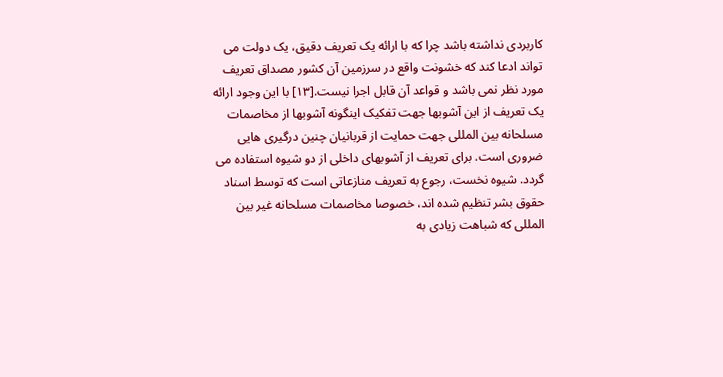کاربردی نداشته باشد چرا که با ارائه یک تعریف دقیق، یک دولت می تواند ادعا کند که خشونت واقع در سرزمین آن کشور مصداق تعریف مورد نظر نمی باشد و قواعد آن قابل اجرا نیست.[۱۳] با این وجود ارائه یک تعریف از این آشوبها جهت تفکیک اینگونه آشوبها از مخاصمات مسلحانه بین المللی جهت حمایت از قربانیان چنین درگیری هایی ضروری است. برای تعریف از آشوبهای داخلی از دو شیوه استفاده می گردد. شیوه نخست، رجوع به تعریف منازعاتی است که توسط اسناد حقوق بشر تنظیم شده اند، خصوصا مخاصمات مسلحانه غیر بین المللی که شباهت زیادی به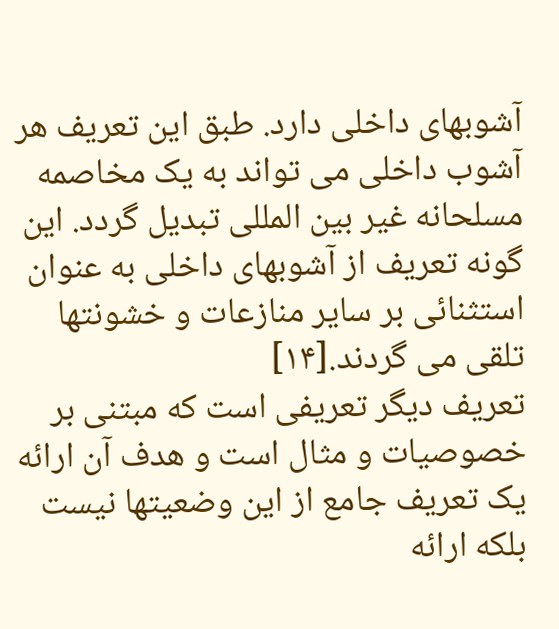آشوبهای داخلی دارد. طبق این تعریف هر آشوب داخلی می تواند به یک مخاصمه مسلحانه غیر بین المللی تبدیل گردد. این گونه تعریف از آشوبهای داخلی به عنوان استثنائی بر سایر منازعات و خشونتها تلقی می گردند.[۱۴]
تعریف دیگر تعریفی است که مبتنی بر خصوصیات و مثال است و هدف آن ارائه یک تعریف جامع از این وضعیتها نیست بلکه ارائه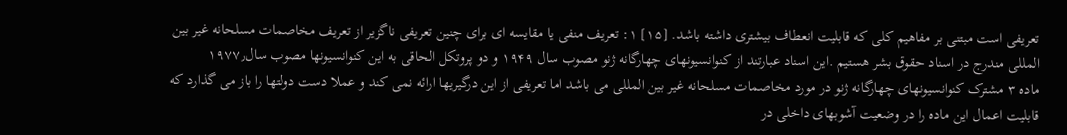تعریفی است مبتنی بر مفاهیم کلی که قابلیت انعطاف بیشتری داشته باشد. [۱۵] ۱: تعریف منفی یا مقایسه ای برای چنین تعریفی ناگزیر از تعریف مخاصمات مسلحانه غیر بین المللی مندرج در اسناد حقوق بشر هستیم .این اسناد عبارتند از کنوانسیونهای چهارگانه ژنو مصوب سال ۱۹۴۹ و دو پروتکل الحاقی به این کنوانسیونها مصوب سال۱۹۷۷٫
ماده ۳ مشترک کنوانسیونهای چهارگانه ژنو در مورد مخاصمات مسلحانه غیر بین المللی می باشد اما تعریفی از این درگیریها ارائه نمی کند و عملا دست دولتها را باز می گذارد که قابلیت اعمال این ماده را در وضعیت آشوبهای داخلی در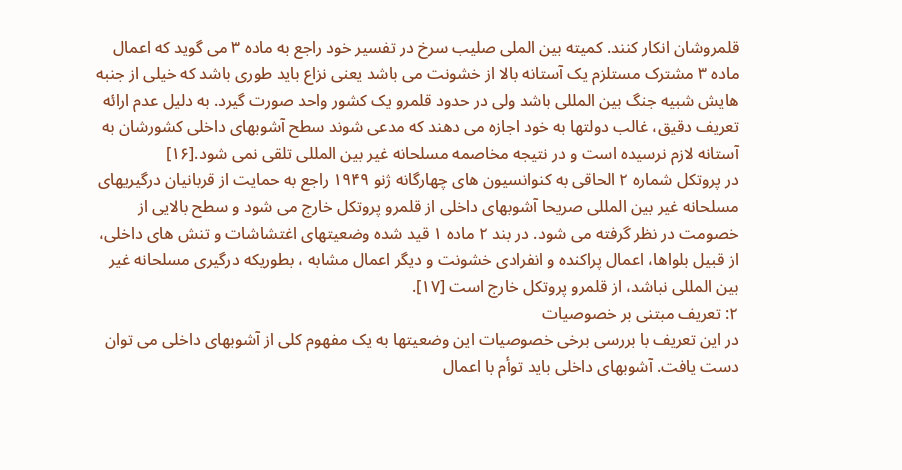قلمروشان انکار کنند. کمیته بین الملی صلیب سرخ در تفسیر خود راجع به ماده ۳ می گوید که اعمال ماده ۳ مشترک مستلزم یک آستانه بالا از خشونت می باشد یعنی نزاع باید طوری باشد که خیلی از جنبه هایش شبیه جنگ بین المللی باشد ولی در حدود قلمرو یک کشور واحد صورت گیرد. به دلیل عدم ارائه تعریف دقیق، غالب دولتها به خود اجازه می دهند که مدعی شوند سطح آشوبهای داخلی کشورشان به آستانه لازم نرسیده است و در نتیجه مخاصمه مسلحانه غیر بین المللی تلقی نمی شود.[۱۶]
در پروتکل شماره ۲ الحاقی به کنوانسیون های چهارگانه ژنو ۱۹۴۹ راجع به حمایت از قربانیان درگیریهای مسلحانه غیر بین المللی صریحا آشوبهای داخلی از قلمرو پروتکل خارج می شود و سطح بالایی از خصومت در نظر گرفته می شود. در بند ۲ ماده ۱ قید شده وضعیتهای اغتشاشات و تنش های داخلی، از قبیل بلواها، اعمال پراکنده و انفرادی خشونت و دیگر اعمال مشابه ، بطوریکه درگیری مسلحانه غیر بین المللی نباشد، از قلمرو پروتکل خارج است [۱۷].
۲: تعریف مبتنی بر خصوصیات
در این تعریف با بررسی برخی خصوصیات این وضعیتها به یک مفهوم کلی از آشوبهای داخلی می توان دست یافت. آشوبهای داخلی باید توأم با اعمال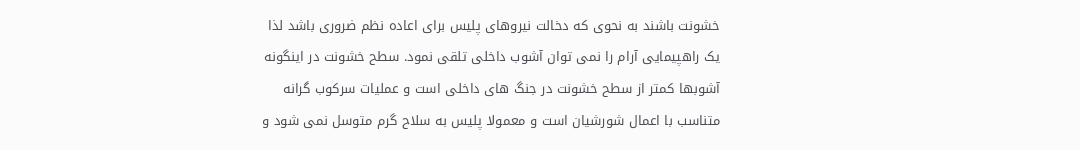خشونت باشند به نحوی که دخالت نیروهای پلیس برای اعاده نظم ضروری باشد لذا یک راهپیمایی آرام را نمی توان آشوب داخلی تلقی نمود. سطح خشونت در اینگونه آشوبها کمتر از سطح خشونت در جنگ های داخلی است و عملیات سرکوب گرانه متناسب با اعمال شورشیان است و معمولا پلیس به سلاح گرم متوسل نمی شود و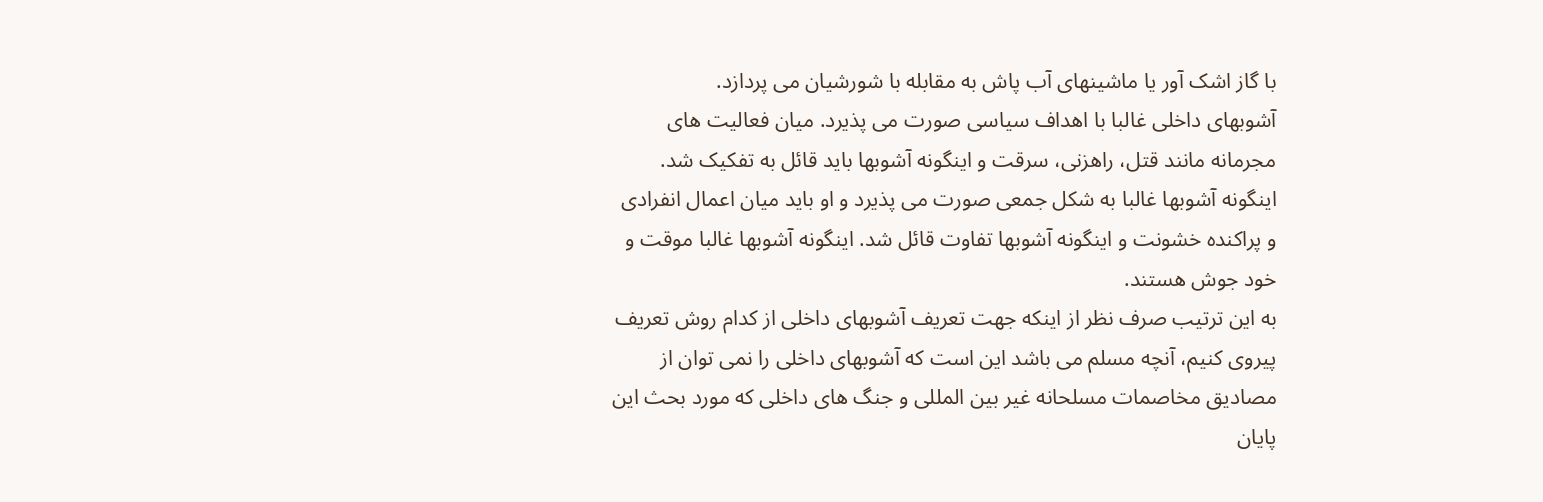با گاز اشک آور یا ماشینهای آب پاش به مقابله با شورشیان می پردازد.
آشوبهای داخلی غالبا با اهداف سیاسی صورت می پذیرد. میان فعالیت های مجرمانه مانند قتل، راهزنی، سرقت و اینگونه آشوبها باید قائل به تفکیک شد. اینگونه آشوبها غالبا به شکل جمعی صورت می پذیرد و او باید میان اعمال انفرادی و پراکنده خشونت و اینگونه آشوبها تفاوت قائل شد. اینگونه آشوبها غالبا موقت و خود جوش هستند.
به این ترتیب صرف نظر از اینکه جهت تعریف آشوبهای داخلی از کدام روش تعریف پیروی کنیم، آنچه مسلم می باشد این است که آشوبهای داخلی را نمی توان از مصادیق مخاصمات مسلحانه غیر بین المللی و جنگ های داخلی که مورد بحث این پایان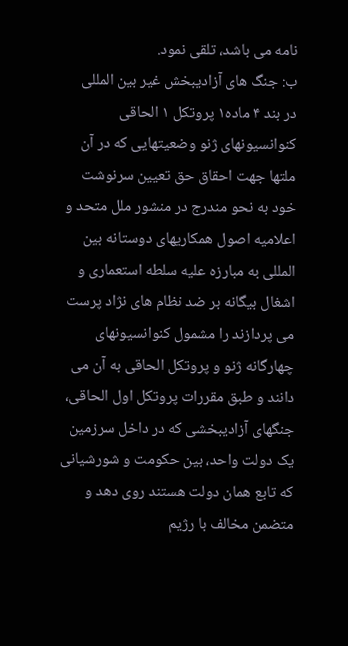نامه می باشد، تلقی نمود.
ب: جنگ های آزادیبخش غیر بین المللی
در بند ۴ ماده۱ پروتکل ۱ الحاقی کنوانسیونهای ژنو وضعیتهایی که در آن ملتها جهت احقاق حق تعیین سرنوشت خود به نحو مندرج در منشور ملل متحد و اعلامیه اصول همکاریهای دوستانه بین المللی به مبارزه علیه سلطه استعماری و اشغال بیگانه بر ضد نظام های نژاد پرست می پردازند را مشمول کنوانسیونهای چهارگانه ژنو و پروتکل الحاقی به آن می دانند و طبق مقررات پروتکل اول الحاقی، جنگهای آزادیبخشی که در داخل سرزمین یک دولت واحد، بین حکومت و شورشیانی که تابع همان دولت هستند روی دهد و متضمن مخالف با رژیم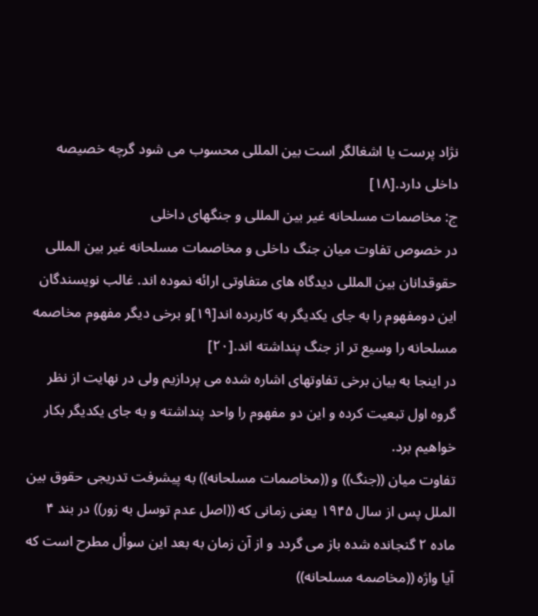نژاد پرست یا اشغالگر است بین المللی محسوب می شود گرچه خصیصه داخلی دارد.[۱۸]
ج: مخاصمات مسلحانه غیر بین المللی و جنگهای داخلی
در خصوص تفاوت میان جنگ داخلی و مخاصمات مسلحانه غیر بین المللی حقوقدانان بین المللی دیدگاه های متفاوتی ارائه نموده اند. غالب نویسندگان این دومفهوم را به جای یکدیگر به کاربرده اند[۱۹]و برخی دیگر مفهوم مخاصمه مسلحانه را وسیع تر از جنگ پنداشته اند.[۲۰]
در اینجا به بیان برخی تفاوتهای اشاره شده می پردازیم ولی در نهایت از نظر گروه اول تبعیت کرده و این دو مفهوم را واحد پنداشته و به جای یکدیگر بکار خواهیم برد.
تفاوت میان ((جنگ)) و ((مخاصمات مسلحانه)) به پیشرفت تدریجی حقوق بین الملل پس از سال ۱۹۴۵ یعنی زمانی که ((اصل عدم توسل به زور)) در بند ۴ ماده ۲ گنجانده شده باز می گردد و از آن زمان به بعد این سوأل مطرح است که آیا واژه ((مخاصمه مسلحانه))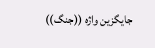جایگزین واژه ((جنگ))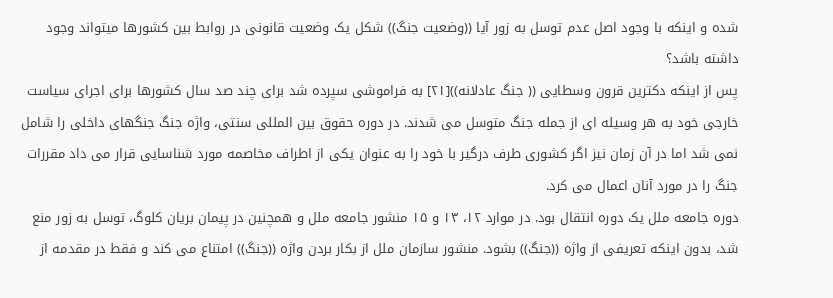شده و اینکه با وجود اصل عدم توسل به زور آیا ((وضعیت جنگ)) شکل یک وضعیت قانونی در روابط بین کشورها میتواند وجود داشته باشد؟
پس از اینکه دکترین قرون وسطایی (( جنگ عادلانه))[۲۱] به فراموشی سپرده شد برای چند صد سال کشورها برای اجرای سیاست خارجی خود به هر وسیله ای از جمله جنگ متوسل می شدند. در دوره حقوق بین المللی سنتی، واژه جنگ جنگهای داخلی را شامل نمی شد اما در آن زمان نیز اگر کشوری طرف درگیر با خود را به عنوان یکی از اطراف مخاصمه مورد شناسایی قرار می داد مقررات جنگ را در مورد آنان اعمال می کرد.
دوره جامعه ملل یک دوره انتقال بود. در موارد ۱۲، ۱۳ و ۱۵ منشور جامعه ملل و همچنین در پیمان بریان کلوگ، توسل به زور منع شد، بدون اینکه تعریفی از واژه ((جنگ)) بشود. منشور سازمان ملل از بکار بردن واژه ((جنگ)) امتناع می کند و فقط در مقدمه از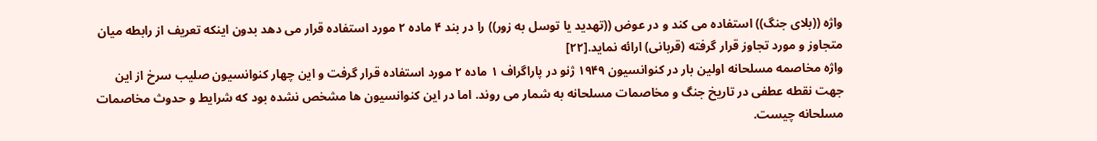واژه ((بلای جنگ)) استفاده می کند و در عوض ((تهدید یا توسل به زور)) را در بند ۴ ماده ۲ مورد استفاده قرار می دهد بدون اینکه تعریف از رابطه میان متجاوز و مورد تجاوز قرار گرفته (قربانی) ارائه نماید.[۲۲]
واژه مخاصمه مسلحانه اولین بار در کنوانسیون ۱۹۴۹ ژنو در پاراگراف ۱ ماده ۲ مورد استفاده قرار گرفت و این چهار کنوانسیون صلیب سرخ از این جهت نقطه عطفی در تاریخ جنگ و مخاصمات مسلحانه به شمار می روند. اما در این کنوانسیون ها مشخص نشده بود که شرایط و حدوث مخاصمات مسلحانه چیست.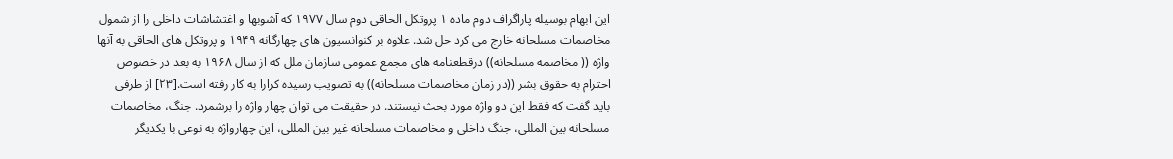این ابهام بوسیله پاراگراف دوم ماده ۱ پروتکل الحاقی دوم سال ۱۹۷۷ که آشوبها و اغتشاشات داخلی را از شمول مخاصمات مسلحانه خارج می کرد حل شد. علاوه بر کنوانسیون های چهارگانه ۱۹۴۹ و پروتکل های الحاقی به آنها واژه (( مخاصمه مسلحانه)) درقطعنامه های مجمع عمومی سازمان ملل که از سال ۱۹۶۸ به بعد در خصوص احترام به حقوق بشر ((در زمان مخاصمات مسلحانه)) به تصویب رسیده کرارا به کار رفته است.[۲۳] از طرفی باید گفت که فقط این دو واژه مورد بحث نیستند. در حقیقت می توان چهار واژه را برشمرد. جنگ، مخاصمات مسلحانه بین المللی، جنگ داخلی و مخاصمات مسلحانه غیر بین المللی، این چهارواژه به نوعی با یکدیگر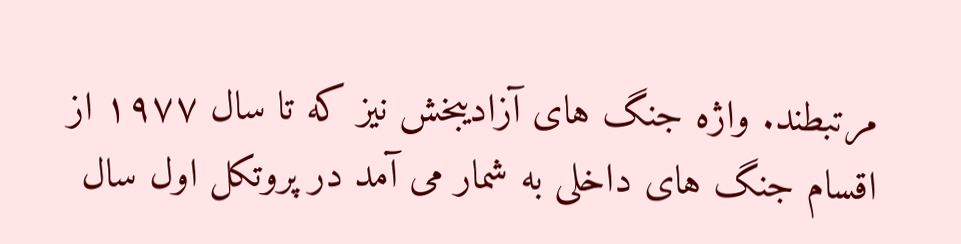مرتبطند. واژه جنگ های آزادیبخش نیز که تا سال ۱۹۷۷ از اقسام جنگ های داخلی به شمار می آمد در پروتکل اول سال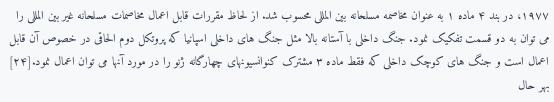۱۹۷۷، در بند ۴ ماده ۱ به عنوان مخاصمه مسلحانه بین المللی محسوب شد. از لحاظ مقررات قابل اعمال مخاصمات مسلحانه غیر بین المللی را می توان به دو قسمت تفکیک نمود. جنگ داخلی با آستانه بالا مثل جنگ های داخلی اسپانیا که پروتکل دوم الحاقی در خصوص آن قابل اعمال است و جنگ های کوچک داخلی که فقط ماده ۳ مشترک کنوانسیونهای چهارگانه ژنو را در مورد آنها می توان اعمال نمود.[۲۴]
بهر حال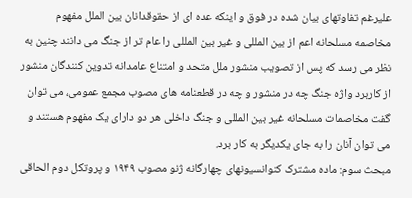علیرغم تفاوتهای بیان شده در فوق و اینکه عده ای از حقوقدانان بین الملل مفهوم مخاصمه مسلحانه اعم از بین المللی و غیر بین المللی را عام تر از جنگ می دانند چنین به نظر می رسد که پس از تصویب منشور ملل متحد و امتناع عامدانه تدوین کنندگان منشور از کاربرد واژه جنگ چه در منشور و چه در قطعنامه های مصوب مجمع عمومی، می توان گفت مخاصمات مسلحانه غیر بین المللی و جنگ داخلی هر دو دارای یک مفهوم هستند و می توان آنان را به جای یکدیگر به کار برد.
مبحث سوم: ماده مشترک کنوانسیونهای چهارگانه ژنو مصوب ۱۹۴۹ و پروتکل دوم الحاقی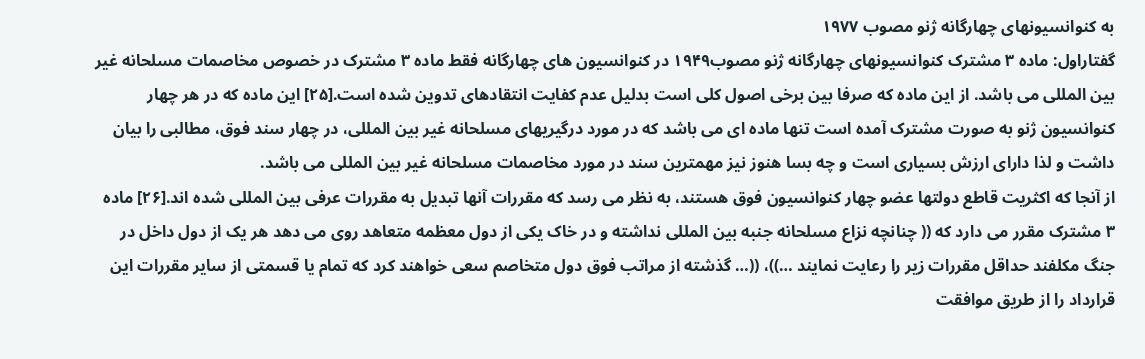به کنوانسیونهای چهارگانه ژنو مصوب ۱۹۷۷
گفتاراول: ماده ۳ مشترک کنوانسیونهای چهارگانه ژنو مصوب۱۹۴۹ در کنوانسیون های چهارگانه فقط ماده ۳ مشترک در خصوص مخاصمات مسلحانه غیر بین المللی می باشد. از این ماده که صرفا بین برخی اصول کلی است بدلیل عدم کفایت انتقادهای تدوین شده است.[۲۵] این ماده که در هر چهار کنوانسیون ژنو به صورت مشترک آمده است تنها ماده ای می باشد که در مورد درگیریهای مسلحانه غیر بین المللی، در چهار سند فوق، مطالبی را بیان داشت و لذا دارای ارزش بسیاری است و چه بسا هنوز نیز مهمترین سند در مورد مخاصمات مسلحانه غیر بین المللی می باشد.
از آنجا که اکثریت قاطع دولتها عضو چهار کنوانسیون فوق هستند، به نظر می رسد که مقررات آنها تبدیل به مقررات عرفی بین المللی شده اند.[۲۶] ماده ۳ مشترک مقرر می دارد که (( چنانچه نزاع مسلحانه جنبه بین المللی نداشته و در خاک یکی از دول معظمه متعاهد روی می دهد هر یک از دول داخل در جنگ مکلفند حداقل مقررات زیر را رعایت نمایند …))، ((… گذشته از مراتب فوق دول متخاصم سعی خواهند کرد که تمام یا قسمتی از سایر مقررات این قرارداد را از طریق موافقت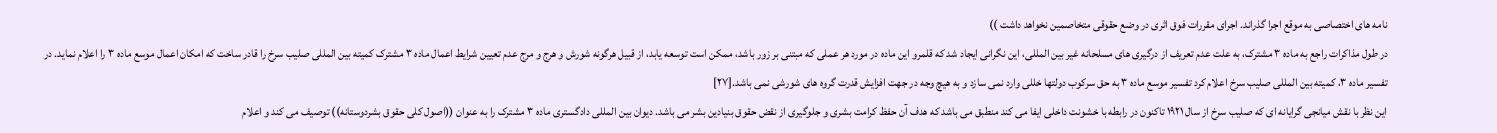نامه های اختصاصی به موقع اجرا گذراند. اجرای مقررات فوق اثری در وضع حقوقی متخاصمین نخواهد داشت ))
در طول مذاکرات راجع به ماده ۳ مشترک، به علت عدم تعریف از درگیری های مسلحانه غیر بین المللی، این نگرانی ایجاد شد که قلمرو این ماده در مورد هر عملی که مبتنی بر زور باشد، ممکن است توسعه یابد، از قبیل هرگونه شورش و هرج و مرج عدم تعیین شرایط اعمال ماده ۳ مشترک کمیته بین المللی صلیب سرخ را قادر ساخت که امکان اعمال موسع ماده ۳ را اعلام نماید. در تفسیر ماده ۳، کمیته بین المللی صلیب سرخ اعلام کرد تفسیر موسع ماده ۳ به حق سرکوب دولتها خللی وارد نمی سازد و به هیچ وجه در جهت افزایش قدرت گروه های شورشی نمی باشد.[۲۷]
این نظر با نقش میانجی گرایانه ای که صلیب سرخ از سال ۱۹۲۱ تاکنون در رابطه با خشونت داخلی ایفا می کند منطبق می باشد که هدف آن حفظ کرامت بشری و جلوگیری از نقض حقوق بنیادین بشر می باشد. دیوان بین المللی دادگستری ماده ۳ مشترک را به عنوان ((اصول کلی حقوق بشردوستانه)) توصیف می کند و اعلام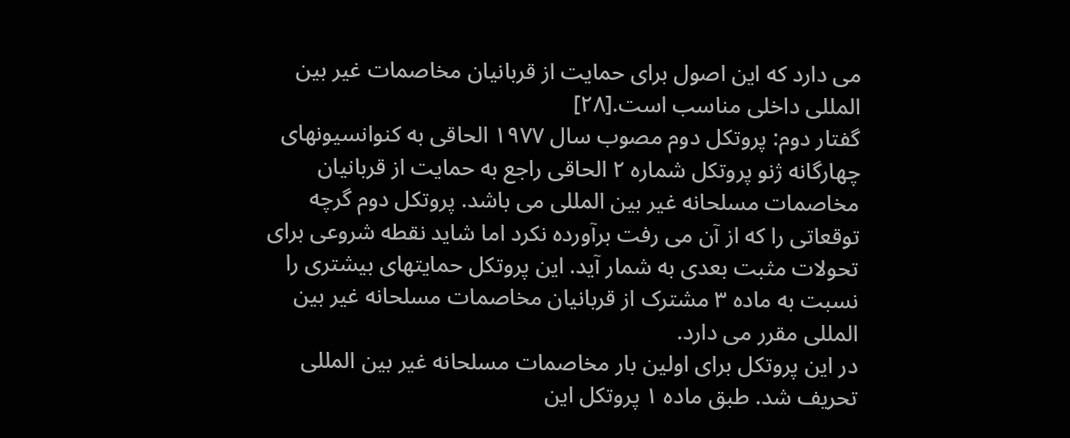می دارد که این اصول برای حمایت از قربانیان مخاصمات غیر بین المللی داخلی مناسب است.[۲۸]
گفتار دوم: پروتکل دوم مصوب سال ۱۹۷۷ الحاقی به کنوانسیونهای چهارگانه ژنو پروتکل شماره ۲ الحاقی راجع به حمایت از قربانیان مخاصمات مسلحانه غیر بین المللی می باشد. پروتکل دوم گرچه توقعاتی را که از آن می رفت برآورده نکرد اما شاید نقطه شروعی برای تحولات مثبت بعدی به شمار آید. این پروتکل حمایتهای بیشتری را نسبت به ماده ۳ مشترک از قربانیان مخاصمات مسلحانه غیر بین المللی مقرر می دارد.
در این پروتکل برای اولین بار مخاصمات مسلحانه غیر بین المللی تحریف شد. طبق ماده ۱ پروتکل این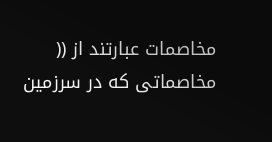مخاصمات عبارتند از (( مخاصماتی که در سرزمین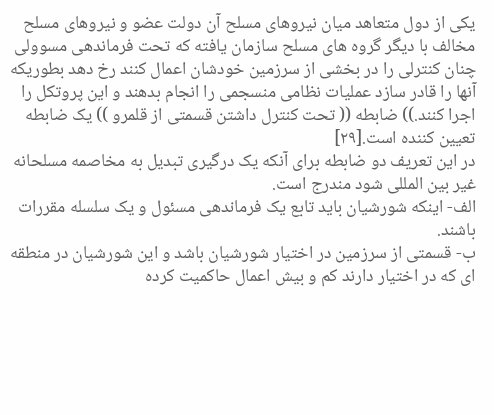یکی از دول متعاهد میان نیروهای مسلح آن دولت عضو و نیروهای مسلح مخالف با دیگر گروه های مسلح سازمان یافته که تحت فرماندهی مسوولی چنان کنترلی را در بخشی از سرزمین خودشان اعمال کنند رخ دهد بطوریکه آنها را قادر سازد عملیات نظامی منسجمی را انجام بدهند و این پروتکل را اجرا کنند.)) ضابطه (( تحت کنترل داشتن قسمتی از قلمرو )) یک ضابطه تعیین کننده است.[۲۹]
در این تعریف دو ضابطه برای آنکه یک درگیری تبدیل به مخاصمه مسلحانه غیر بین المللی شود مندرج است.
الف- اینکه شورشیان باید تابع یک فرماندهی مسئول و یک سلسله مقررات باشند.
ب- قسمتی از سرزمین در اختیار شورشیان باشد و این شورشیان در منطقه ای که در اختیار دارند کم و بیش اعمال حاکمیت کرده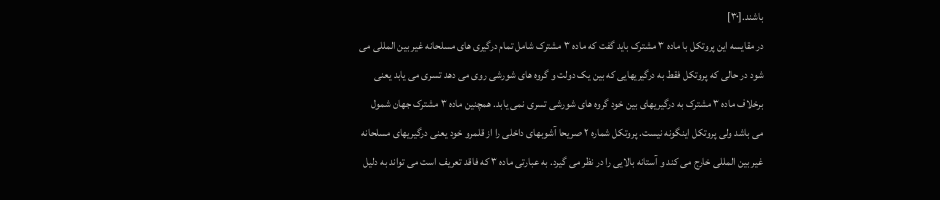باشند.[۳۰]
در مقایسه این پروتکل با ماده ۳ مشترک باید گفت که ماده ۳ مشترک شامل تمام درگیری های مسلحانه غیر بین المللی می شود در حالی که پروتکل فقط به درگیریهایی که بین یک دولت و گروه های شورشی روی می دهد تسری می یابد یعنی برخلاف ماده ۳ مشترک به درگیریهای بین خود گروه های شورشی تسری نمی یابد. همچنین ماده ۳ مشترک جهان شمول می باشد ولی پروتکل اینگونه نیست. پروتکل شماره ۲ صریحا آشوبهای داخلی را از قلمرو خود یعنی درگیریهای مسلحانه غیر بین المللی خارج می کند و آستانه بالایی را در نظر می گیرد. به عبارتی ماده ۳ که فاقد تعریف است می تواند به دلیل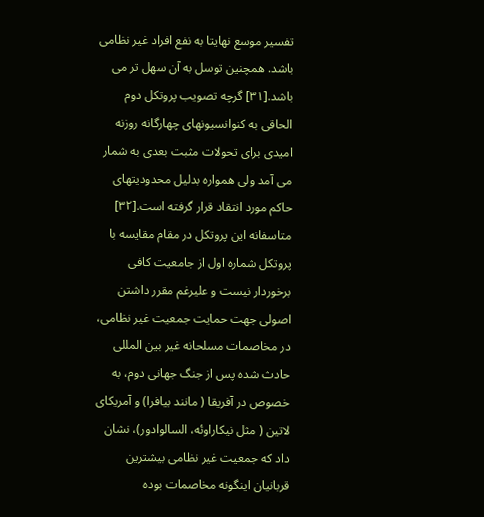تفسیر موسع نهایتا به نفع افراد غیر نظامی باشد. همچنین توسل به آن سهل تر می باشد.[۳۱] گرچه تصویب پروتکل دوم الحاقی به کنوانسیونهای چهارگانه روزنه امیدی برای تحولات مثبت بعدی به شمار می آمد ولی همواره بدلیل محدودیتهای حاکم مورد انتقاد قرار گرفته است.[۳۲] متاسفانه این پروتکل در مقام مقایسه با پروتکل شماره اول از جامعیت کافی برخوردار نیست و علیرغم مقرر داشتن اصولی جهت حمایت جمعیت غیر نظامی، در مخاصمات مسلحانه غیر بین المللی حادث شده پس از جنگ جهانی دوم، به خصوص در آفریقا ( مانند بیافرا) و آمریکای لاتین ( مثل نیکاراوئه، السالوادور)، نشان داد که جمعیت غیر نظامی بیشترین قربانیان اینگونه مخاصمات بوده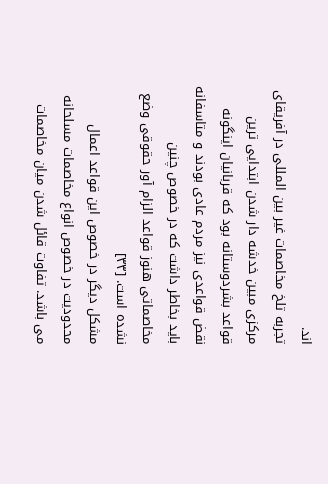اند.
تجربه تلخ مخاصمات غیر بین المللی در آفریقای مرکزی مبین خدشه دار شدن ابتدایی ترین قواعد بشردوستانه بود که قربانیان اینگونه نقض قواعدی نیز مردم عادی بودند و متاسفانه باید بخاطر داشت که در خصوص چنین مخاصماتی هنوز قواعد الزام آور حقوقی وضع نشده است. [۳۳]
مشکل دیگر در خصوص این قواعد اعمال محدودیت در خصوص انواع مخاصمات مسلحانه می باشد. تفاوت قائل شدن میان مخاصمات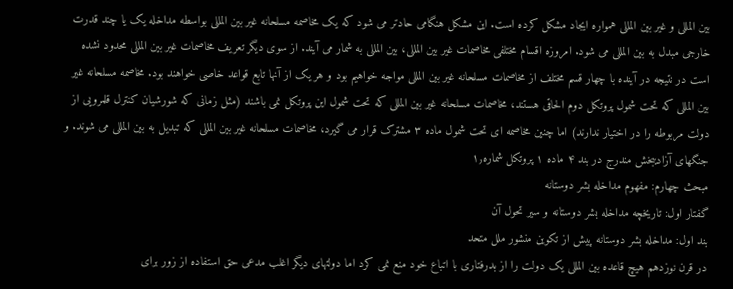بین المللی و غیر بین المللی همواره ایجاد مشکل کرده است. این مشکل هنگامی حادتر می شود که یک مخاصمه مسلحانه غیر بین المللی بواسطه مداخله یک یا چند قدرت خارجی مبدل به بین المللی می شود. امروزه اقسام مختلفی مخاصمات غیر بین المللی، بین المللی به شمار می آیند. از سوی دیگر تعریف مخاصمات غیر بین المللی محدود نشده است در نتیجه در آینده با چهار قسم مختلف از مخاصمات مسلحانه غیر بین المللی مواجه خواهیم بود و هر یک از آنها تابع قواعد خاصی خواهند بود. مخاصمه مسلحانه غیر بین المللی که تحت شمول پروتکل دوم الحاقی هستند، مخاصمات مسلحانه غیر بین المللی که تحت شمول این پروتکل نمی باشند (مثل زمانی که شورشیان کنترل قلمرویی از دولت مربوطه را در اختیار ندارند) اما چنین مخاصمه ای تحت شمول ماده ۳ مشترک قرار می گیرد، مخاصمات مسلحانه غیر بین المللی که تبدیل به بین المللی می شوند. و جنگهای آزادیبخش مندرج در بند ۴ ماده ۱ پروتکل شماره۱٫
مبحث چهارم: مفهوم مداخله بشر دوستانه
گفتار اول: تاریخچه مداخله بشر دوستانه و سیر تحول آن
بند اول: مداخله بشر دوستانه پیش از تکوین منشور ملل متحد
در قرن نوزدهم هیچ قاعده بین المللی یک دولت را از بدرفتاری با اتباع خود منع نمی کرد اما دولتهای دیگر اغلب مدعی حق استفاده از زور برای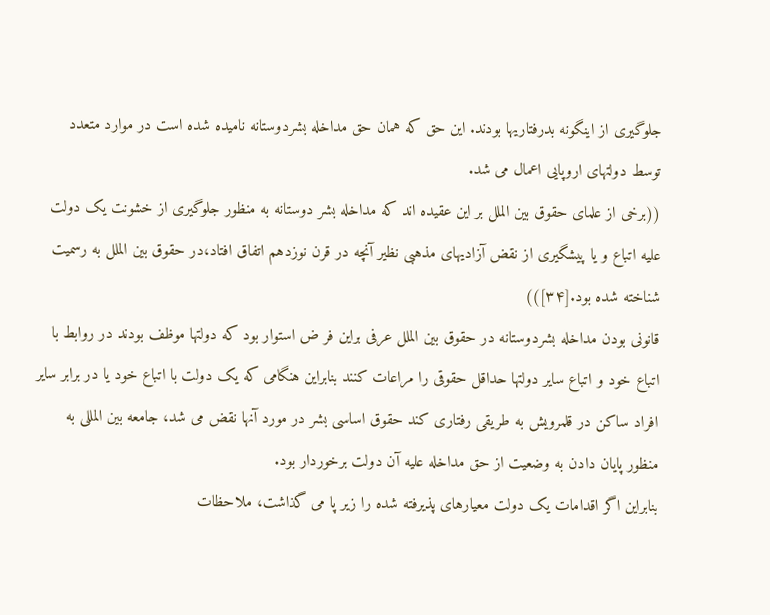جلوگیری از اینگونه بدرفتاریها بودند. این حق که همان حق مداخله بشردوستانه نامیده شده است در موارد متعدد توسط دولتهای اروپایی اعمال می شد.
((برخی از علمای حقوق بین الملل بر این عقیده اند که مداخله بشر دوستانه به منظور جلوگیری از خشونت یک دولت علیه اتباع و یا پیشگیری از نقض آزادیهای مذهبی نظیر آنچه در قرن نوزدهم اتفاق افتاد،در حقوق بین الملل به رسمیت شناخته شده بود.[۳۴]))
قانونی بودن مداخله بشردوستانه در حقوق بین الملل عرفی براین فر ض استوار بود که دولتها موظف بودند در روابط با اتباع خود و اتباع سایر دولتها حداقل حقوقی را مراعات کنند بنابراین هنگامی که یک دولت با اتباع خود یا در برابر سایر افراد ساکن در قلمرویش به طریقی رفتاری کند حقوق اساسی بشر در مورد آنها نقض می شد، جامعه بین المللی به منظور پایان دادن به وضعیت از حق مداخله علیه آن دولت برخوردار بود.
بنابراین اگر اقدامات یک دولت معیارهای پذیرفته شده را زیر پا می گذاشت، ملاحظات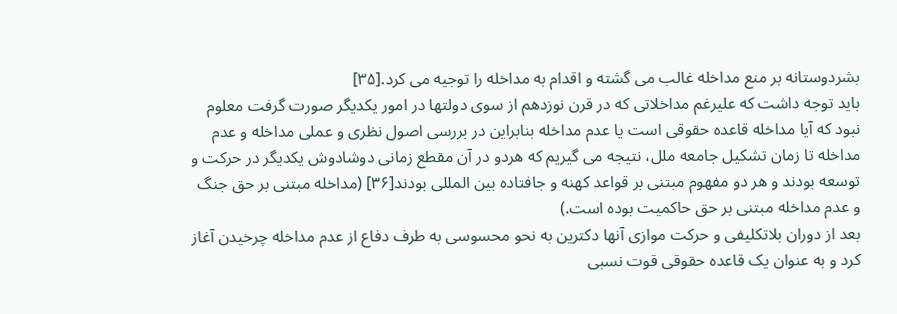بشردوستانه بر منع مداخله غالب می گشته و اقدام به مداخله را توجیه می کرد.[۳۵]
باید توجه داشت که علیرغم مداخلاتی که در قرن نوزدهم از سوی دولتها در امور یکدیگر صورت گرفت معلوم نبود که آیا مداخله قاعده حقوقی است یا عدم مداخله بنابراین در بررسی اصول نظری و عملی مداخله و عدم مداخله تا زمان تشکیل جامعه ملل، نتیجه می گیریم که هردو در آن مقطع زمانی دوشادوش یکدیگر در حرکت و توسعه بودند و هر دو مفهوم مبتنی بر قواعد کهنه و جافتاده بین المللی بودند[۳۶] (مداخله مبتنی بر حق جنگ و عدم مداخله مبتنی بر حق حاکمیت بوده است.)
بعد از دوران بلاتکلیفی و حرکت موازی آنها دکترین به نحو محسوسی به طرف دفاع از عدم مداخله چرخیدن آغاز کرد و به عنوان یک قاعده حقوقی قوت نسبی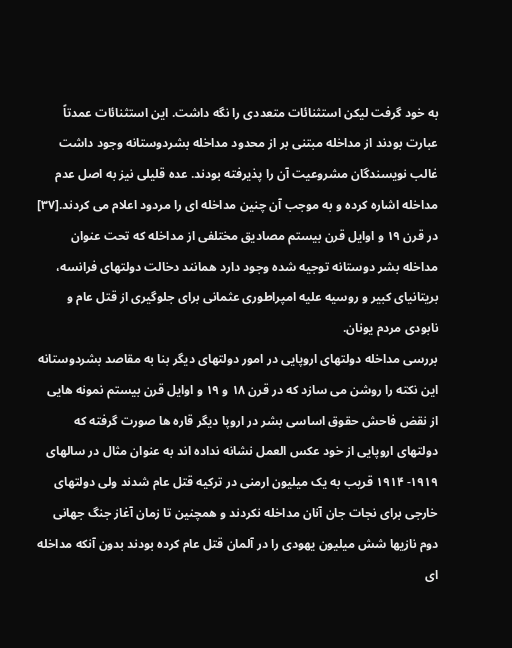به خود گرفت لیکن استثنائات متعددی را نگه داشت. این استثنائات عمدتاً عبارت بودند از مداخله مبتنی بر از محدود مداخله بشردوستانه وجود داشت غالب نویسندگان مشروعیت آن را پذیرفته بودند. عده قلیلی نیز به اصل عدم مداخله اشاره کرده و به موجب آن چنین مداخله ای را مردود اعلام می کردند.[۳۷]
در قرن ۱۹ و اوایل قرن بیستم مصادیق مختلفی از مداخله که تحت عنوان مداخله بشر دوستانه توجیه شده وجود دارد همانند دخالت دولتهای فرانسه، بریتانیای کبیر و روسیه علیه امپراطوری عثمانی برای جلوگیری از قتل عام و نابودی مردم یونان.
بررسی مداخله دولتهای اروپایی در امور دولتهای دیگر بنا به مقاصد بشردوستانه این نکته را روشن می سازد که در قرن ۱۸ و ۱۹ و اوایل قرن بیستم نمونه هایی از نقض فاحش حقوق اساسی بشر در اروپا دیگر قاره ها صورت گرفته که دولتهای اروپایی از خود عکس العمل نشانه نداده اند به عنوان مثال در سالهای ۱۹۱۹- ۱۹۱۴ قریب به یک میلیون ارمنی در ترکیه قتل عام شدند ولی دولتهای خارجی برای نجات جان آنان مداخله نکردند و همچنین تا زمان آغاز جنگ جهانی دوم نازیها شش میلیون یهودی را در آلمان قتل عام کرده بودند بدون آنکه مداخله ای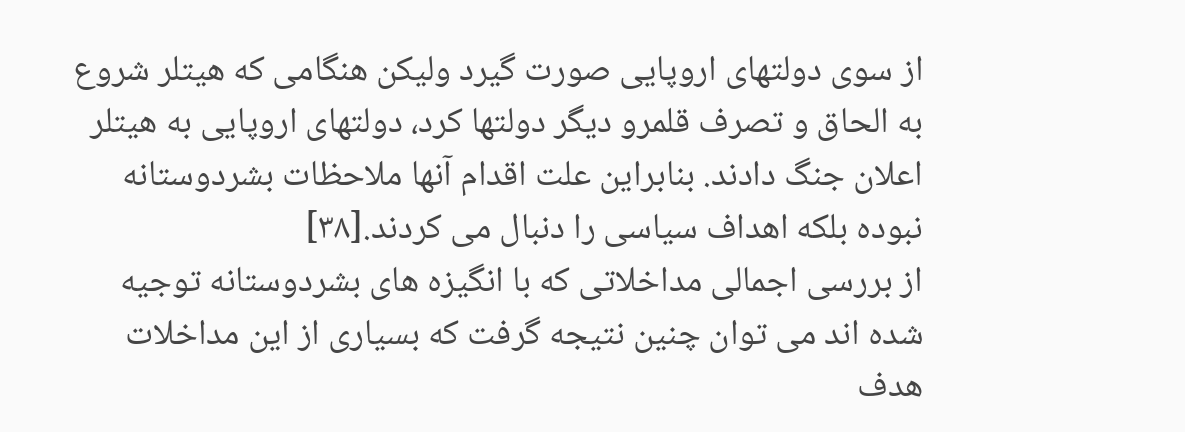از سوی دولتهای اروپایی صورت گیرد ولیکن هنگامی که هیتلر شروع به الحاق و تصرف قلمرو دیگر دولتها کرد، دولتهای اروپایی به هیتلر اعلان جنگ دادند. بنابراین علت اقدام آنها ملاحظات بشردوستانه نبوده بلکه اهداف سیاسی را دنبال می کردند.[۳۸]
از بررسی اجمالی مداخلاتی که با انگیزه های بشردوستانه توجیه شده اند می توان چنین نتیجه گرفت که بسیاری از این مداخلات هدف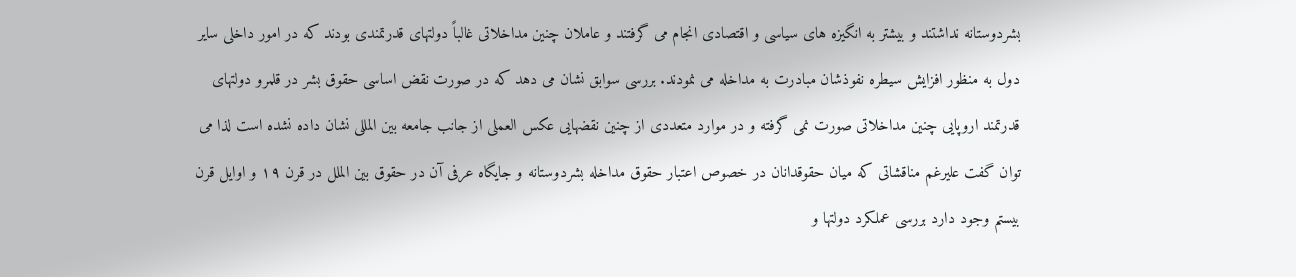بشردوستانه نداشتند و بیشتر به انگیزه های سیاسی و اقتصادی انجام می گرفتند و عاملان چنین مداخلاتی غالباً دولتهای قدرتمندی بودند که در امور داخلی سایر دول به منظور افزایش سیطره نفوذشان مبادرت به مداخله می نمودند. بررسی سوابق نشان می دهد که در صورت نقض اساسی حقوق بشر در قلمرو دولتهای قدرتمند اروپایی چنین مداخلاتی صورت نمی گرفته و در موارد متعددی از چنین نقضهایی عکس العملی از جانب جامعه بین المللی نشان داده نشده است لذا می توان گفت علیرغم مناقشاتی که میان حقوقدانان در خصوص اعتبار حقوق مداخله بشردوستانه و جایگاه عرفی آن در حقوق بین الملل در قرن ۱۹ و اوایل قرن بیستم وجود دارد بررسی عملکرد دولتها و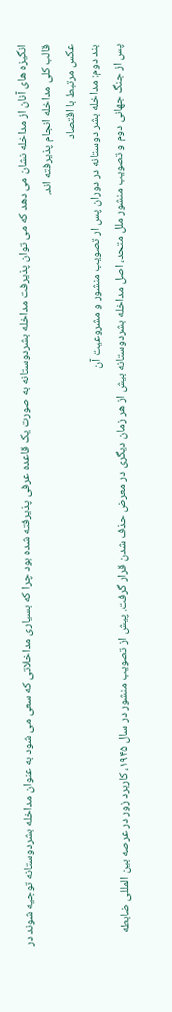انگیزه های آنان از مداخله نشان می دهد که می توان پذیرفت مداخله بشردوستانه به صورت یک قاعده عرفی پذیرفته شده بود چرا که بسیاری مداخلاتی که سعی می شود به عنوان مداخله بشردوستانه توجیه شوند در قالب کلی مداخله انجام پذیرفته اند.
عکس مرتبط با اقتصاد
بند دوم: مداخله بشر دوستانه در دوران پس ار تصویب منشور و مشروعیت آن
پس از جنگ جهانی دوم و تصویب منشور ملل متحد، اصل مداخله بشردوستانه بیش از هر زمان دیگری در معرض حذف شدن قرار گرفت. پیش از تصویب منشور در سال ۱۹۴۵، کاربرد زور در عرصه بین المللی ضابطه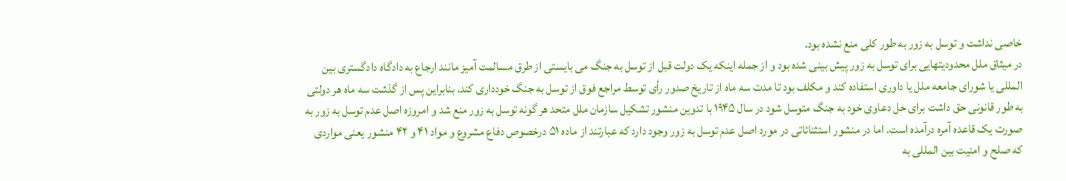خاصی نداشت و توسل به زور به طور کلی منع نشده بود.
در میثاق ملل محدودیتهایی برای توسل به زور پیش بینی شده بود و از جمله اینکه یک دولت قبل از توسل به جنگ می بایستی از طرق مسالمت آمیز مانند ارجاع به دادگاه دادگستری بین المللی یا شورای جامعه ملل یا داوری استفاده کند و مکلف بود تا مدت سه ماه از تاریخ صدور رأی توسط مراجع فوق از توسل به جنگ خودداری کند. بنابراین پس از گذشت سه ماه هر دولتی به طور قانونی حق داشت برای حل دعاوی خود به جنگ متوسل شود در سال ۱۹۴۵ با تدوین منشور تشکیل سازمان ملل متحد هر گونه توسل به زور منع شد و امروزه اصل عدم توسل به زور به صورت یک قاعده آمره درآمده است. اما در منشور استثنائاتی در مورد اصل عدم توسل به زور وجود دارد که عبارتند از ماده ۵۱ درخصوص دفاع مشروع و مواد ۴۱ و ۴۲ منشور یعنی مواردی که صلح و امنیت بین المللی به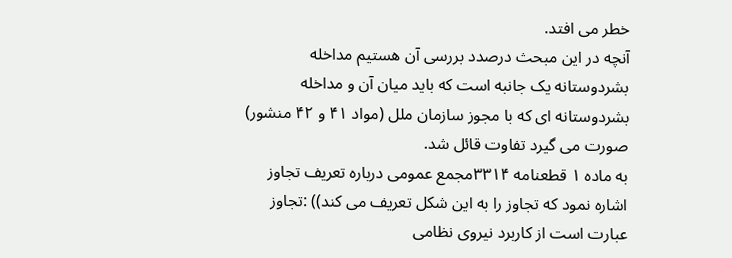خطر می افتد.
آنچه در این مبحث درصدد بررسی آن هستیم مداخله بشردوستانه یک جانبه است که باید میان آن و مداخله بشردوستانه ای که با مجوز سازمان ملل (مواد ۴۱ و ۴۲ منشور) صورت می گیرد تفاوت قائل شد.
به ماده ۱ قطعنامه ۳۳۱۴مجمع عمومی درباره تعریف تجاوز اشاره نمود که تجاوز را به این شکل تعریف می کند)) :تجاوز عبارت است از کاربرد نیروی نظامی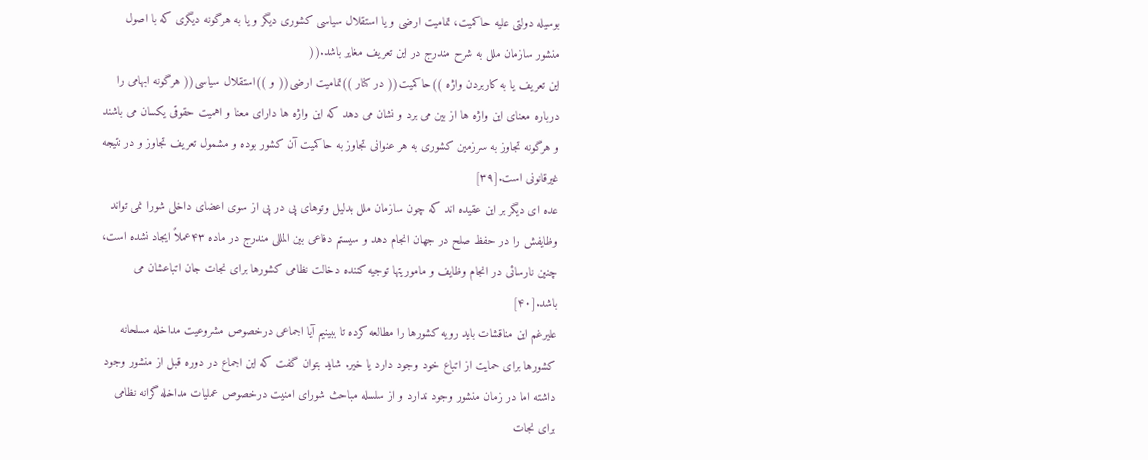بوسیله دولتی علیه حاکمیت، تمامیت ارضی و یا استقلال سیاسی کشوری دیگر و یا به هرگونه دیگری که با اصول منشور سازمان ملل به شرح مندرج در این تعریف مغایر باشد.((
این تعریف یا به کاربردن واژه ))حاکمیت(( در کنار ))تمامیت ارضی(( و ))استقلال سیاسی(( هرگونه ابهامی را درباره معنای این واژه ها از بین می برد و نشان می دهد که این واژه ها دارای معنا و اهمیت حقوقی یکسان می باشند و هرگونه تجاوز به سرزمین کشوری به هر عنوانی تجاوز به حاکمیت آن کشور بوده و مشمول تعریف تجاوز و در نتیجه غیرقانونی است.[۳۹]
عده ای دیگر بر این عقیده اند که چون سازمان ملل بدلیل وتوهای پی در پی از سوی اعضای داخلی شورا نمی تواند وظایفش را در حفظ صلح در جهان انجام دهد و سیستم دفاعی بین المللی مندرج در ماده ۴۳عملاً ایجاد نشده است، چنین نارسائی در انجام وظایف و ماموریتها توجیه کننده دخالت نظامی کشورها برای نجات جان اتباعشان می باشد.[۴۰]
علیرغم این مناقشات باید رویه کشورها را مطالعه کرده تا ببینیم آیا اجماعی درخصوص مشروعیت مداخله مسلحانه کشورها برای حمایت از اتباع خود وجود دارد یا خیر. شاید بتوان گفت که این اجماع در دوره قبل از منشور وجود داشته اما در زمان منشور وجود ندارد و از سلسله مباحث شورای امنیت درخصوص عملیات مداخله گرانه نظامی برای نجات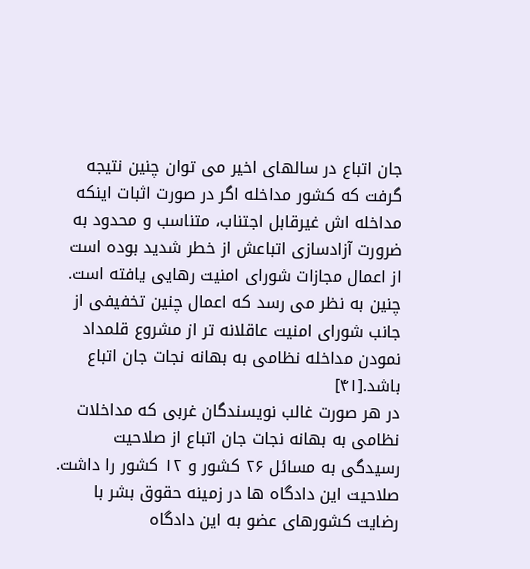جان اتباع در سالهای اخیر می توان چنین نتیجه گرفت که کشور مداخله اگر در صورت اثبات اینکه مداخله اش غیرقابل اجتناب، متناسب و محدود به ضرورت آزادسازی اتباعش از خطر شدید بوده است از اعمال مجازات شورای امنیت رهایی یافته است. چنین به نظر می رسد که اعمال چنین تخفیفی از جانب شورای امنیت عاقلانه تر از مشروع قلمداد نمودن مداخله نظامی به بهانه نجات جان اتباع باشد.[۴۱]
در هر صورت غالب نویسندگان غربی که مداخلات نظامی به بهانه نجات جان اتباع از صلاحیت رسیدگی به مسائل ۲۶ کشور و ۱۲ کشور را داشت. صلاحیت این دادگاه ها در زمینه حقوق بشر با رضایت کشورهای عضو به این دادگاه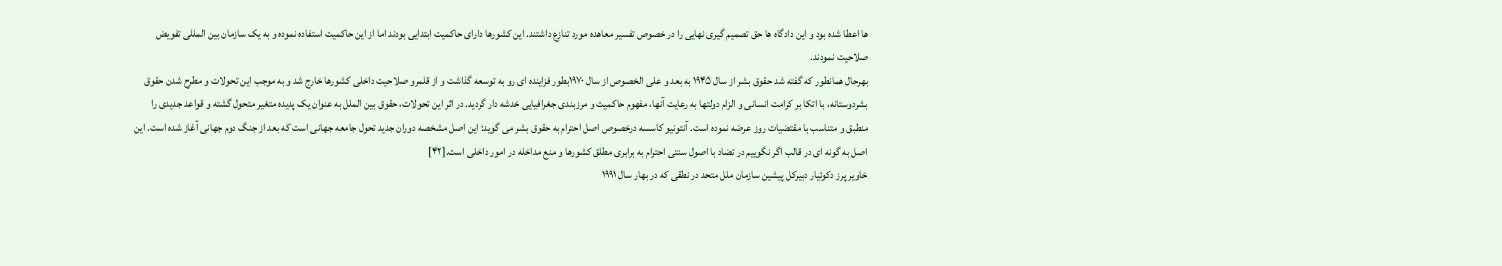ها اعطا شده بود و این دادگاه ها حق تصمیم گیری نهایی را در خصوص تفسیر معاهده مورد تنازع داشتند. این کشورها دارای حاکمیت ابتدایی بودند اما از این حاکمیت استفاده نموده و به یک سازمان بین المللی تفویض صلاحیت نمودند.
بهرحال همانطور که گفته شد حقوق بشر از سال ۱۹۴۵ به بعد و علی الخصوص از سال ۱۹۷۰بطور فزاینده ای رو به توسعه گذاشت و از قلمرو صلاحیت داخلی کشورها خارج شد و به موجب این تحولات و مطرح شدن حقوق بشردوستانه، با اتکا بر کرامت انسانی و الزام دولتها به رعایت آنها، مفهوم حاکمیت و مرزبندی جغرافیایی خدشه دار گردید. در اثر این تحولات، حقوق بین الملل به عنوان یک پدیده متغیر متحول گشته و قواعد جدیدی را منطبق و متناسب با مقتضیات روز عرضه نموده است. آنتونیو کاسسه درخصوص اصل احترام به حقوق بشر می گوید: این اصل مشخصه دوران جدید تحول جامعه جهانی است که بعد از جنگ دوم جهانی آغاز شده است. این اصل به گونه ای در قالب اگر نگوییم در تضاد با اصول سنتی احترام به برابری مطلق کشورها و منع مداخله در امور داخلی است.[۴۲]
خاویر پرز دکوئیار دبیرکل پیشین سازمان ملل متحد در نطقی که در بهار سال ۱۹۹۱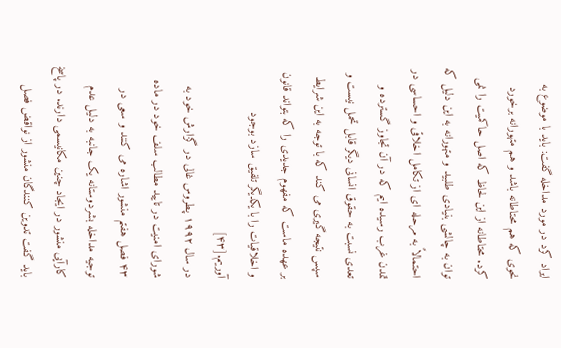ایراد کرد در مورد مداخله گفت: باید با موضوع به نحوی که هم محتاطانه باشد و هم متهورانه برخورد کرد. محتاطانه از این لحاظ که اصل حاکمیت را نمی توان به چالشی بنیادی طلبید و متهورانه به این دلیل که احتمالاً به مرحله ای از تکامل اخلاقی و احساسی در تمدن غرب رسیده ایم که در آن تجاوز گسترده و تعدی نسبت به حقوق انسانی دیگر قابل تحمل نیست و سپس نتیجه گیری می کند که با توجه به این شرایط بر عهده ماست که مفهوم جدیدی را که بتواند قانون و اخلاقیات را با یکدیگر تلفیق سازد بوجود آوریم.[۴۳]
در سال ۱۹۹۲ پطروس غالی در گزارش خود به شورای امنیت در تایید مطالب سلف خود در ماده ۴۳ فصل هفتم منشور اشاره می کنند و سعی در توجیه مداخله بشردوستانه یک جانبه به دلیل عدم کارآیی منشور در ایجاد چنین مکانیسمی دارند. در پاسخ باید گفت تدوین کنندگان منشور از نواقض فصل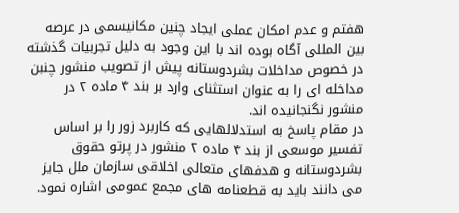هفتم و عدم امکان عملی ایجاد چنین مکانیسمی در عرصه بین المللی آگاه بوده اند با این وجود به دلیل تجربیات گذشته در خصوص مداخلات بشردوستانه پیش از تصویب منشور چنبن مداخله ای را به عنوان استثنای وارد بر بند ۴ ماده ۲ در منشور نگنجانیده اند.
در مقام پاسخ به استدلالهایی که کاربرد زور را بر اساس تفسیر موسعی از بند ۴ ماده ۲ منشور در پرتو حقوق بشردوستانه و هدفهای متعالی اخلاقی سازمان ملل جایز می دانند باید به قطعنامه های مجمع عمومی اشاره نمود.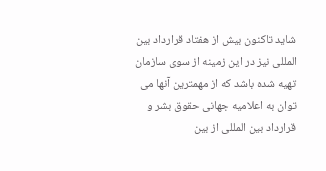شاید تاکنون بیش از هفتاد قرارداد بین المللی نیز در این زمینه از سوی سازمان تهیه شده باشد که از مهمترین آنها می توان به اعلامیه جهانی حقوق بشر و قرارداد بین المللی از بین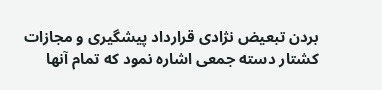بردن تبعیض نژادی قرارداد پیشگیری و مجازات کشتار دسته جمعی اشاره نمود که تمام آنها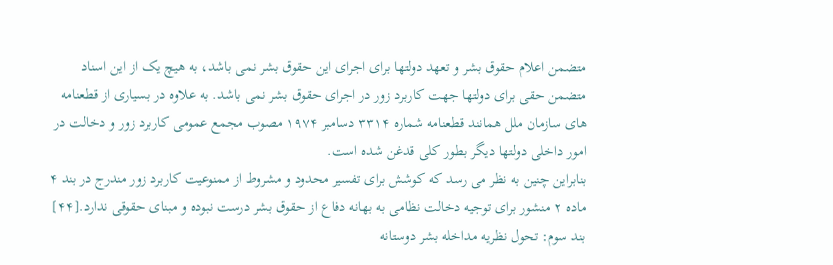متضمن اعلام حقوق بشر و تعهد دولتها برای اجرای این حقوق بشر نمی باشد، به هیچ یک از این اسناد متضمن حقی برای دولتها جهت کاربرد زور در اجرای حقوق بشر نمی باشد. به علاوه در بسیاری از قطعنامه های سازمان ملل همانند قطعنامه شماره ۳۳۱۴ دسامبر ۱۹۷۴ مصوب مجمع عمومی کاربرد زور و دخالت در امور داخلی دولتها دیگر بطور کلی قدغن شده است.
بنابراین چنین به نظر می رسد که کوشش برای تفسیر محدود و مشروط از ممنوعیت کاربرد زور مندرج در بند ۴ ماده ۲ منشور برای توجیه دخالت نظامی به بهانه دفاع از حقوق بشر درست نبوده و مبنای حقوقی ندارد.[۴۴]
بند سوم: تحول نظریه مداخله بشر دوستانه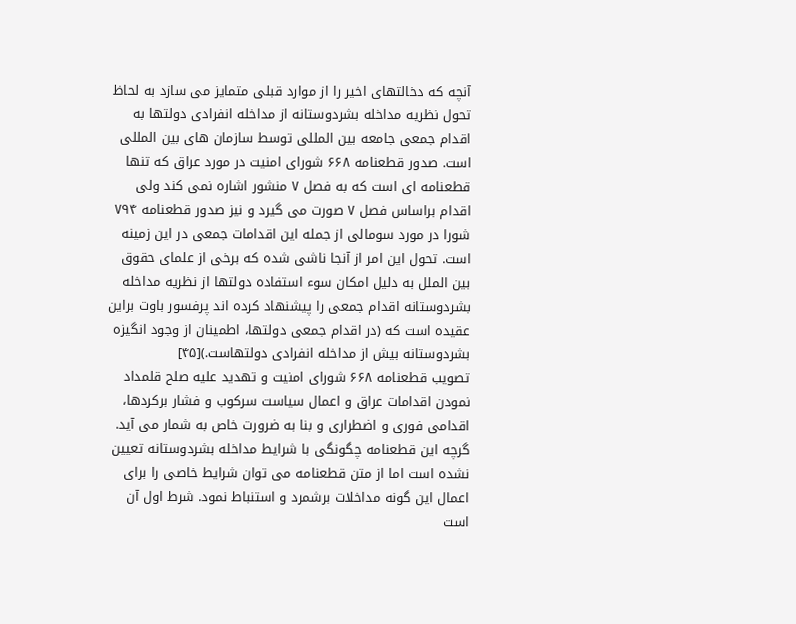آنچه که دخالتهای اخیر را از موارد قبلی متمایز می سازد به لحاظ تحول نظریه مداخله بشردوستانه از مداخله انفرادی دولتها به اقدام جمعی جامعه بین المللی توسط سازمان های بین المللی است. صدور قطعنامه ۶۶۸ شورای امنیت در مورد عراق که تنها قطعنامه ای است که به فصل ۷ منشور اشاره نمی کند ولی اقدام براساس فصل ۷ صورت می گیرد و نیز صدور قطعنامه ۷۹۴ شورا در مورد سومالی از جمله این اقدامات جمعی در این زمینه است. تحول این امر از آنجا ناشی شده که برخی از علمای حقوق بین الملل به دلیل امکان سوء استفاده دولتها از نظریه مداخله بشردوستانه اقدام جمعی را پیشنهاد کرده اند پرفسور باوت براین عقیده است که (در اقدام جمعی دولتها، اطمینان از وجود انگیزه بشردوستانه بیش از مداخله انفرادی دولتهاست.)[۴۵]
تصویب قطعنامه ۶۶۸ شورای امنیت و تهدید علیه صلح قلمداد نمودن اقدامات عراق و اعمال سیاست سرکوب و فشار برکردها، اقدامی فوری و اضطراری و بنا به ضرورت خاص به شمار می آید. گرچه این قطعنامه چگونگی با شرایط مداخله بشردوستانه تعیین نشده است اما از متن قطعنامه می توان شرایط خاصی را برای اعمال این گونه مداخلات برشمرد و استنباط نمود. شرط اول آن است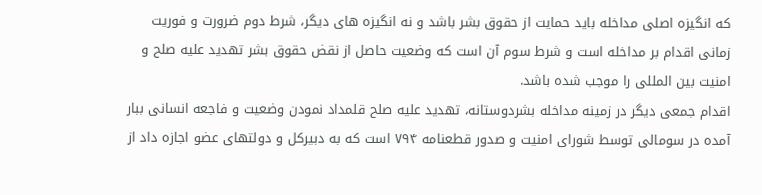که انگیزه اصلی مداخله باید حمایت از حقوق بشر باشد و نه انگیزه های دیگر، شرط دوم ضرورت و فوریت زمانی اقدام بر مداخله است و شرط سوم آن است که وضعیت حاصل از نقض حقوق بشر تهدید علیه صلح و امنیت بین المللی را موجب شده باشد.
اقدام جمعی دیگر در زمینه مداخله بشردوستانه، تهدید علیه صلح قلمداد نمودن وضعیت و فاجعه انسانی ببار آمده در سومالی توسط شورای امنیت و صدور قطعنامه ۷۹۴ است که به دبیرکل و دولتهای عضو اجازه داد از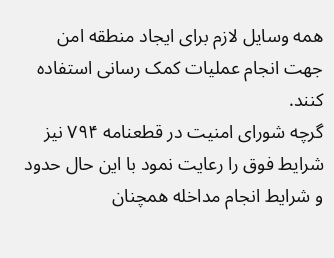همه وسایل لازم برای ایجاد منطقه امن جهت انجام عملیات کمک رسانی استفاده کنند.
گرچه شورای امنیت در قطعنامه ۷۹۴ نیز شرایط فوق را رعایت نمود با این حال حدود و شرایط انجام مداخله همچنان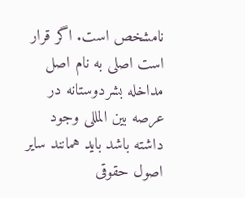نامشخص است. اگر قرار است اصلی به نام اصل مداخله بشردوستانه در عرصه بین المللی وجود داشته باشد باید همانند سایر اصول حقوقی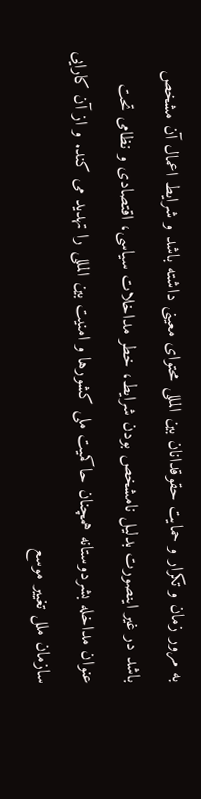به مرور زمان و تکرار و حمایت حقوقدانان بین المللی محتوای معینی داشته باشد و شرایط اعمال آن مشخص باشد در غیر اینصورت بدلیل نامشخص بودن شرایط، خطر مداخلات سیاسی، اقتصادی و نظامی تحت عنوان مداخله بشردوستانه همچنان حاکمیت ملی کشورها و امنیت بین المللی را تهدید می کند. و از آن کارایی سازمان ملل تغییر موسع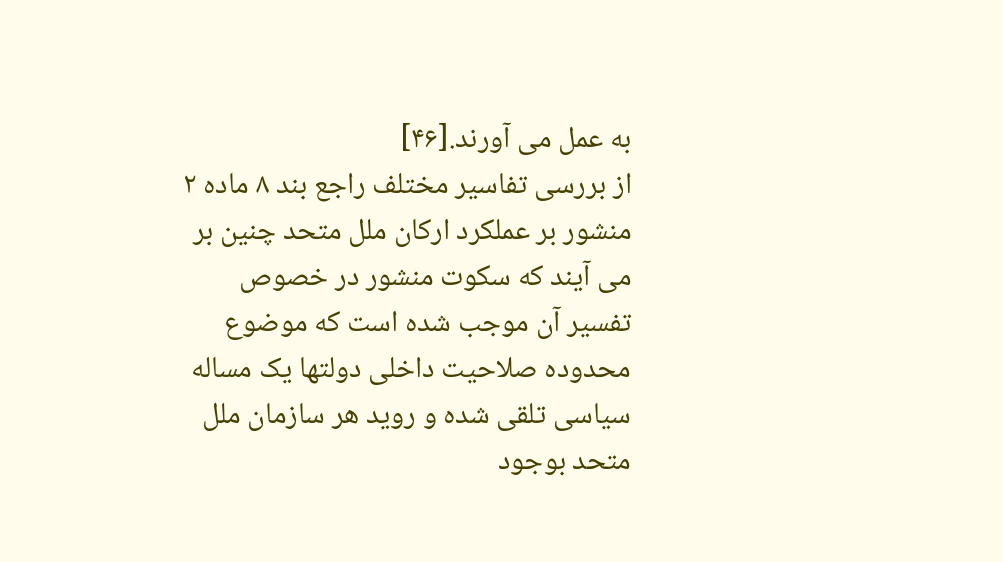به عمل می آورند.[۴۶]
از بررسی تفاسیر مختلف راجع بند ۸ ماده ۲ منشور بر عملکرد ارکان ملل متحد چنین بر می آیند که سکوت منشور در خصوص تفسیر آن موجب شده است که موضوع محدوده صلاحیت داخلی دولتها یک مساله سیاسی تلقی شده و روید هر سازمان ملل متحد بوجود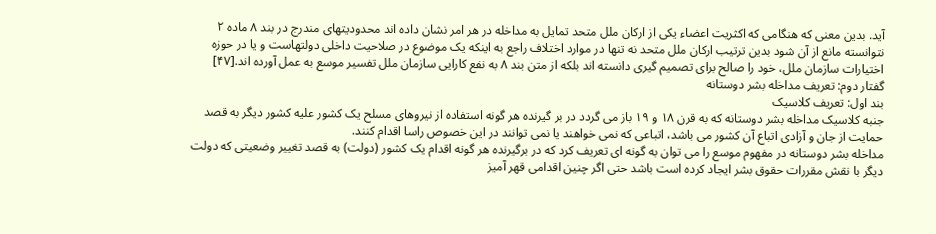آید. بدین معنی که هنگامی که اکثریت اعضاء یکی از ارکان ملل متحد تمایل به مداخله در هر امر نشان داده اند محدودیتهای مندرج در بند ۸ ماده ۲ نتوانسته مانع از آن شود بدین ترتیب ارکان ملل متحد نه تنها در موارد اختلاف راجع به اینکه یک موضوع در صلاحیت داخلی دولتهاست و یا در حوزه اختیارات سازمان ملل، خود را صالح برای تصمیم گیری دانسته اند بلکه از متن بند ۸ به نفع کارایی سازمان ملل تفسیر موسع به عمل آورده اند.[۴۷]
گفتار دوم: تعریف مداخله بشر دوستانه
بند اول: تعریف کلاسیک
جنبه کلاسیک مداخله بشر دوستانه که به قرن ۱۸ و ۱۹ باز می گردد در بر گیرنده هر گونه استفاده از نیروهای مسلح یک کشور علیه کشور دیگر به قصد حمایت از جان و آزادی اتباع آن کشور می باشد، اتباعی که نمی خواهند یا نمی توانند در این خصوص راسا اقدام کنند.
مداخله بشر دوستانه در مفهوم موسع را می توان به گونه ای تعریف کرد که در برگیرنده هر گونه اقدام یک کشور (دولت) به قصد تغییر وضعیتی که دولت دیگر با نقش مقررات حقوق بشر ایجاد کرده است باشد حتی اگر چنین اقدامی قهر آمیز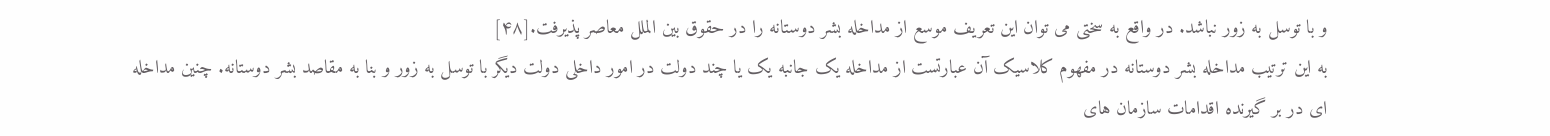و با توسل به زور نباشد. در واقع به سختی می توان این تعریف موسع از مداخله بشر دوستانه را در حقوق بین الملل معاصر پذیرفت.[۴۸]
به این ترتیب مداخله بشر دوستانه در مفهوم کلاسیک آن عبارتست از مداخله یک جانبه یک یا چند دولت در امور داخلی دولت دیگر با توسل به زور و بنا به مقاصد بشر دوستانه. چنین مداخله ای در بر گیرنده اقدامات سازمان های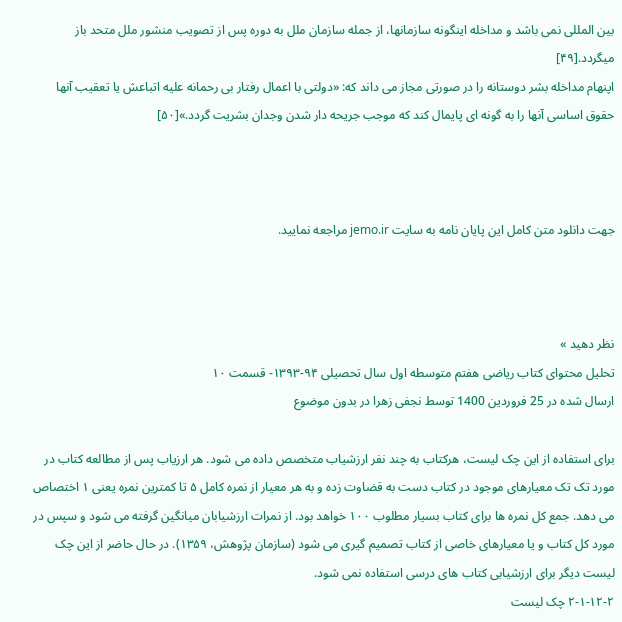بین المللی نمی باشد و مداخله اینگونه سازمانها، از جمله سازمان ملل به دوره پس از تصویب منشور ملل متحد باز میگردد.[۴۹]
اپنهام مداخله بشر دوستانه را در صورتی مجاز می داند که: «دولتی با اعمال رفتار بی رحمانه علیه اتباعش یا تعقیب آنها حقوق اساسی آنها را به گونه ای پایمال کند که موجب جریحه دار شدن وجدان بشریت گردد.»[۵۰]



جهت دانلود متن کامل این پایان نامه به سایت jemo.ir مراجعه نمایید.



نظر دهید »
تحلیل محتوای کتاب ریاضی هفتم متوسطه اول سال تحصیلی ۹۴-۱۳۹۳- قسمت ۱۰
ارسال شده در 25 فروردین 1400 توسط نجفی زهرا در بدون موضوع

برای استفاده از این چک لیست، هرکتاب به چند نفر ارزشیاب متخصص داده می شود. هر ارزیاب پس از مطالعه کتاب در مورد تک تک معیارهای موجود در کتاب دست به قضاوت زده و به هر معیار از نمره کامل ۵ تا کمترین نمره یعنی ۱ اختصاص می دهد. جمع کل نمره ها برای کتاب بسیار مطلوب ۱۰۰ خواهد بود. از نمرات ارزشیابان میانگین گرفته می شود و سپس در مورد کل کتاب و یا معیارهای خاصی از کتاب تصمیم گیری می شود (سازمان پژوهش، ۱۳۵۹). در حال حاضر از این چک لیست دیگر برای ارزشیابی کتاب های درسی استفاده نمی شود.
۲-۱-۱۲-۲ چک لیست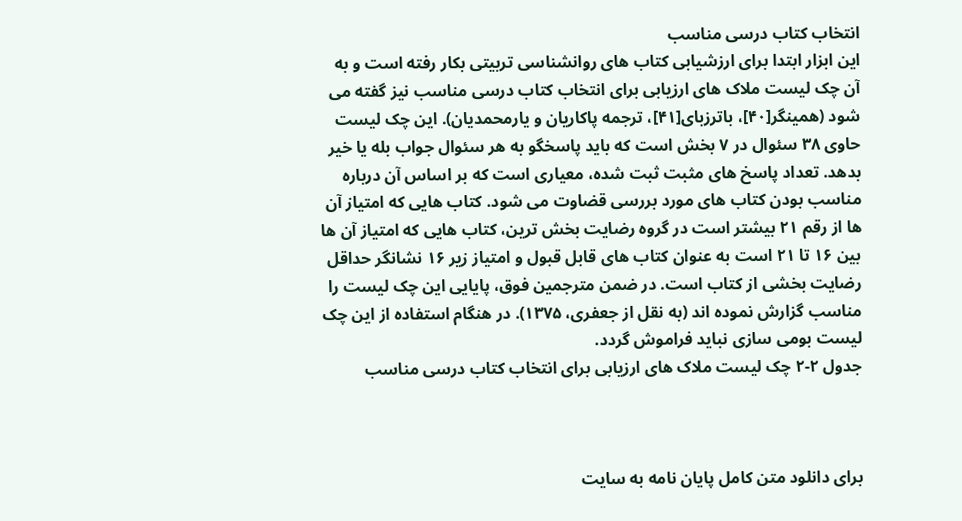انتخاب کتاب درسی مناسب
این ابزار ابتدا برای ارزشیابی کتاب های روانشناسی تربیتی بکار رفته است و به آن چک لیست ملاک های ارزیابی برای انتخاب کتاب درسی مناسب نیز گفته می شود (همینگر[۴۰]، باترزبای[۴۱]، ترجمه پاکاریان و یارمحمدیان). این چک لیست حاوی ۳۸ سئوال در ۷ بخش است که باید پاسخگو به هر سئوال جواب بله یا خیر بدهد. تعداد پاسخ های مثبت ثبت شده، معیاری است که بر اساس آن درباره مناسب بودن کتاب های مورد بررسی قضاوت می شود. کتاب هایی که امتیاز آن ها از رقم ۲۱ بیشتر است در گروه رضایت بخش ترین، کتاب هایی که امتیاز آن ها بین ۱۶ تا ۲۱ است به عنوان کتاب های قابل قبول و امتیاز زیر ۱۶ نشانگر حداقل رضایت بخشی از کتاب است. در ضمن مترجمین فوق، پایایی این چک لیست را مناسب گزارش نموده اند (به نقل از جعفری، ۱۳۷۵). در هنگام استفاده از این چک لیست بومی سازی نباید فراموش گردد.
جدول ۲-۲ چک لیست ملاک های ارزیابی برای انتخاب کتاب درسی مناسب



برای دانلود متن کامل پایان نامه به سایت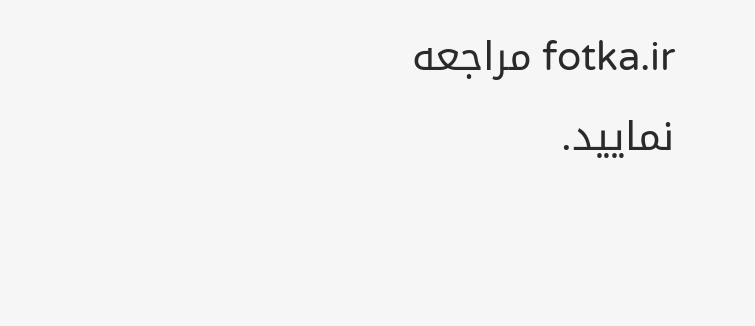fotka.ir مراجعه نمایید.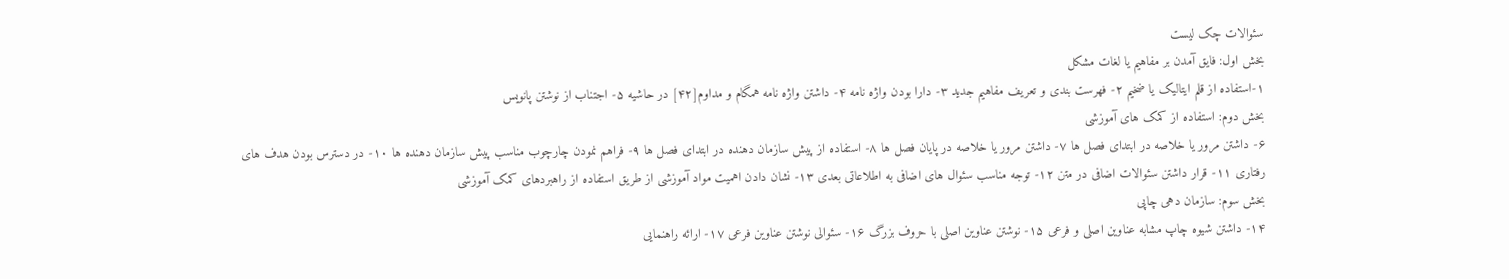سئوالات چک لیست
بخش اول: فایق آمدن بر مفاهیم یا لغات مشکل
۱-استفاده از قلم ایتالیک یا ضخیم ۲- فهرست بندی و تعریف مفاهیم جدید ۳- دارا بودن واژه نامه ۴- داشتن واژه نامه همگام و مداوم[۴۲] در حاشیه ۵- اجتناب از نوشتن پانویس
بخش دوم: استفاده از کمک های آموزشی
۶- داشتن مرور یا خلاصه در ابتدای فصل ها ۷- داشتن مرور یا خلاصه در پایان فصل ها ۸- استفاده از پیش سازمان دهنده در ابتدای فصل ها ۹- فراهم نمودن چارچوب مناسب پیش سازمان دهنده ها ۱۰- در دسترس بودن هدف های رفتاری ۱۱- قرار داشتن سئوالات اضافی در متن ۱۲- توجه مناسب سئوال های اضافی به اطلاعاتی بعدی ۱۳- نشان دادن اهمیت مواد آموزشی از طریق استفاده از راهبردهای کمک آموزشی
بخش سوم: سازمان دهی چاپی
۱۴- داشتن شیوه چاپ مشابه عناوین اصلی و فرعی ۱۵- نوشتن عناوین اصلی با حروف بزرگ ۱۶- سئوالی نوشتن عناوین فرعی ۱۷- ارائه راهنمایی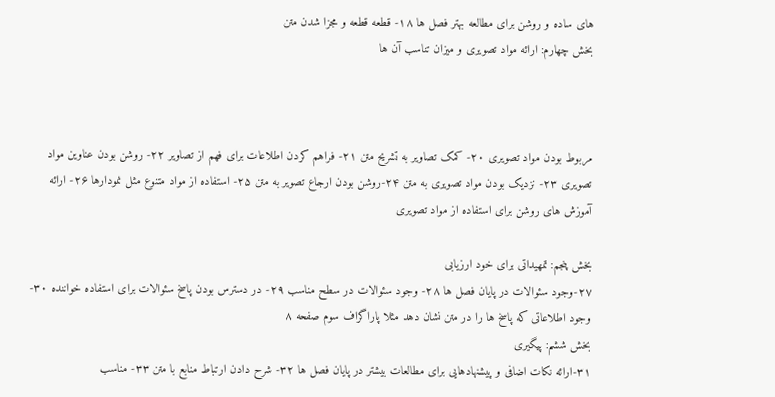های ساده و روشن برای مطالعه بهتر فصل ها ۱۸- قطعه قطعه و مجزا شدن متن
بخش چهارم: ارائه مواد تصویری و میزان تناسب آن ها



مربوط بودن مواد تصویری ۲۰- کمک تصاویر به تشریح متن ۲۱- فراهم کردن اطلاعات برای فهم از تصاویر ۲۲- روشن بودن عناوین مواد تصویری ۲۳- نزدیک بودن مواد تصویری به متن ۲۴-روشن بودن ارجاع تصویر به متن ۲۵- استفاده از مواد متنوع مثل نمودارها ۲۶- ارائه آموزش های روشن برای استفاده از مواد تصویری

بخش پنجم: تمهیداتی برای خود ارزیابی
۲۷-وجود سئوالات در پایان فصل ها ۲۸- وجود سئوالات در سطح مناسب ۲۹- در دسترس بودن پاسخ سئوالات برای استفاده خواننده ۳۰- وجود اطلاعاتی که پاسخ ها را در متن نشان دهد مثلا پاراگراف سوم صفحه ۸
بخش ششم: پیگیری
۳۱-ارائه نکات اضافی و پیشنهادهایی برای مطالعات بیشتر در پایان فصل ها ۳۲- شرح دادن ارتباط منابع با متن ۳۳- مناسب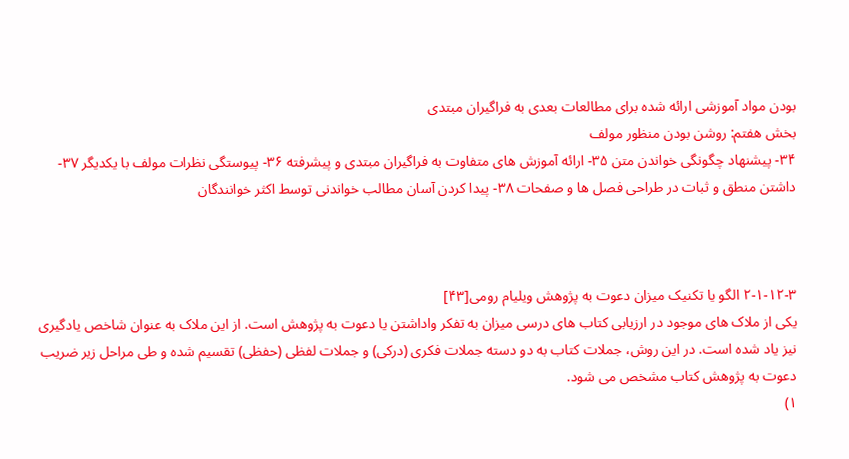بودن مواد آموزشی ارائه شده برای مطالعات بعدی به فراگیران مبتدی
بخش هفتم: روشن بودن منظور مولف
۳۴- پیشنهاد چگونگی خواندن متن ۳۵- ارائه آموزش های متفاوت به فراگیران مبتدی و پیشرفته ۳۶- پیوستگی نظرات مولف با یکدیگر ۳۷- داشتن منطق و ثبات در طراحی فصل ها و صفحات ۳۸- پیدا کردن آسان مطالب خواندنی توسط اکثر خوانندگان



۲-۱-۱۲-۳ الگو یا تکنیک میزان دعوت به پژوهش ویلیام رومی[۴۳]
یکی از ملاک های موجود در ارزیابی کتاب های درسی میزان به تفکر واداشتن یا دعوت به پژوهش است. از این ملاک به عنوان شاخص یادگیری نیز یاد شده است. در این روش، جملات کتاب به دو دسته جملات فکری (درکی) و جملات لفظی (حفظی) تقسیم شده و طی مراحل زیر ضریب دعوت به پژوهش کتاب مشخص می شود.
۱)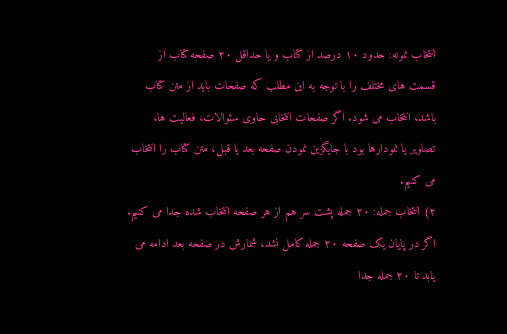انتخاب نمونه: حدود ۱۰ درصد از کتاب و یا حداقل ۲۰ صفحه کتاب از قسمت های مختلف را با توجه به این مطلب که صفحات باید از متن کتاب باشد، انتخاب می شود. اگر صفحات انتخابی حاوی سئوالات، فعالیت ها، تصاویر یا نمودارها بود با جایگزین نمودن صفحه بعد یا قبل، متن کتاب را انتخاب می کنیم.
۲) انتخاب جمله: ۲۰ جمله پشت سر هم از هر صفحه انتخاب شده جدا می کنیم. اگر در پایان یک صفحه ۲۰ جمله کامل نشد، شمارش در صفحه بعد ادامه می یابد تا ۲۰ جمله جدا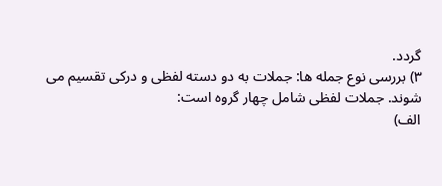گردد.
۳) بررسی نوع جمله ها: جملات به دو دسته لفظی و درکی تقسیم می شوند. جملات لفظی شامل چهار گروه است:
الف)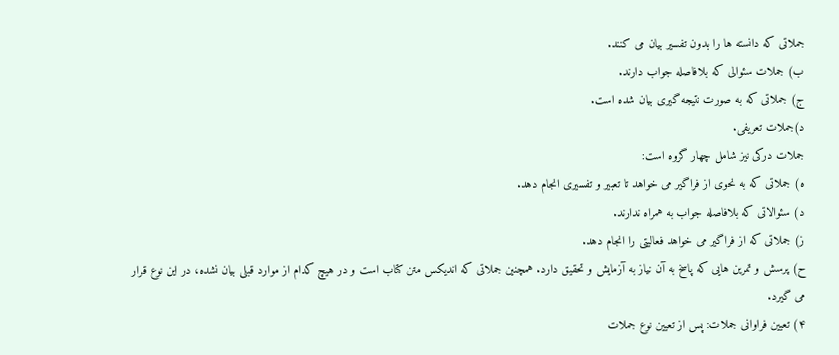جملاتی که دانسته ها را بدون تفسیر بیان می کنند.
ب) جملات سئوالی که بلافاصله جواب دارند.
ج) جملاتی که به صورت نتیجه گیری بیان شده است.
د)جملات تعریفی.
جملات درکی نیز شامل چهار گروه است:
ه) جملاتی که به نحوی از فراگیر می خواهد تا تعبیر و تفسیری انجام دهد.
د) سئوالاتی که بلافاصله جواب به همراه ندارند.
ز) جملاتی که از فراگیر می خواهد فعالیتی را انجام دهد.
ح) پرسش و تمرین هایی که پاسخ به آن نیاز به آزمایش و تحقیق دارد. همچنین جملاتی که اندیکس متن کتاب است و در هیچ کدام از موارد قبلی بیان نشده، در این نوع قرار می گیرد.
۴) تعیین فراوانی جملات: پس از تعیین نوع جملات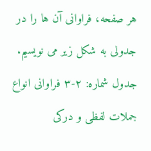هر صفحه، فراوانی آن ها را در جدولی به شکل زیر می نویسیم.
جدول شماره: ۲-۳ فراوانی انواع جملات لفظی و درکی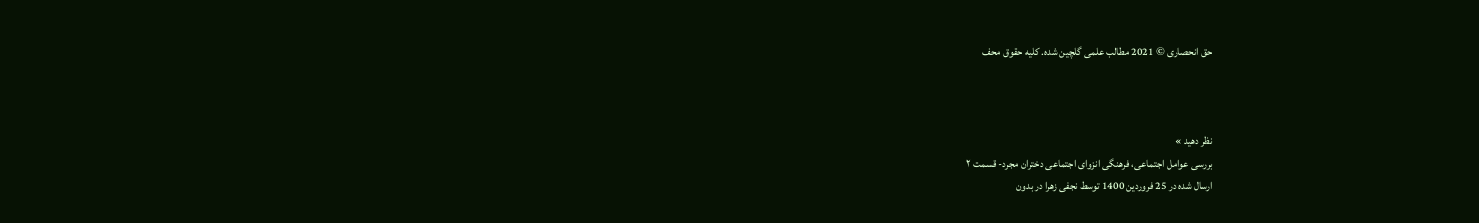حق انحصاری © 2021 مطالب علمی گلچین شده. کلیه حقوق محف



نظر دهید »
بررسی عوامل اجتماعی، فرهنگی انزوای اجتماعی دختران مجرد- قسمت ۲
ارسال شده در 25 فروردین 1400 توسط نجفی زهرا در بدون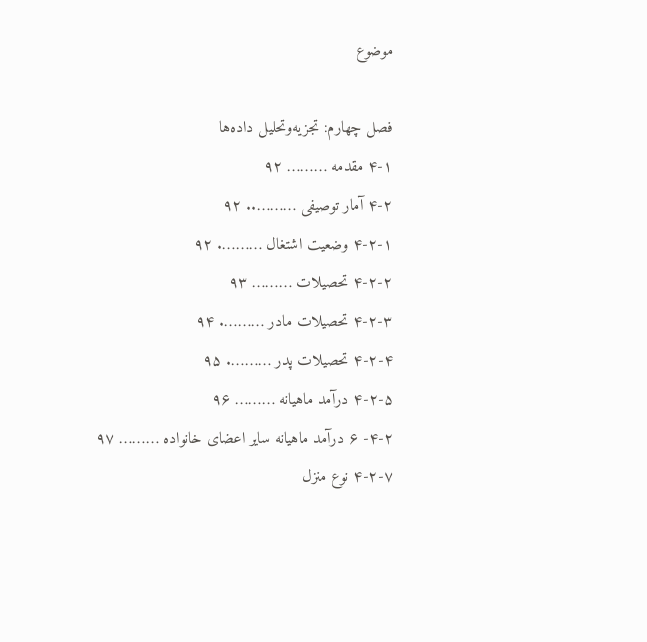موضوع

فصل چهارم: تجزیه‌وتحلیل داده‌ها
۴-۱ مقدمه ……… ۹۲
۴-۲ آمار توصیفی ……….. ۹۲
۴-۲-۱ وضعیت اشتغال ………. ۹۲
۴-۲-۲ تحصیلات ……… ۹۳
۴-۲-۳ تحصیلات مادر ………. ۹۴
۴-۲-۴ تحصیلات پدر ………. ۹۵
۴-۲-۵ درآمد ماهیانه ……… ۹۶
۴-۲- ۶ درآمد ماهیانه سایر اعضای خانواده ……… ۹۷
۴-۲-۷ نوع منزل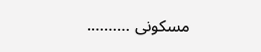مسکونی ……….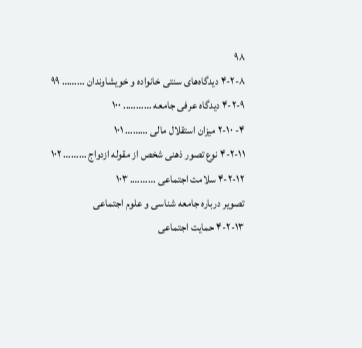۹۸
۴-۲-۸ دیدگاه‌های سنتی خانواده و خویشاوندان ……… ۹۹
۴-۲-۹ دیدگاه عرفی جامعه ……….. ۱۰۰
۴- ۲-۱۰ میزان استقلال مالی ……… ۱۰۱
۴-۲-۱۱ نوع تصور ذهنی شخص از مقوله ازدواج ……… ۱۰۲
۴-۲-۱۲ سلامت اجتماعی ………. ۱۰۳
تصویر درباره جامعه شناسی و علوم اجتماعی
۴-۲-۱۳ حمایت اجتماعی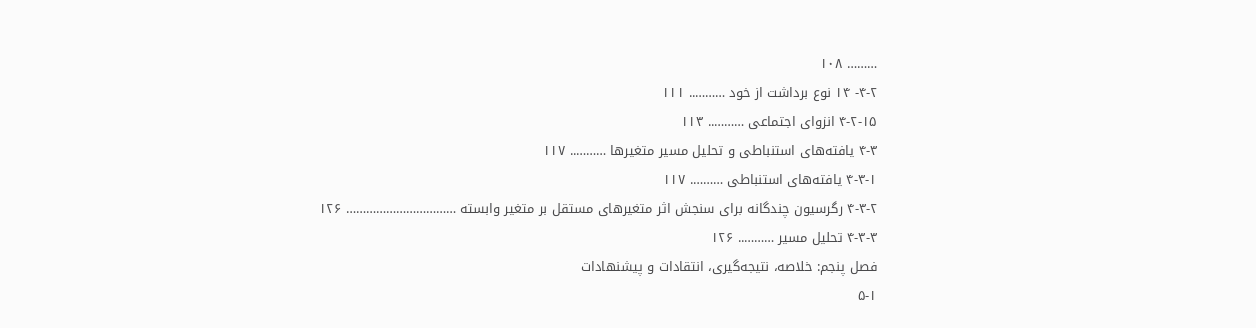……… ۱۰۸
۴-۲- ۱۴ نوع برداشت از خود ……….. ۱۱۱
۴-۲-۱۵ انزوای اجتماعی ……….. ۱۱۳
۴-۳ یافته‌های استنباطی و تحلیل مسیر متغیرها ……….. ۱۱۷
۴-۳-۱ یافته‌های استنباطی ………. ۱۱۷
۴-۳-۲ رگرسیون‌ چندگانه برای‌‌‌‌‌‌‌‌‌‌‌‌‌‌‌‌‌‌‌‌‌‌‌‌‌‌‌‌‌‌‌‌‌‌ سنجش اثر ‌متغیرهای ‌مستقل بر متغیر وابسته …………………………… ۱۲۶
۴-۳-۳ تحلیل مسیر ……….. ۱۲۶
فصل پنجم: خلاصه، نتیجه‌گیری، انتقادات و پیشنهادات
۵-۱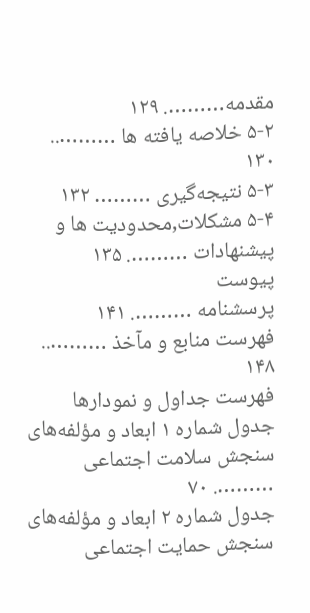مقدمه………. ۱۲۹
۵-۲ خلاصه یافته ها ……….. ۱۳۰
۵-۳ نتیجه‌گیری ……… ۱۳۲
۵-۴ مشکلات,محدودیت ها و پیشنهادات ………. ۱۳۵
پیوست
پرسشنامه ………. ۱۴۱
فهرست منابع و مآخذ ……….. ۱۴۸
فهرست جداول و نمودارها
جدول شماره ۱ ابعاد و مؤلفه‌های سنجش سلامت اجتماعی ………. ۷۰
جدول شماره ۲ ابعاد و مؤلفه‌های سنجش حمایت اجتماعی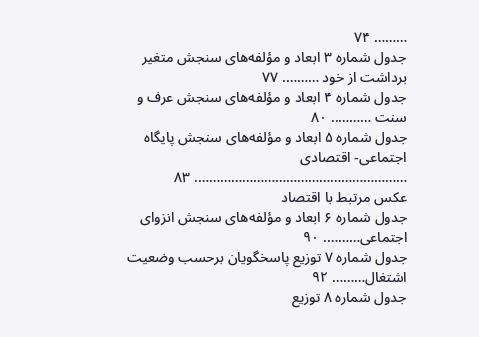……… ۷۴
جدول شماره ۳ ابعاد و مؤلفه‌های سنجش متغیر برداشت از خود ………. ۷۷
جدول شماره ۴ ابعاد و مؤلفه‌های سنجش عرف و سنت ……….. ۸۰
جدول شماره ۵ ابعاد و مؤلفه‌های سنجش پایگاه اجتماعی- اقتصادی …………………………………………………. ۸۳
عکس مرتبط با اقتصاد
جدول شماره ۶ ابعاد و مؤلفه‌های سنجش انزوای اجتماعی………. ۹۰
جدول شماره ۷ توزیع پاسخگویان برحسب وضعیت اشتغال……… ۹۲
جدول شماره ۸ توزیع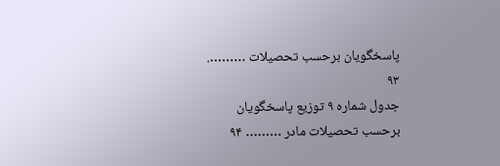پاسخگویان برحسب تحصیلات ………. ۹۳
جدول شماره ۹ توزیع پاسخگویان برحسب تحصیلات مادر ……… ۹۴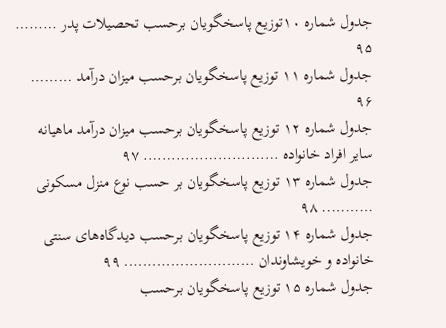جدول شماره ۱۰توزیع پاسخگویان برحسب تحصیلات پدر ……… ۹۵
جدول شماره ۱۱ توزیع پاسخگویان برحسب میزان درآمد ……… ۹۶
جدول شماره ۱۲ توزیع پاسخگویان برحسب میزان درآمد ماهیانه سایر افراد خانواده …….…………………. ۹۷
جدول شماره ۱۳ توزیع پاسخگویان بر حسب نوع منزل مسکونی ……….. ۹۸
جدول شماره ۱۴ توزیع پاسخگویان برحسب دیدگاه‌های سنتی خانواده و خویشاوندان ………………………. ۹۹
جدول شماره ۱۵ توزیع پاسخگویان برحسب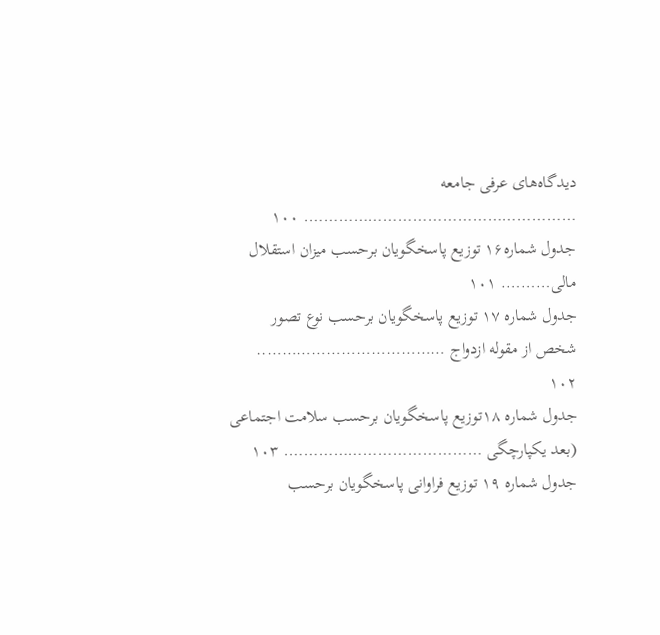دیدگاه‌های عرفی جامعه ………………………………………………. ۱۰۰
جدول شماره۱۶ توزیع پاسخگویان برحسب میزان استقلال مالی………. ۱۰۱
جدول شماره ۱۷ توزیع پاسخگویان برحسب نوع تصور شخص از مقوله ازدواج ……………………………….. ۱۰۲
جدول شماره ۱۸توزیع پاسخگویان برحسب سلامت اجتماعی (بعد یکپارچگی …………………………………. ۱۰۳
جدول شماره ۱۹ توزیع فراوانی پاسخگویان برحسب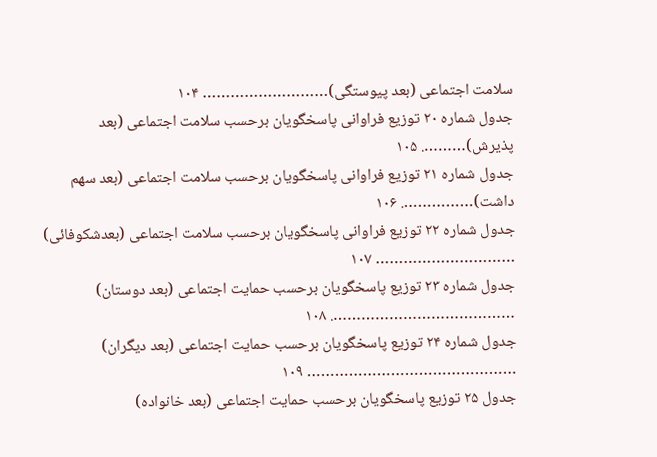سلامت اجتماعی (بعد پیوستگی)……………………… ۱۰۴
جدول شماره ۲۰ توزیع فراوانی پاسخگویان برحسب سلامت اجتماعی (بعد
پذیرش)………. ۱۰۵
جدول شماره ۲۱ توزیع فراوانی پاسخگویان برحسب سلامت اجتماعی (بعد سهم داشت)……………. ۱۰۶
جدول شماره ۲۲ توزیع فراوانی پاسخگویان برحسب سلامت اجتماعی (بعدشکوفائی) ………………………… ۱۰۷
جدول شماره ۲۳ توزیع پاسخگویان برحسب حمایت اجتماعی (بعد دوستان) …………………………………. ۱۰۸
جدول شماره ۲۴ توزیع پاسخگویان برحسب حمایت اجتماعی (بعد دیگران) ……………………………………… ۱۰۹
جدول ۲۵ توزیع پاسخگویان برحسب حمایت اجتماعی (بعد خانواده)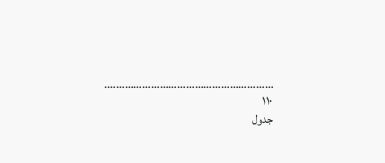…………………………………………………. ۱۱۰
جدول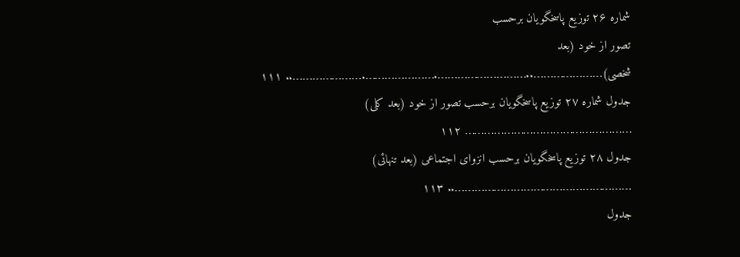شماره ۲۶ توزیع پاسخگویان برحسب
تصور از خود (بعد شخصی)…………………..……………………….………………….………………….. ۱۱۱
جدول شماره ۲۷ توزیع پاسخگویان برحسب تصور از خود (بعد کلی) …………………………………………… ۱۱۲
جدول ۲۸ توزیع پاسخگویان برحسب انزوای اجتماعی (بعد تنهائی) ……………………………………………….. ۱۱۳
جدول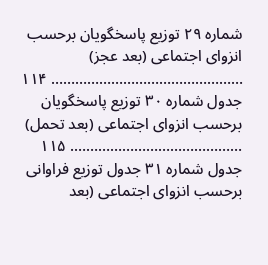شماره ۲۹ توزیع پاسخگویان برحسب انزوای اجتماعی (بعد عجز) ………………………………………… ۱۱۴
جدول شماره ۳۰ توزیع پاسخگویان برحسب انزوای اجتماعی (بعد تحمل) ……………………………………. ۱۱۵
جدول شماره ۳۱ جدول توزیع فراوانی برحسب انزوای اجتماعی (بعد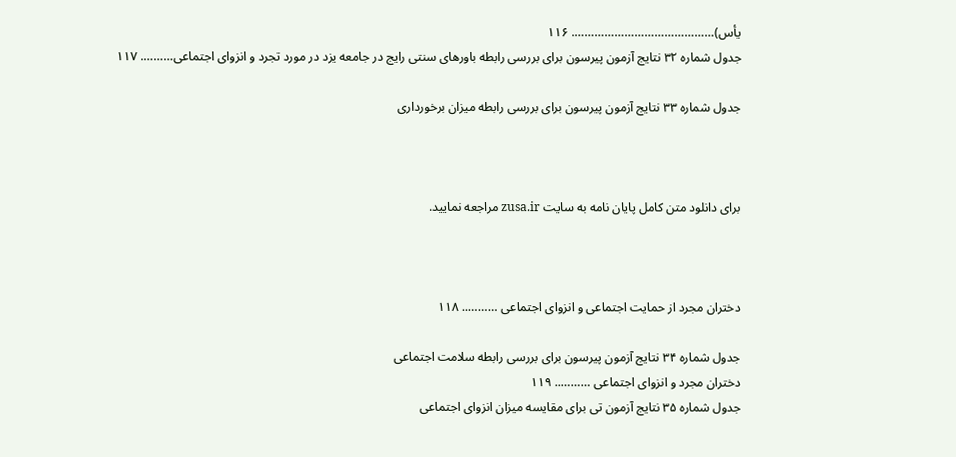یأس)……………………………………. ۱۱۶
جدول شماره ۳۲ نتایج آزمون پیرسون برای بررسی رابطه باورهای سنتی رایج در جامعه یزد در مورد تجرد و انزوای اجتماعی………. ۱۱۷

جدول شماره ۳۳ نتایج آزمون پیرسون برای بررسی رابطه میزان برخورداری



برای دانلود متن کامل پایان نامه به سایت zusa.ir مراجعه نمایید.



دختران مجرد از حمایت اجتماعی و انزوای اجتماعی ……….. ۱۱۸

جدول شماره ۳۴ نتایج آزمون پیرسون برای بررسی رابطه سلامت اجتماعی
دختران مجرد و انزوای اجتماعی ……….. ۱۱۹
جدول شماره ۳۵ نتایج آزمون تی برای مقایسه میزان انزوای اجتماعی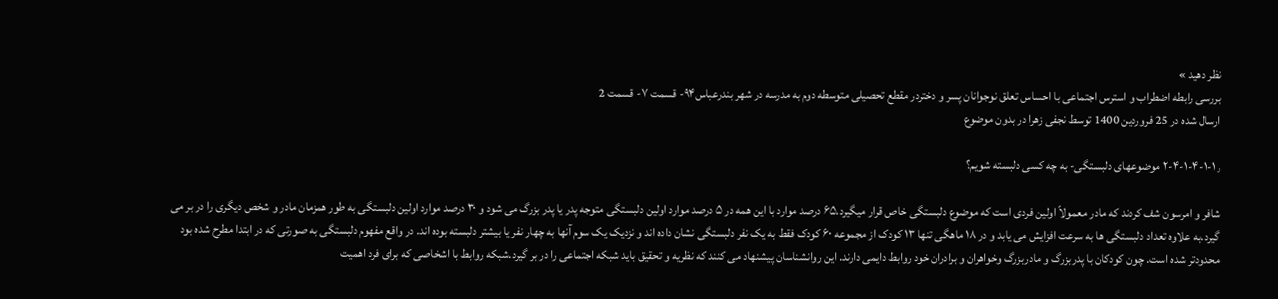نظر دهید »
بررسی رابطه اضطراب و استرس اجتماعی با احساس تعلق نوجوانان پسر و دختردر مقطع تحصیلی متوسطه دوم به مدرسه در شهر بندرعباس۹۴- قسمت ۷- قسمت 2
ارسال شده در 25 فروردین 1400 توسط نجفی زهرا در بدون موضوع

۲-۴-۱-۴-۱-۱٫ موضوعهای دلبستگی- به چه کسی دلبسته شویم؟

شافر و امرسون شف کردند که مادر معمولاً اولین فردی است که موضوع دلبستگی خاص قرار میگیرد.۶۵ درصد موارد با این همه در ۵ درصد موارد اولین دلبستگی متوجه پدر یا پدر بزرگ می شود و ۳۰ درصد موارد اولین دلبستگی به طور همزمان مادر و شخص دیگری را در بر می گیرد.به علاوه تعداد دلبستگی ها به سرعت افزایش می یابد و در ۱۸ ماهگی تنها ۱۳ کودک از مجموعه ۶۰ کودک فقط به یک نفر دلبستگی نشان داده اند و نزدیک یک سوم آنها به چهار نفر یا بیشتر دلبسته بوده اند. در واقع مفهوم دلبستگی به صورتی که در ابتدا مطرح شده بود محدودتر شده است. چون کودکان با پدربزرگ و مادربزرگ وخواهران و برادران خود روابط دایمی دارند. این روانشناسان پیشنهاد می کنند که نظریه و تحقیق باید شبکه اجتماعی را در بر گیرد.شبکه روابط با اشخاصی که برای فرد اهمیت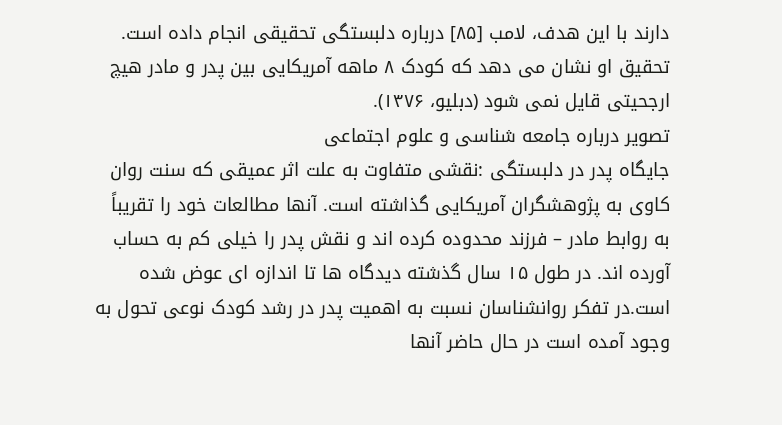دارند با این هدف، لامب [۸۵] درباره دلبستگی تحقیقی انجام داده است. تحقیق او نشان می دهد که کودک ۸ ماهه آمریکایی بین پدر و مادر هیچ ارجحیتی قایل نمی شود (دبلیو، ۱۳۷۶).
تصویر درباره جامعه شناسی و علوم اجتماعی
جایگاه پدر در دلبستگی :نقشی متفاوت به علت اثر عمیقی که سنت روان کاوی به پژوهشگران آمریکایی گذاشته است. آنها مطالعات خود را تقریباً به روابط مادر – فرزند محدوده کرده اند و نقش پدر را خیلی کم به حساب آورده اند. در طول ۱۵ سال گذشته دیدگاه ها تا اندازه ای عوض شده است.در تفکر روانشناسان نسبت به اهمیت پدر در رشد کودک نوعی تحول به وجود آمده است در حال حاضر آنها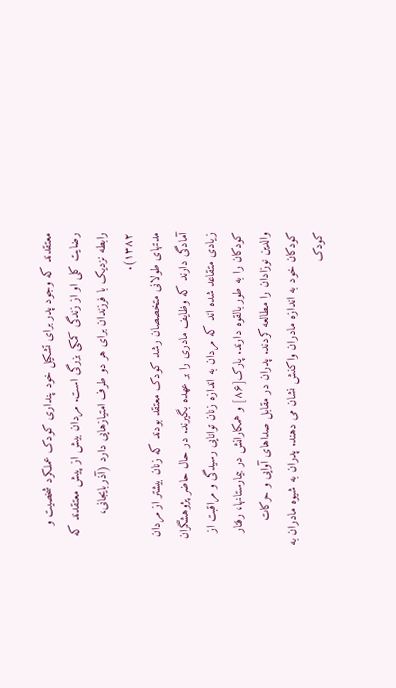معتقدند که وجود پدر برای تشکیل خود پنداری کودک عملکرد شخصیت و رضایت کلی او از زندگی کمکی بزرگی است. مردان بیش از پیش معتقدند که رابطه نزدیک با فرزندان برای هر دو طرف امتیازهایی دارد (آذربایجانی، ۱۳۸۲).
مدتهای طولانی متخصصان رشد کودک معتقد بودند که زنان بیشتر از مردان آمادگی دارند که وظایف مادری را بر عهده بگیرند. در حال حاضر پژوهشگران زیادی متقاعد شده اند که مردان به اندازه زنان توانایی رسیدگی و مراقبت از کودکان را به طور بالقوه دارند. پارک[۸۶] و همکارانش در بیمارستانها، رفتار والدین نوزادان را مطالعه کردند. پدران در مقابل صداهای آوایی و حرکات کودکان خود به اندازه مادران واکنش نشان می دهند. پدران به شیوه مادران به کودک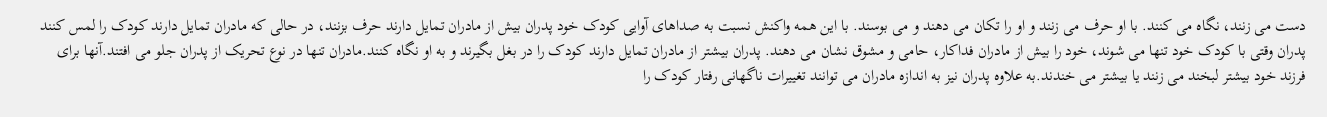دست می زنند، نگاه می کنند. با او حرف می زنند و او را تکان می دهند و می بوسند. با این همه واکنش نسبت به صداهای آوایی کودک خود پدران بیش از مادران تمایل دارند حرف بزنند، در حالی که مادران تمایل دارند کودک را لمس کنند پدران وقتی با کودک خود تنها می شوند، خود را بیش از مادران فداکار، حامی و مشوق نشان می دهند. پدران بیشتر از مادران تمایل دارند کودک را در بغل بگیرند و به او نگاه کنند.مادران تنها در نوع تحریک از پدران جلو می افتند.آنها برای فرزند خود بیشتر لبخند می زنند یا بیشتر می خندند.به علاوه پدران نیز به اندازه مادران می توانند تغییرات ناگهانی رفتار کودک را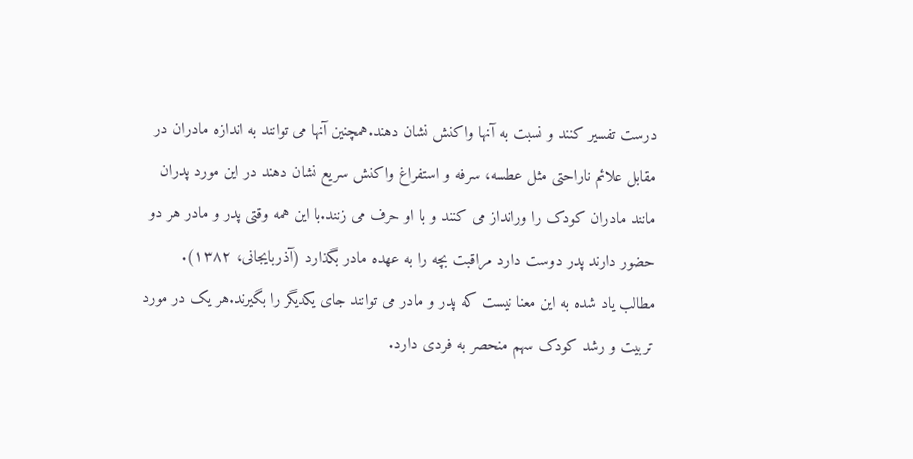درست تفسیر کنند و نسبت به آنها واکنش نشان دهند.همچنین آنها می توانند به اندازه مادران در مقابل علائم ناراحتی مثل عطسه، سرفه و استفراغ واکنش سریع نشان دهند در این مورد پدران مانند مادران کودک را ورانداز می کنند و با او حرف می زنند.با این همه وقتی پدر و مادر هر دو حضور دارند پدر دوست دارد مراقبت بچه را به عهده مادر بگذارد (آذربایجانی، ۱۳۸۲).
مطالب یاد شده به این معنا نیست که پدر و مادر می توانند جای یکدیگر را بگیرند.هر یک در مورد تربیت و رشد کودک سهم منحصر به فردی دارد.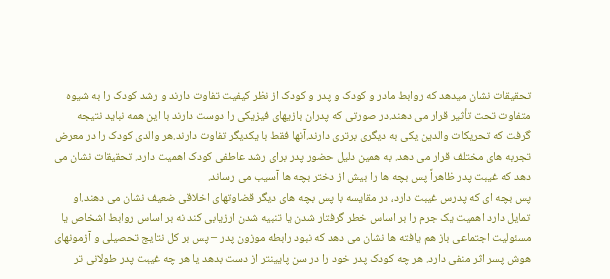تحقیقات نشان میدهد که روابط مادر و کودک و پدر و کودک از نظر کیفیت تفاوت دارند و رشد کودک را به شیوه متفاوت تحت تأثیر قرار می دهند.در صورتی که پدران بازیهای فیزیکی را دوست دارند با این همه نباید نتیجه گرفت که تحریکات والدین یکی به دیگری برتری دارند.آنها فقط با یکدیگر تفاوت دارند.هر والدی کودک را در معرض تجربه های مختلف قرار می دهد. به همین دلیل حضور پدر برای رشد عاطفی کودک اهمیت دارد. تحقیقات نشان می دهد که غیبت پدر ظاهراً پس بچه ها را بیش از دختر بچه ها آسیب می رساند.
پس بچه ای که پدرس غیبت دارد، در مقایسه با پس بچه های دیگر قضاوتهای اخلاقی ضعیف نشان می دهند.او تمایل دارد اهمیت یک جرم را بر اساس خطر گرفتار شدن یا تنبیه شدن ارزیابی کند نه بر اساس روابط اشخاص یا مسئولیت اجتماعی باز هم یافته ها نشان می دهد که نبود رابطه موزون پدر – پس بر کل نتایج تحصیلی و آزمونهای هوش پسر اثر منفی دارد. هر چه کودک پدر خود را در سن پایینتر از دست بدهد یا هر چه غیبت پدر طولانی تر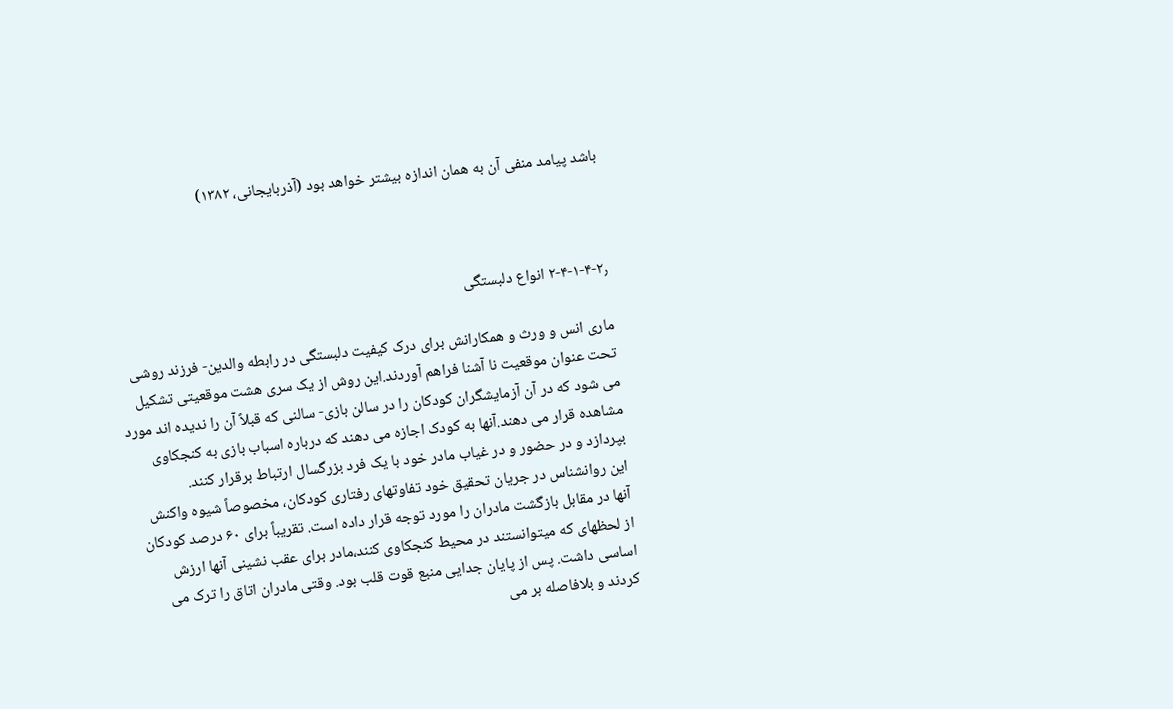باشد پیامد منفی آن به همان اندازه بیشتر خواهد بود (آذربایجانی، ۱۳۸۲)



۲-۴-۱-۴-۲٫ انواع دلبستگی

ماری انس و ورث و همکارانش برای درک کیفیت دلبستگی در رابطه والدین- فرزند روشی تحت عنوان موقعیت نا آشنا فراهم آوردند.این روش از یک سری هشت موقعیتی تشکیل می شود که در آن آزمایشگران کودکان را در سالن بازی- سالنی که قبلاً آن را ندیده اند مورد مشاهده قرار می دهند.آنها به کودک اجازه می دهند که درباره اسباب بازی به کنجکاوی بپردازد و در حضور و در غیاب مادر خود با یک فرد بزرگسال ارتباط برقرار کنند.
این روانشناس در جریان تحقیق خود تفاوتهای رفتاری کودکان، مخصوصاً شیوه واکنش آنها در مقابل بازگشت مادران را مورد توجه قرار داده است. تقریباً برای ۶۰ درصد کودکان از لحظهای که میتوانستند در محیط کنجکاوی کنند،مادر برای عقب نشینی آنها ارزش اساسی داشت. پس از پایان جدایی منبع قوت قلب بود. وقتی مادران اتاق را ترک می کردند و بلافاصله بر می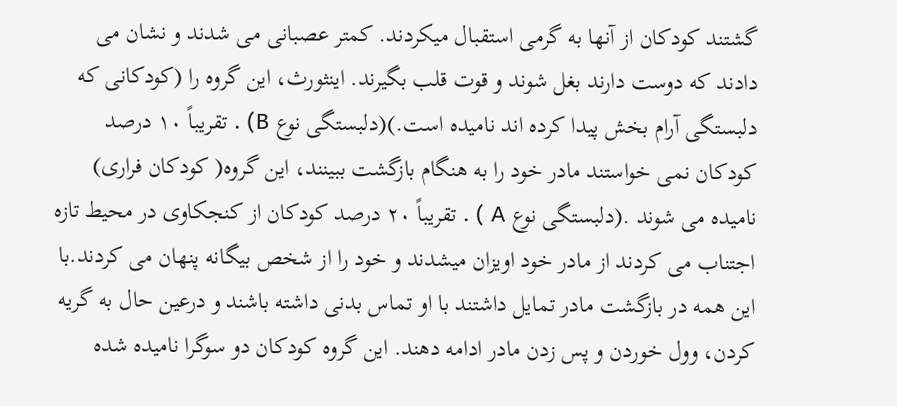گشتند کودکان از آنها به گرمی استقبال میکردند. کمتر عصبانی می شدند و نشان می دادند که دوست دارند بغل شوند و قوت قلب بگیرند. اینثورث، این گروه را (کودکانی که دلبستگی آرام بخش پیدا کرده اند نامیده است.)(دلبستگی نوع B) . تقریباً ۱۰ درصد کودکان نمی خواستند مادر خود را به هنگام بازگشت ببینند، این گروه( کودکان فراری) نامیده می شوند .(دلبستگی نوع A ) . تقریباً ۲۰ درصد کودکان از کنجکاوی در محیط تازه اجتناب می کردند از مادر خود اویزان میشدند و خود را از شخص بیگانه پنهان می کردند.با این همه در بازگشت مادر تمایل داشتند با او تماس بدنی داشته باشند و درعین حال به گریه کردن، وول خوردن و پس زدن مادر ادامه دهند. این گروه کودکان دو سوگرا نامیده شده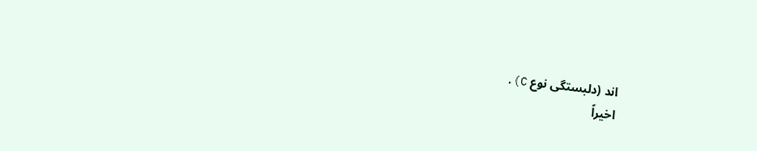اند (دلبستگی نوع C).
اخیراً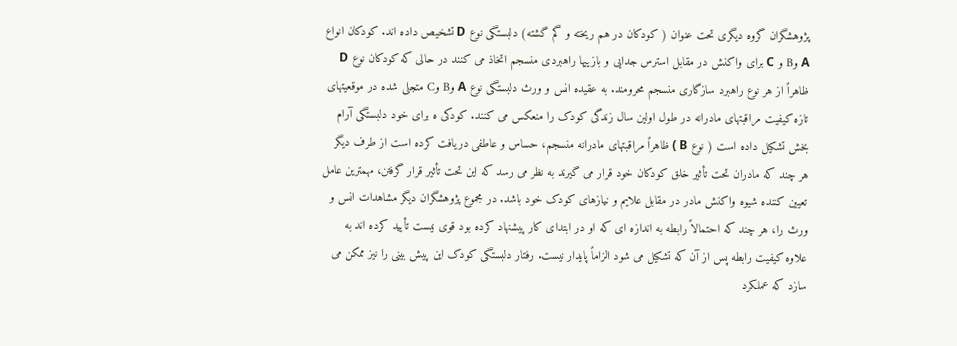پژوهشگران گروه دیگری تحت عنوان ( کودکان در هم ریخته و گم گشته) دلبستگی نوع D تشخیص داده اند. کودکان انواع A وB و C برای واکنش در مقابل استرس جدایی و بازییها راهبردی منسجم اتخاذ می کنند در حالی که کودکان نوع D ظاهراً از هر نوع راهبرد سازگاری منسجم محرومند. به عقیده انس و ورث دلبستگی نوع A وB وC متجلی شده در موقعیتهای تازه کیفیت مراقبتهای مادرانه در طول اولین سال زندگی کودک را منعکس می کنند. کودکی ه برای خود دلبستگی آرام بخش تشکیل داده است ( نوع B ) ظاهراً مراقبتهای مادرانه منسجم، حساس و عاطفی دریافت کرده است از طرف دیگر هر چند که مادران تحت تأثیر خلق کودکان خود قرار می گیرند به نظر می رسد که این تحت تأثیر قرار گرفتن، مهمترین عامل تعیین کننده شیوه واکنش مادر در مقابل علایم و نیازهای کودک خود باشد. در مجموع پژوهشگران دیگر مشاهدات انس و ورث را، هر چند که احتمالاً رابطه به اندازه ای که او در ابتدای کار پیشنهاد کرده بود قوی نیست تأیید کرده اند به علاوه کیفیت رابطه پس از آن که تشکیل می شود الزاماً پایدار نیست. رفتار دلبستگی کودک این پیش بینی را نیز ممکن می سازد که عملکرد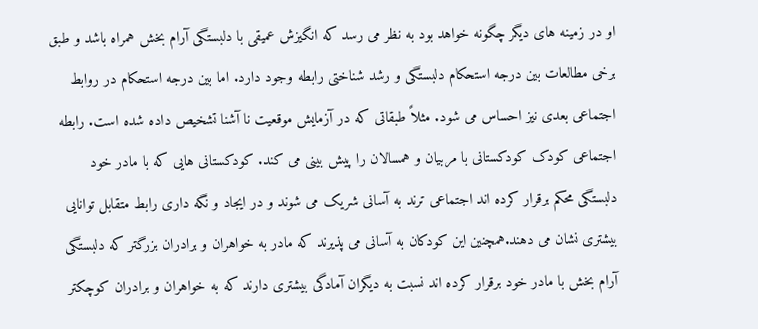او در زمینه های دیگر چگونه خواهد بود به نظر می رسد که انگیزش عمیقی با دلبستگی آرام بخش همراه باشد و طبق برخی مطالعات بین درجه استحکام دلبستگی و رشد شناختی رابطه وجود دارد. اما بین درجه استحکام در روابط اجتماعی بعدی نیز احساس می شود. مثلاً طبقاتی که در آزمایش موقعیت نا آشنا تشخیص داده شده است. رابطه اجتماعی کودک کودکستانی با مربیان و همسالان را پیش بینی می کند. کودکستانی هایی که با مادر خود دلبستگی محکم برقرار کرده اند اجتماعی ترند به آسانی شریک می شوند و در ایجاد و نگه داری رابط متقابل توانایی بیشتری نشان می دهند.همچنین این کودکان به آسانی می پذیرند که مادر به خواهران و برادران بزرگتر که دلبستگی آرام بخش با مادر خود برقرار کرده اند نسبت به دیگران آمادگی بیشتری دارند که به خواهران و برادران کوچکتر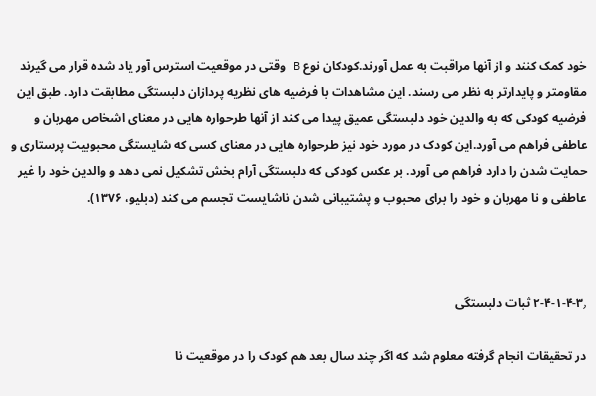خود کمک کنند و از آنها مراقبت به عمل آورند.کودکان نوع B وقتی در موقعیت استرس آور یاد شده قرار می گیرند مقاومتر و پایدارتر به نظر می رسند. این مشاهدات با فرضیه های نظریه پردازان دلبستگی مطابقت دارد. طبق این فرضیه کودکی که به والدین خود دلبستگی عمیق پیدا می کند از آنها طرحواره هایی در معنای اشخاص مهربان و عاطفی فراهم می آورد.این کودک در مورد خود نیز طرحواره هایی در معنای کسی که شایستگی محبوبیت پرستاری و حمایت شدن را دارد فراهم می آورد. بر عکس کودکی که دلبستگی آرام بخش تشکیل نمی دهد و والدین خود را غیر عاطفی و نا مهربان و خود را برای محبوب و پشتیبانی شدن ناشایست تجسم می کند (دبلیو، ۱۳۷۶).



۲-۴-۱-۴-۳٫ ثبات دلبستگی

در تحقیقات انجام گرفته معلوم شد که اگر چند سال بعد هم کودک را در موقعیت نا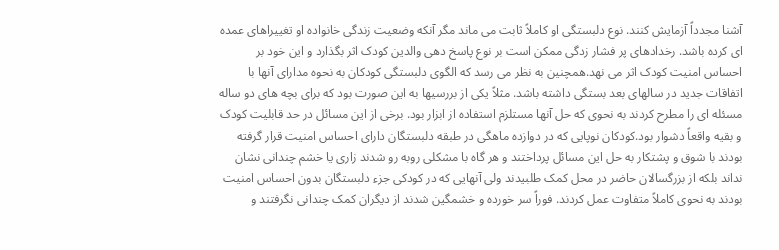آشنا مجدداً آزمایش کنند. نوع دلبستگی او کاملاً ثابت می ماند مگر آنکه وضعیت زندگی خانواده او تغییراهای عمده ای کرده باشد. رخدادهای پر فشار زدگی ممکن است بر نوع پاسخ دهی والدین کودک اثر بگذارد و این خود بر احساس امنیت کودک اثر می نهد.همچنین به نظر می رسد که الگوی دلبستگی کودکان به نحوه مدارای آنها با اتفاقات جدید در سالهای بعد بستگی داشته باشد. مثلاً یکی از بررسیها به این صورت بود که برای بچه های دو ساله مسئله ای را مطرح کردند به نحوی که حل آنها مستلزم استفاده از ابزار بود. برخی از این مسائل در حد قابلیت کودک و بقیه واقعاً دشوار بود.کودکان نوپایی که در دوازده ماهگی در طبقه دلبستگان دارای احساس امنیت قرار گرفته بودند با شوق و پشتکار به حل این مسائل پرداختند و هر گاه با مشکلی روبه رو شدند زاری یا خشم چندانی نشان نداند بلکه از بزرگسالان حاضر در محل کمک طلبیدند ولی آنهایی که در کودکی جزء دلبستگان بدون احساس امنیت بودند به نحوی کاملاً متفاوت عمل کردند. فوراً سر خورده و خشمگین شدند از دیگران کمک چندانی نگرفتند و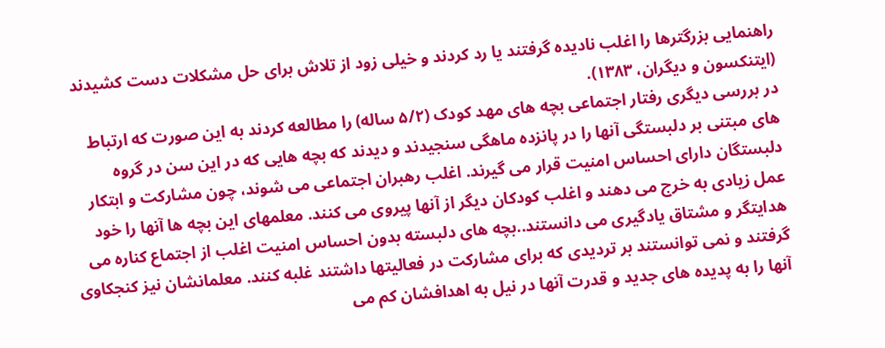راهنمایی بزرگترها را اغلب نادیده گرفتند یا رد کردند و خیلی زود از تلاش برای حل مشکلات دست کشیدند (ایتنکسون و دیگران، ۱۳۸۳).
در بررسی دیگری رفتار اجتماعی بچه های مهد کودک (۵/۲ ساله) را مطالعه کردند به این صورت که ارتباط های مبتنی بر دلبستگی آنها را در پانزده ماهگی سنجیدند و دیدند که بچه هایی که در این سن در گروه دلبستگان دارای احساس امنیت قرار می گیرند. اغلب رهبران اجتماعی می شوند، چون مشارکت و ابتکار عمل زیادی به خرج می دهند و اغلب کودکان دیگر از آنها پیروی می کنند. معلمهای این بچه ها آنها را خود هدایتگر و مشتاق یادگیری می دانستند..بچه های دلبسته بدون احساس امنیت اغلب از اجتماع کناره می گرفتند و نمی توانستند بر تردیدی که برای مشارکت در فعالیتها داشتند غلبه کنند. معلمانشان نیز کنجکاوی آنها را به پدیده های جدید و قدرت آنها در نیل به اهدافشان کم می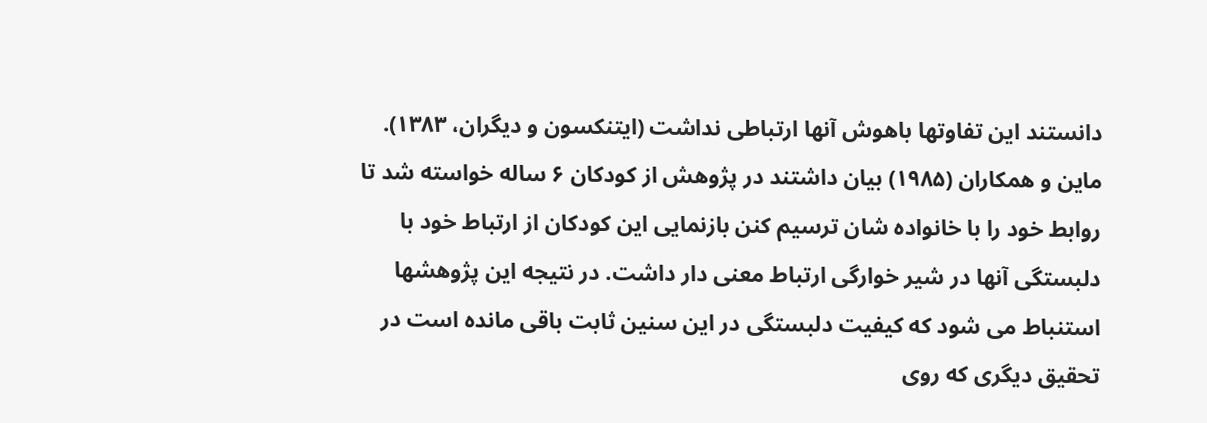دانستند این تفاوتها باهوش آنها ارتباطی نداشت (ایتنکسون و دیگران، ۱۳۸۳).
ماین و همکاران (۱۹۸۵) بیان داشتند در پژوهش از کودکان ۶ ساله خواسته شد تا روابط خود را با خانواده شان ترسیم کنن بازنمایی این کودکان از ارتباط خود با دلبستگی آنها در شیر خوارگی ارتباط معنی دار داشت. در نتیجه این پژوهشها استنباط می شود که کیفیت دلبستگی در این سنین ثابت باقی مانده است در تحقیق دیگری که روی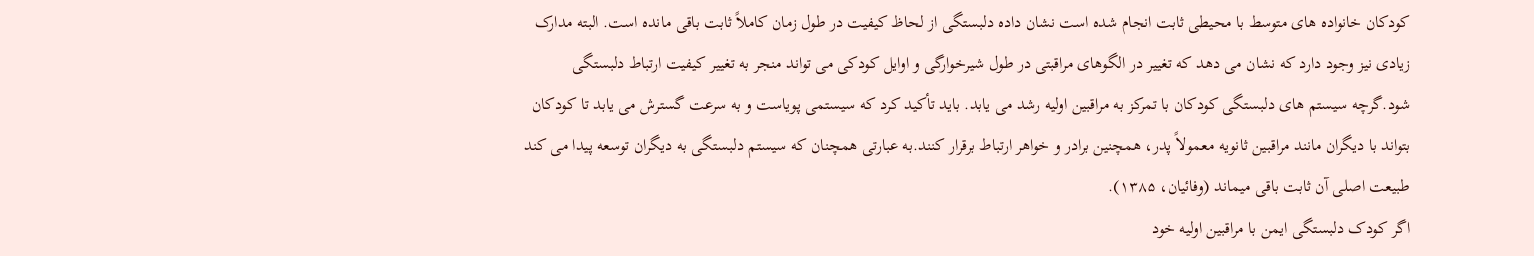کودکان خانواده های متوسط با محیطی ثابت انجام شده است نشان داده دلبستگی از لحاظ کیفیت در طول زمان کاملاً ثابت باقی مانده است. البته مدارک زیادی نیز وجود دارد که نشان می دهد که تغییر در الگوهای مراقبتی در طول شیرخوارگی و اوایل کودکی می تواند منجر به تغییر کیفیت ارتباط دلبستگی شود.گرچه سیستم های دلبستگی کودکان با تمرکز به مراقبین اولیه رشد می یابد. باید تأکید کرد که سیستمی پویاست و به سرعت گسترش می یابد تا کودکان بتواند با دیگران مانند مراقبین ثانویه معمولاً پدر، همچنین برادر و خواهر ارتباط برقرار کنند.به عبارتی همچنان که سیستم دلبستگی به دیگران توسعه پیدا می کند طبیعت اصلی آن ثابت باقی میماند (وفائیان، ۱۳۸۵).
اگر کودک دلبستگی ایمن با مراقبین اولیه خود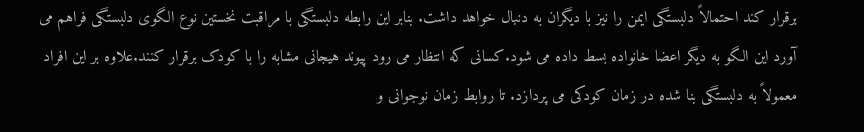برقرار کند احتمالاً دلبستگی ایمن را نیز با دیگران به دنبال خواهد داشت. بنابر این رابطه دلبستگی با مراقبت نخستین نوع الگوی دلبستگی فراهم می آورد این الگو به دیگر اعضا خانواده بسط داده می شود.کسانی که انتظار می رود پیوند هیجانی مشابه را با کودک برقرار کنند.علاوه بر این افراد معمولاً به دلبستگی بنا شده در زمان کودکی می پردازد. تا روابط زمان نوجوانی و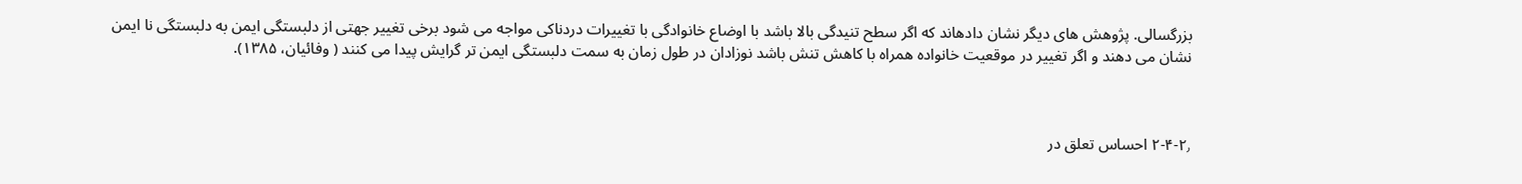بزرگسالی. پژوهش های دیگر نشان دادهاند که اگر سطح تنیدگی بالا باشد با اوضاع خانوادگی با تغییرات دردناکی مواجه می شود برخی تغییر جهتی از دلبستگی ایمن به دلبستگی نا ایمن نشان می دهند و اگر تغییر در موقعیت خانواده همراه با کاهش تنش باشد نوزادان در طول زمان به سمت دلبستگی ایمن تر گرایش پیدا می کنند ( وفائیان، ۱۳۸۵).



۲-۴-۲٫ احساس تعلق در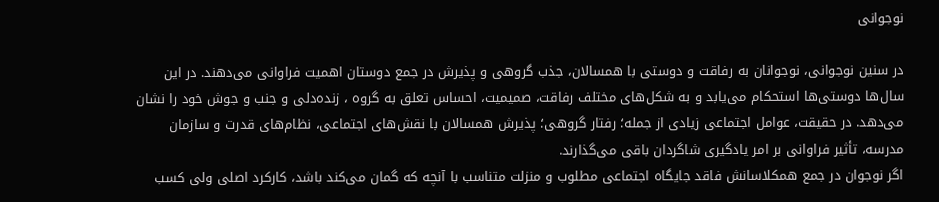نوجوانی

در سنین نوجوانی، نوجوانان به رفاقت و دوستی با همسالان، جذب گروهی و پذیرش در جمع دوستان اهمیت فراوانی می‌دهند. در این سال‌ها دوستی‌ها استحکام می‌یابد و به شکل‌های مختلف رفاقت، صمیمیت، احساس تعلق به گروه ، زنده‌دلی و جنب و جوش خود را نشان می‌دهد. در حقیقت، عوامل اجتماعی زیادی از جمله؛ رفتار گروهی؛ پذیرش همسالان با نقش‌های اجتماعی، نظام‌های قدرت و سازمان مدرسه، تأثیر فراوانی بر امر یادگیری شاگردان باقی می‌گذارند.
اگر نوجوان در جمع همکلاسانش فاقد جایگاه اجتماعی مطلوب و منزلت متناسب با آنچه که گمان می‌کند باشد، کارکرد اصلی ولی کسب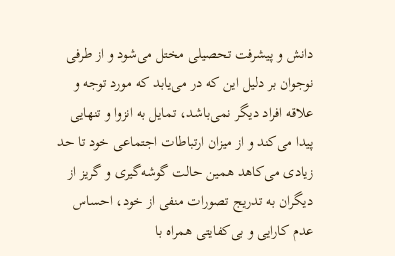دانش و پیشرفت تحصیلی مختل می‌شود و از طرفی نوجوان بر دلیل این که در می‌یابد که مورد توجه و علاقه افراد دیگر نمی‌باشد، تمایل به انزوا و تنهایی پیدا می‌کند و از میزان ارتباطات اجتماعی خود تا حد زیادی می‌کاهد همین حالت گوشه‌گیری و گریز از دیگران به تدریج تصورات منفی از خود، احساس عدم کارایی و بی‌کفایتی همراه با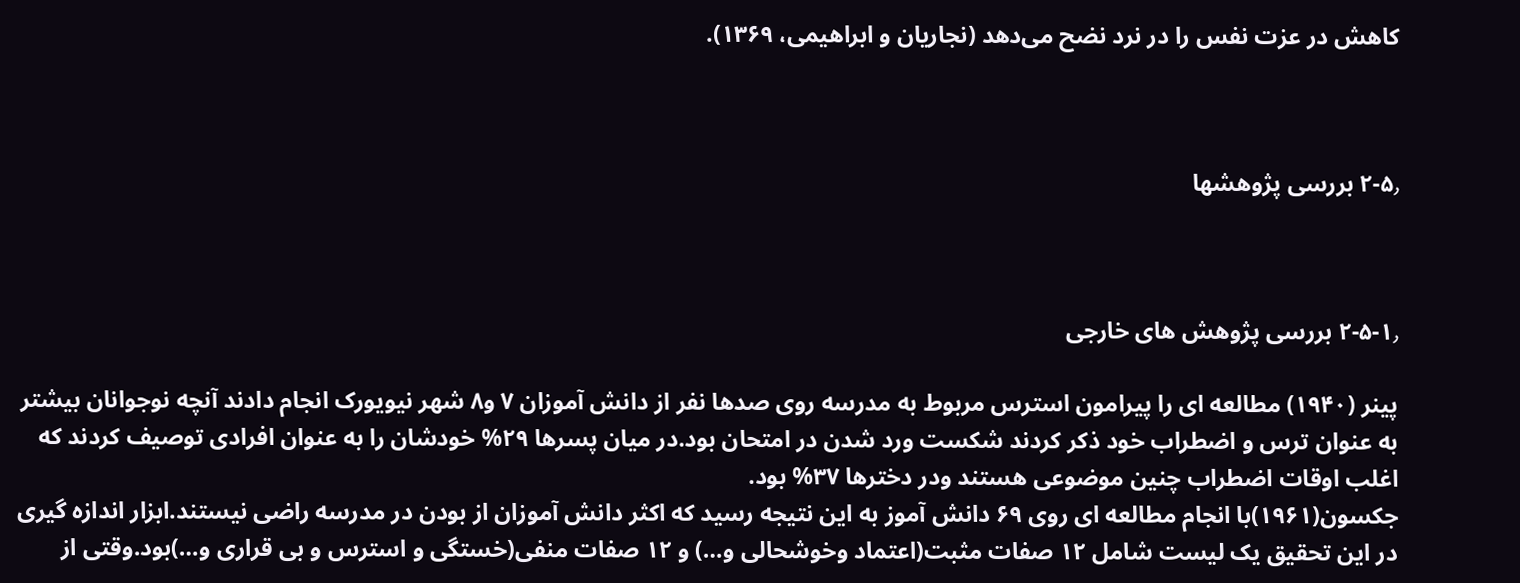کاهش در عزت نفس را در نرد نضح می‌دهد (نجاریان و ابراهیمی، ۱۳۶۹).



۲-۵٫ بررسی پژوهشها



۲-۵-۱٫ بررسی پژوهش های خارجی

پینر (۱۹۴۰) مطالعه ای را پیرامون استرس مربوط به مدرسه روی صدها نفر از دانش آموزان ۷ و۸ شهر نیویورک انجام دادند آنچه نوجوانان بیشتر به عنوان ترس و اضطراب خود ذکر کردند شکست ورد شدن در امتحان بود.در میان پسرها ۲۹% خودشان را به عنوان افرادی توصیف کردند که اغلب اوقات اضطراب چنین موضوعی هستند ودر دخترها ۳۷% بود.
جکسون(۱۹۶۱)با انجام مطالعه ای روی ۶۹ دانش آموز به این نتیجه رسید که اکثر دانش آموزان از بودن در مدرسه راضی نیستند.ابزار اندازه گیری در این تحقیق یک لیست شامل ۱۲ صفات مثبت(اعتماد وخوشحالی و…) و ۱۲ صفات منفی(خستگی و استرس و بی قراری و…)بود.وقتی از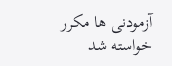آزمودنی ها مکرر خواسته شد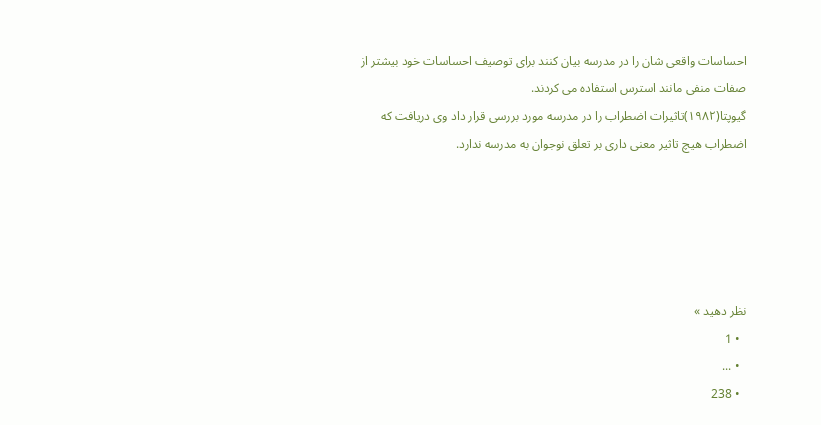احساسات واقعی شان را در مدرسه بیان کنند برای توصیف احساسات خود بیشتر از صفات منفی مانند استرس استفاده می کردند.
گیوپتا(۱۹۸۲)تاثیرات اضطراب را در مدرسه مورد بررسی قرار داد وی دریافت که اضطراب هیچ تاثیر معنی داری بر تعلق نوجوان به مدرسه ندارد.





نظر دهید »
  • 1
  • ...
  • 238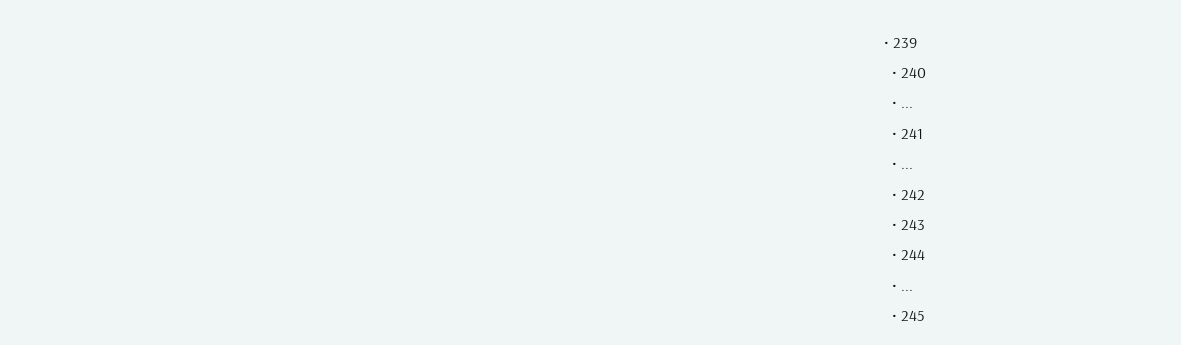• 239
  • 240
  • ...
  • 241
  • ...
  • 242
  • 243
  • 244
  • ...
  • 245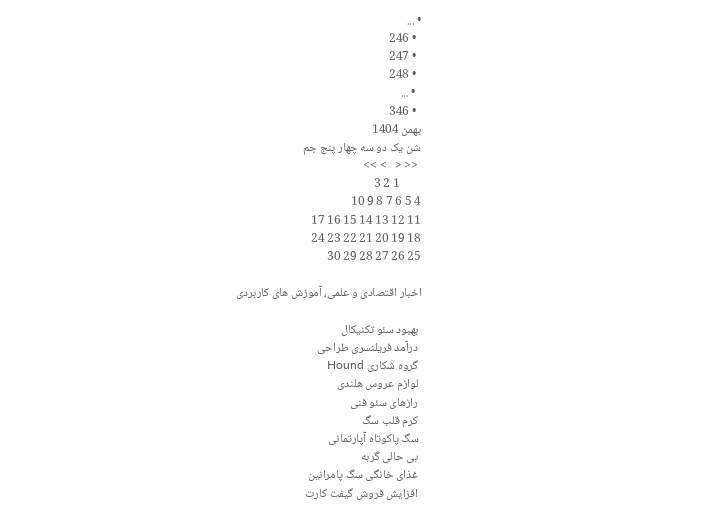• ...
  • 246
  • 247
  • 248
  • ...
  • 346
بهمن 1404
شن یک دو سه چهار پنج جم
 << <   > >>
        1 2 3
4 5 6 7 8 9 10
11 12 13 14 15 16 17
18 19 20 21 22 23 24
25 26 27 28 29 30

اخبار اقتصادی و علمی، آموزش های کاربردی

 بهبود سئو تکنیکال
 درآمد فریلنسری طراحی
 گروه شکاری Hound
 لوازم عروس هلندی
 رازهای سئو فنی
 کرم قلب سگ
 سگ پاکوتاه آپارتمانی
 بی حالی گربه
 غذای خانگی سگ پامرانین
 افزایش فروش گیفت کارت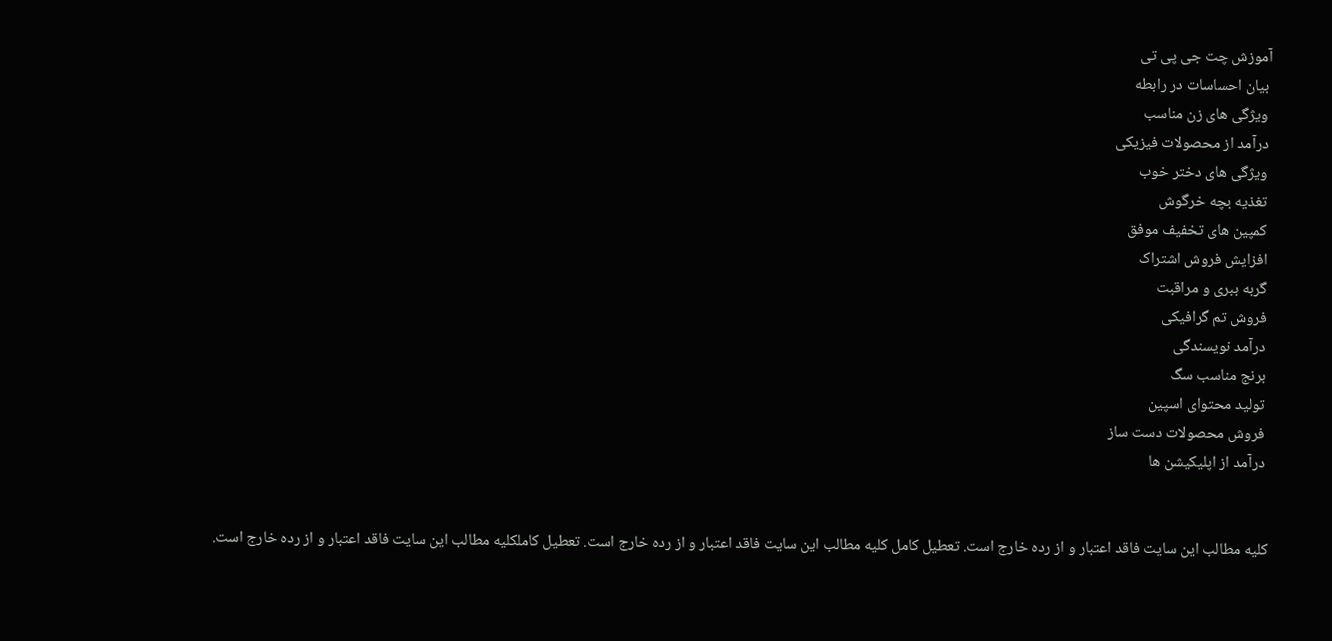آموزش چت جی پی تی
 بیان احساسات در رابطه
 ویژگی های زن مناسب
 درآمد از محصولات فیزیکی
 ویژگی های دختر خوب
 تغذیه بچه خرگوش
 کمپین های تخفیف موفق
 افزایش فروش اشتراک
 گربه ببری و مراقبت
 فروش تم گرافیکی
 درآمد نویسندگی
 برنج مناسب سگ
 تولید محتوای اسپین
 فروش محصولات دست ساز
 درآمد از اپلیکیشن ها


کلیه مطالب این سایت فاقد اعتبار و از رده خارج است. تعطیل کامل کلیه مطالب این سایت فاقد اعتبار و از رده خارج است. تعطیل کاملکلیه مطالب این سایت فاقد اعتبار و از رده خارج است.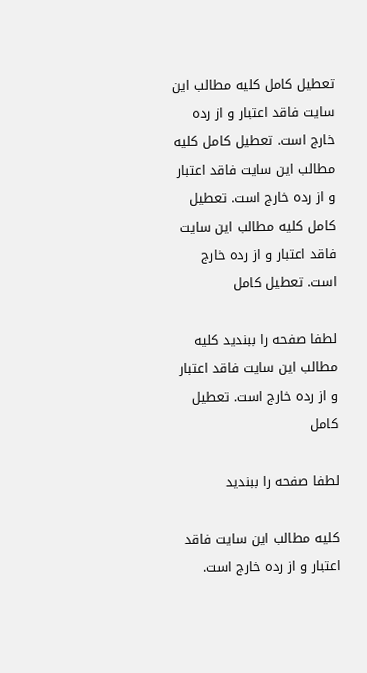تعطیل کامل کلیه مطالب این سایت فاقد اعتبار و از رده خارج است. تعطیل کامل کلیه مطالب این سایت فاقد اعتبار و از رده خارج است. تعطیل کامل کلیه مطالب این سایت فاقد اعتبار و از رده خارج است. تعطیل کامل

لطفا صفحه را ببندید کلیه مطالب این سایت فاقد اعتبار و از رده خارج است. تعطیل کامل

لطفا صفحه را ببندید

کلیه مطالب این سایت فاقد اعتبار و از رده خارج است.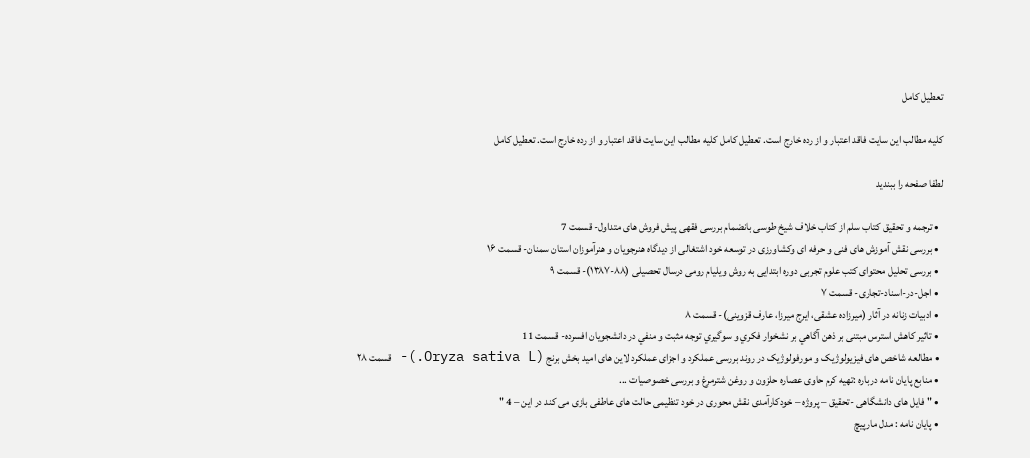تعطیل کامل

کلیه مطالب این سایت فاقد اعتبار و از رده خارج است. تعطیل کامل کلیه مطالب این سایت فاقد اعتبار و از رده خارج است. تعطیل کامل

لطفا صفحه را ببندید

  • ترجمه و تحقیق کتاب سلم از کتاب خلاف شیخ طوسی بانضمام بررسی فقهی پیش فروش های متداول- قسمت 7
  • بررسی نقش آموزش های فنی و حرفه ای وکشاورزی در توسعه خود اشتغالی از دیدگاه هنرجویان و هنرآموزان استان سمنان- قسمت ۱۶
  • بررسی تحلیل محتوای کتب علوم تجربی دوره ابتدایی به روش ویلیام رومی درسال تحصیلی (۸۸-۱۳۸۷)- قسمت ۹
  • اجل-در-اسناد-تجاری- قسمت ۷
  • ادبیات زنانه در آثار (میرزاده عشقی، ایرج میرزا، عارف قزوینی)- قسمت ۸
  • تاثير کاهش استرس مبتنی بر ذهن آگاهي بر نشخوار فکري و سوگيري توجه مثبت و منفي در دانشجویان افسرده- قسمت 11
  • مطالعه شاخص های فیزیولوژیک و مورفولوژیک در روند بررسی عملکرد و اجزای عملکرد لاین های امید بخش برنج (Oryza sativa L.)- قسمت ۲۸
  • منابع پایان نامه درباره :تهیه کرم حاوی عصاره حلزون و روغن شترمرغ و بررسی خصوصیات ...
  • " فایل های دانشگاهی -تحقیق – پروژه – خودکارآمدی نقش محوری در خود تنظیمی حالت های عاطفی بازی می کند در این – 4 "
  • پایان نامه : مدل مارپیچ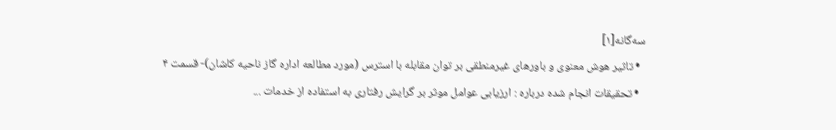سه‌گانه[۱]
  • تاثیر هوش معنوی و باورهای غیرمنطقی بر توان مقابله با استرس (مورد مطالعه اداره گاز ناحیه کاشان)- قسمت ۴
  • تحقیقات انجام شده درباره : ارزیابی عوامل موثر بر گرایش رفتاری به استفاده از خدمات ...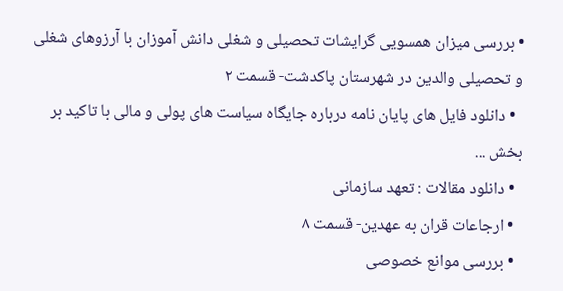• بررسی میزان همسویی گرایشات تحصیلی و شغلی دانش آموزان با آرزوهای شغلی و تحصیلی والدین در شهرستان پاکدشت- قسمت ۲
  • دانلود فایل های پایان نامه درباره جایگاه سیاست های پولی و مالی با تاکید بر بخش ...
  • دانلود مقالات : تعهد سازمانی
  • ارجاعات قران به عهدین- قسمت ۸
  • بررسی موانع خصوصی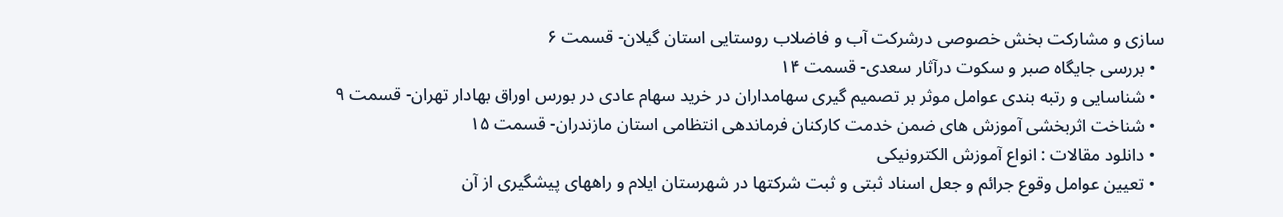سازی و مشارکت بخش خصوصی درشرکت آب و فاضلاب روستایی استان گیلان- قسمت ۶
  • بررسی جایگاه صبر و سکوت درآثار سعدی- قسمت ۱۴
  • شناسایی و رتبه بندی عوامل موثر بر تصمیم گیری سهامداران در خرید سهام عادی در بورس اوراق بهادار تهران- قسمت ۹
  • شناخت اثربخشی آموزش های ضمن خدمت کارکنان فرماندهی انتظامی استان مازندران- قسمت ۱۵
  • دانلود مقالات : انواع آموزش الکترونیکی
  • تعیین عوامل وقوع جرائم و جعل اسناد ثبتی و ثبت شرکتها در شهرستان ایلام و راههای پیشگیری از آن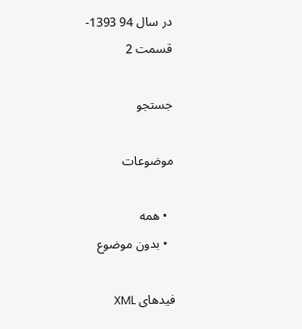در سال 94 1393- قسمت 2

جستجو

موضوعات

  • همه
  • بدون موضوع

فیدهای XML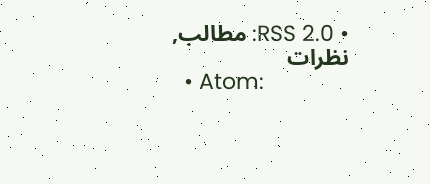• RSS 2.0: مطالب, نظرات
  • Atom: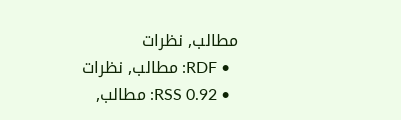مطالب, نظرات
  • RDF: مطالب, نظرات
  • RSS 0.92: مطالب,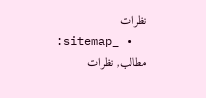نظرات
  • _sitemap: مطالب, نظرات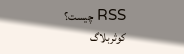RSS چیست؟
کوثربلاگ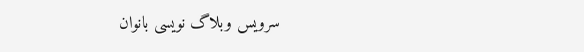سرویس وبلاگ نویسی بانوان